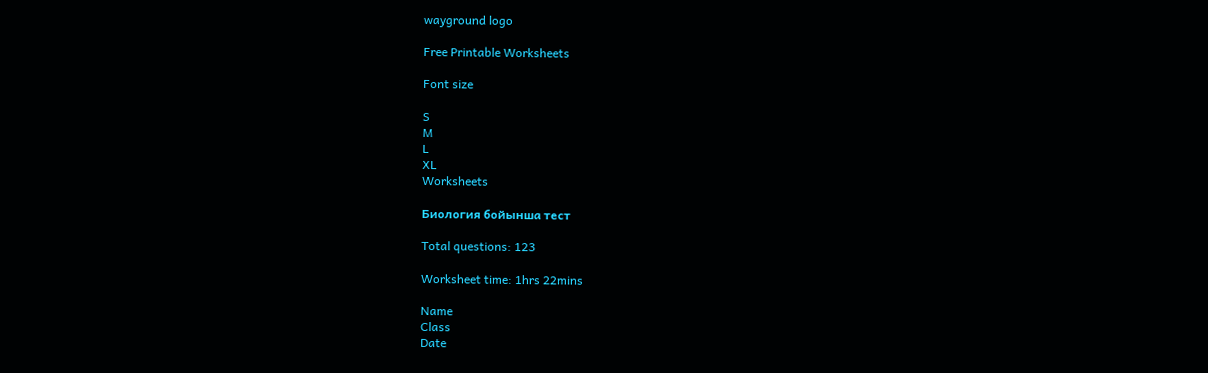wayground logo

Free Printable Worksheets

Font size

S
M
L
XL
Worksheets

Биология бойынша тест

Total questions: 123

Worksheet time: 1hrs 22mins

Name
Class
Date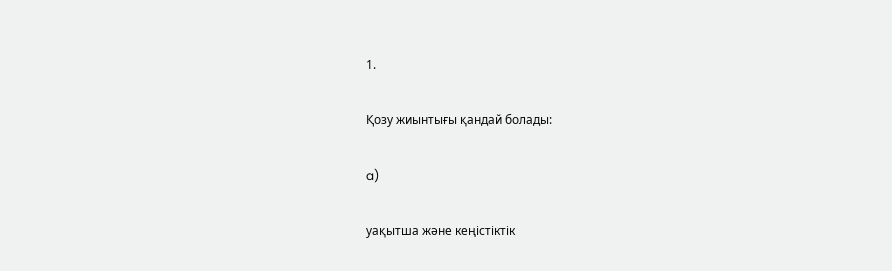1.

Қозу жиынтығы қандай болады:

a)

уақытша және кеңістіктік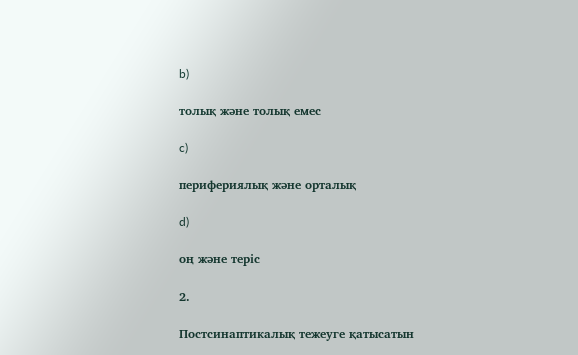b)

толық және толық емес

c)

перифериялық және орталық

d)

оң және теріс

2.

Постсинаптикалық тежеуге қатысатын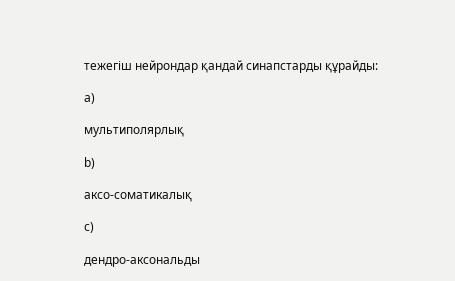тежегіш нейрондар қандай синапстарды құрайды:

a)

мультиполярлық

b)

аксо-соматикалық

c)

дендро-аксональды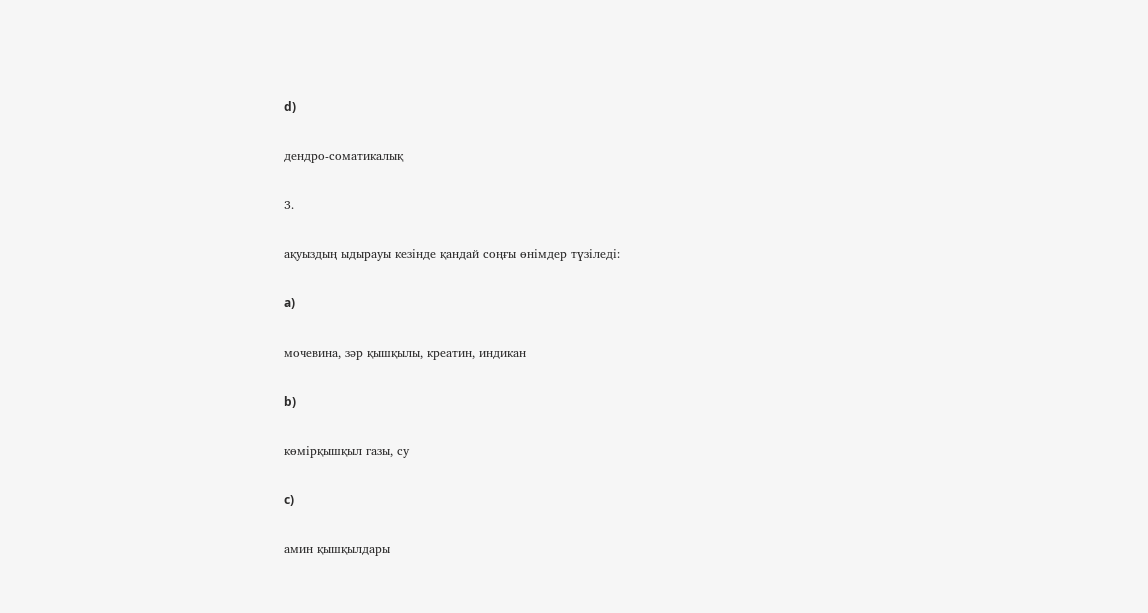d)

дендро-соматикалық

3.

ақуыздың ыдырауы кезінде қандай соңғы өнімдер түзіледі:

a)

мочевина, зәр қышқылы, креатин, индикан

b)

көмірқышқыл газы, су

c)

амин қышқылдары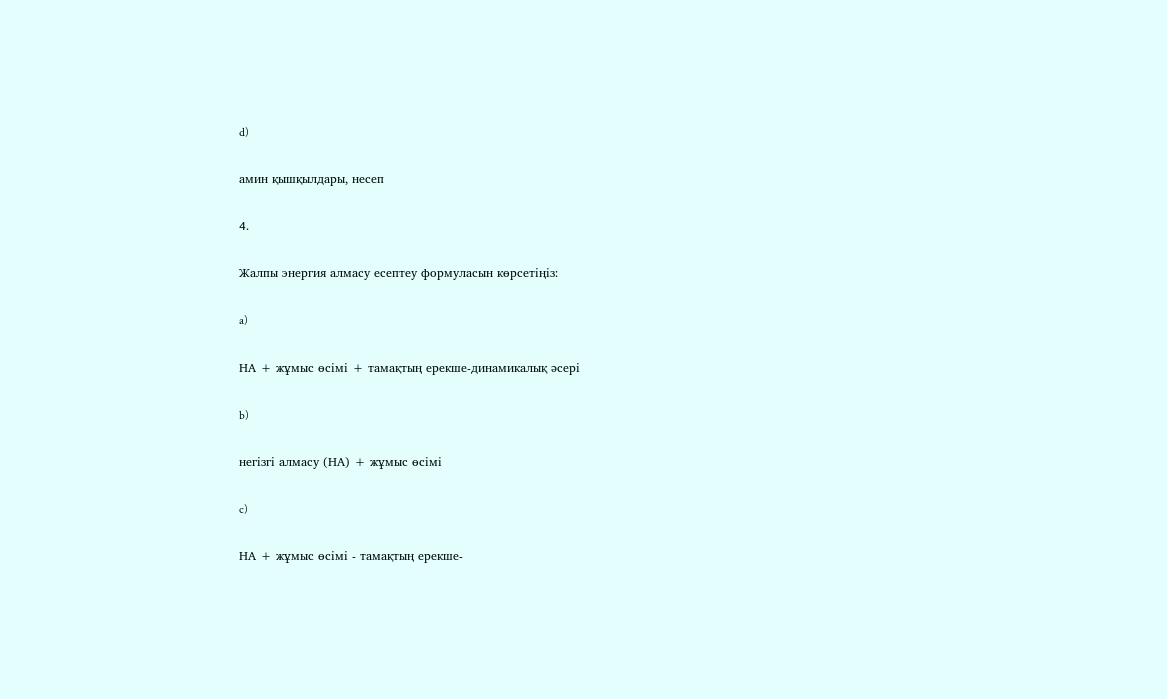d)

амин қышқылдары, несеп

4.

Жалпы энергия алмасу есептеу формуласын көрсетіңіз:

a)

НА + жұмыс өсімі + тамақтың ерекше-динамикалық әсері

b)

негізгі алмасу (НА) + жұмыс өсімі

c)

НА + жұмыс өсімі - тамақтың ерекше-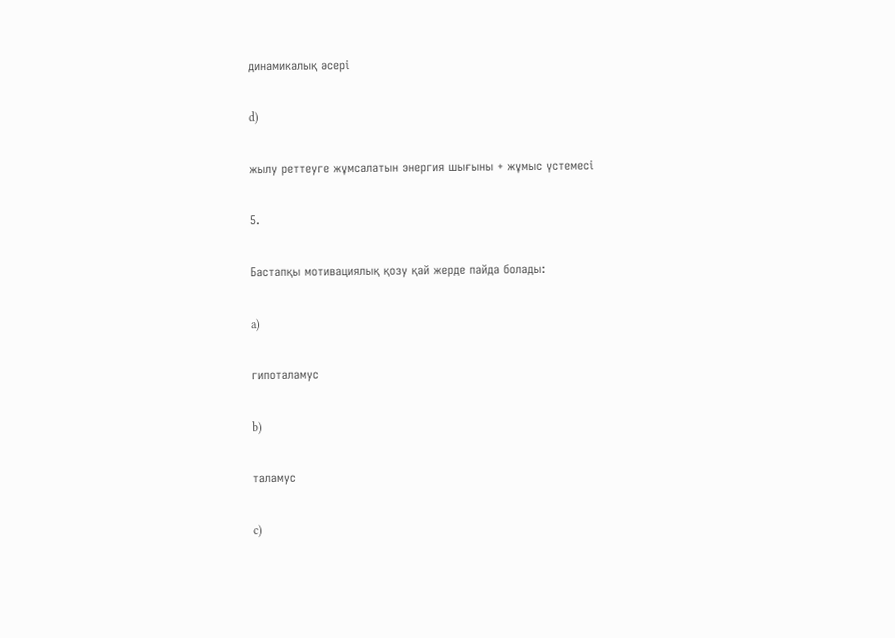динамикалық әсері

d)

жылу реттеуге жұмсалатын энергия шығыны + жұмыс үстемесі

5.

Бастапқы мотивациялық қозу қай жерде пайда болады:

a)

гипоталамус

b)

таламус

c)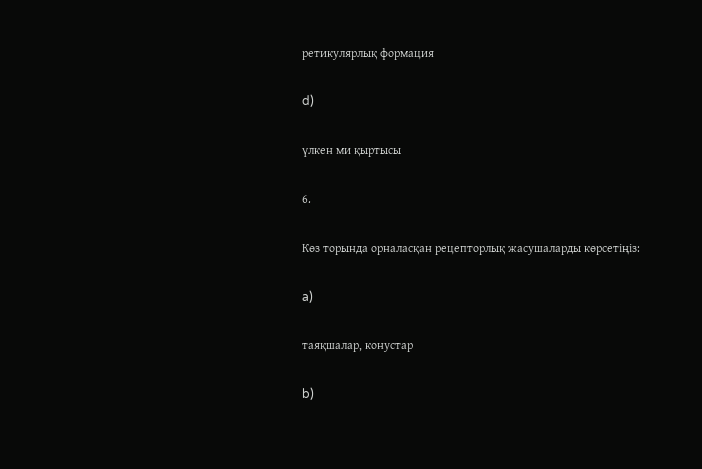ретикулярлық формация

d)

үлкен ми қыртысы

6.

Көз торында орналасқан рецепторлық жасушаларды көрсетіңіз:

a)

таяқшалар, конустар

b)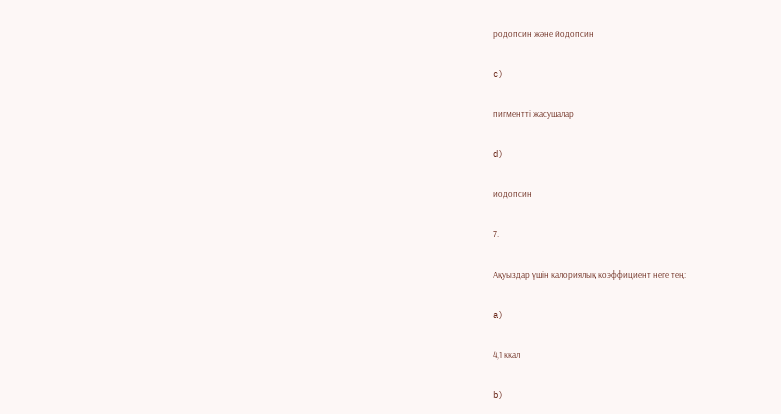родопсин және йодопсин

c)

пигментті жасушалар

d)

иодопсин

7.

Ақуыздар үшін калориялық коэффициент неге тең:

a)

4,1 ккал

b)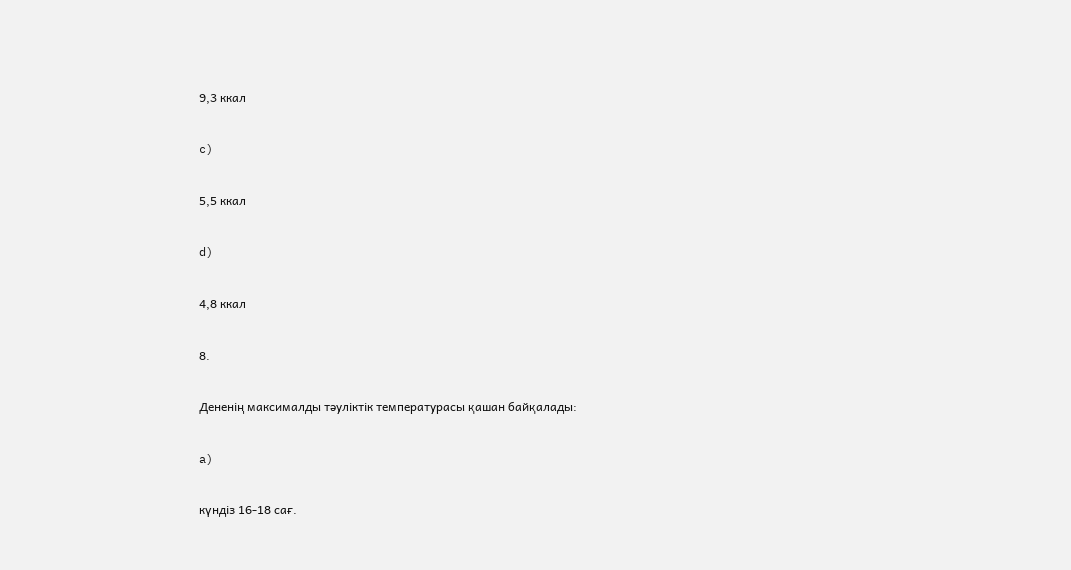9,3 ккал

c)

5,5 ккал

d)

4,8 ккал

8.

Дененің максималды тәуліктік температурасы қашан байқалады:

a)

күндіз 16-18 сағ.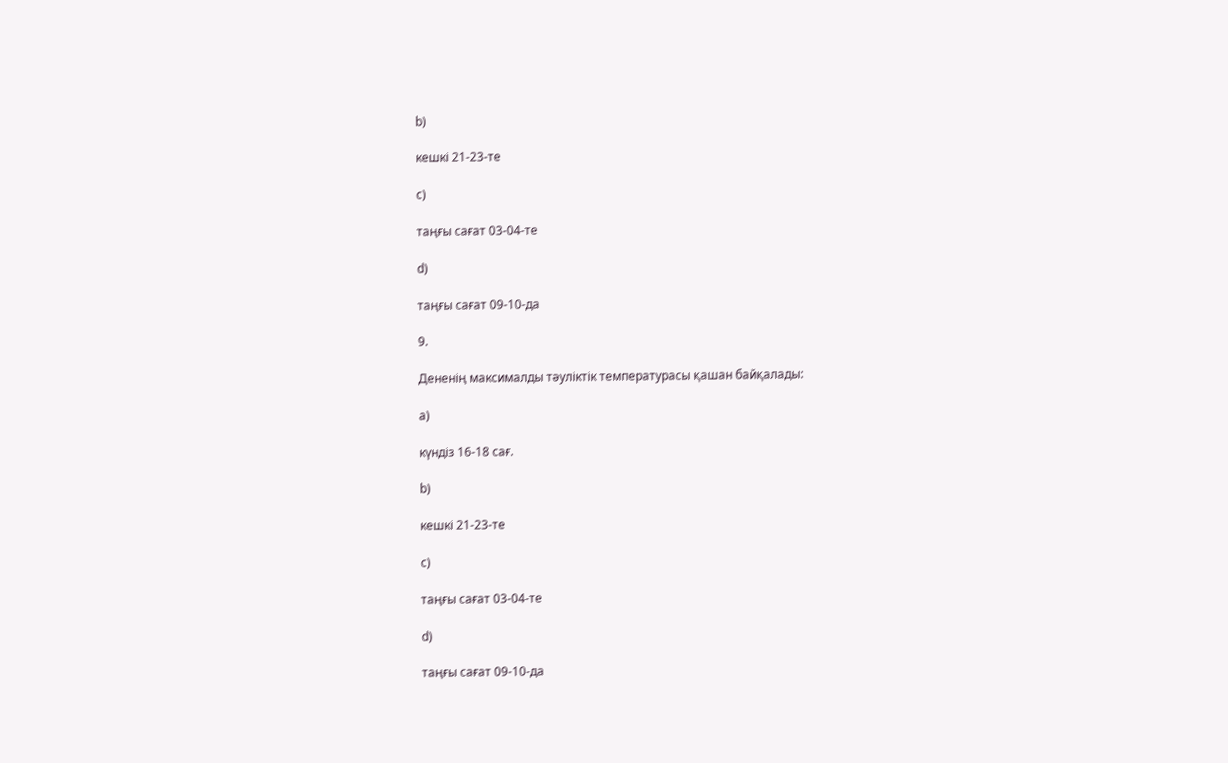b)

кешкі 21-23-те

c)

таңғы сағат 03-04-те

d)

таңғы сағат 09-10-да

9.

Дененің максималды тәуліктік температурасы қашан байқалады:

a)

күндіз 16-18 сағ.

b)

кешкі 21-23-те

c)

таңғы сағат 03-04-те

d)

таңғы сағат 09-10-да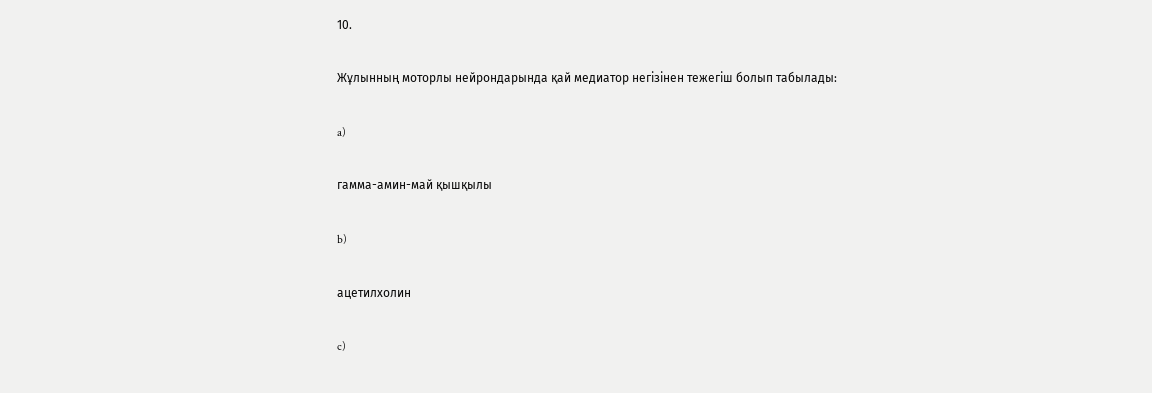10.

Жұлынның моторлы нейрондарында қай медиатор негізінен тежегіш болып табылады:

a)

гамма-амин-май қышқылы

b)

ацетилхолин

c)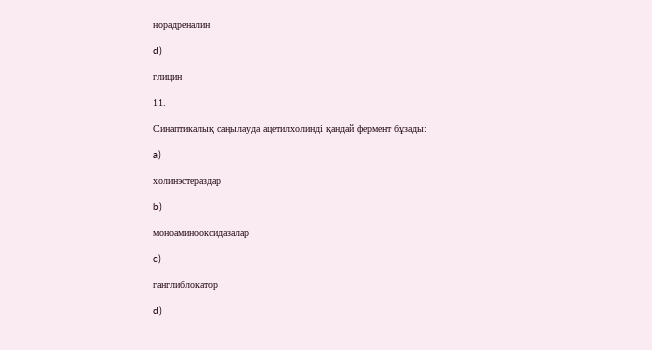норадреналин

d)

глицин

11.

Синаптикалық саңылауда ацетилхолинді қандай фермент бұзады:

a)

холинэстераздар

b)

моноаминооксидазалар

c)

ганглиблокатор

d)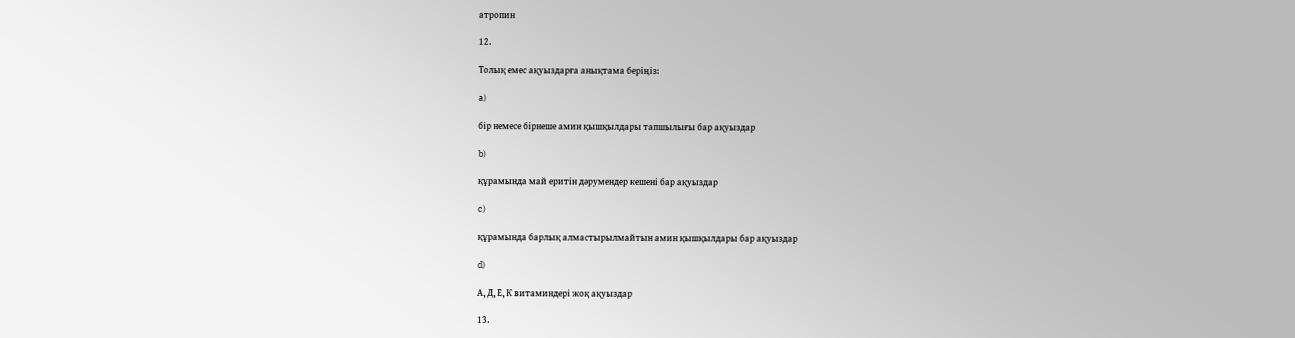атропин

12.

Толық емес ақуыздарға анықтама беріңіз:

a)

бір немесе бірнеше амин қышқылдары тапшылығы бар ақуыздар

b)

құрамында май еритін дәрумендер кешені бар ақуыздар

c)

құрамында барлық алмастырылмайтын амин қышқылдары бар ақуыздар

d)

А, Д, Е, К витаминдері жоқ ақуыздар

13.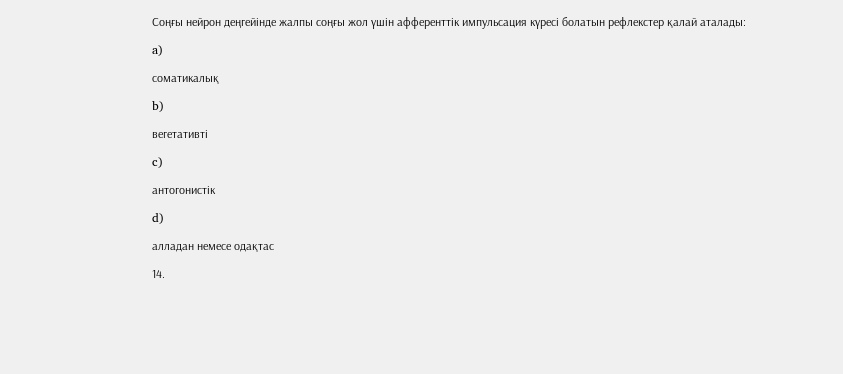Соңғы нейрон деңгейінде жалпы соңғы жол үшін афференттік импульсация күресі болатын рефлекстер қалай аталады:

a)

соматикалық

b)

вегетативті

c)

антогонистік

d)

алладан немесе одақтас

14.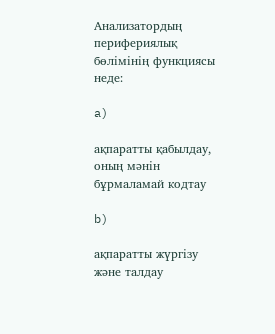Анализатордың перифериялық бөлімінің функциясы неде:

a)

ақпаратты қабылдау, оның мәнін бұрмаламай кодтау

b)

ақпаратты жүргізу және талдау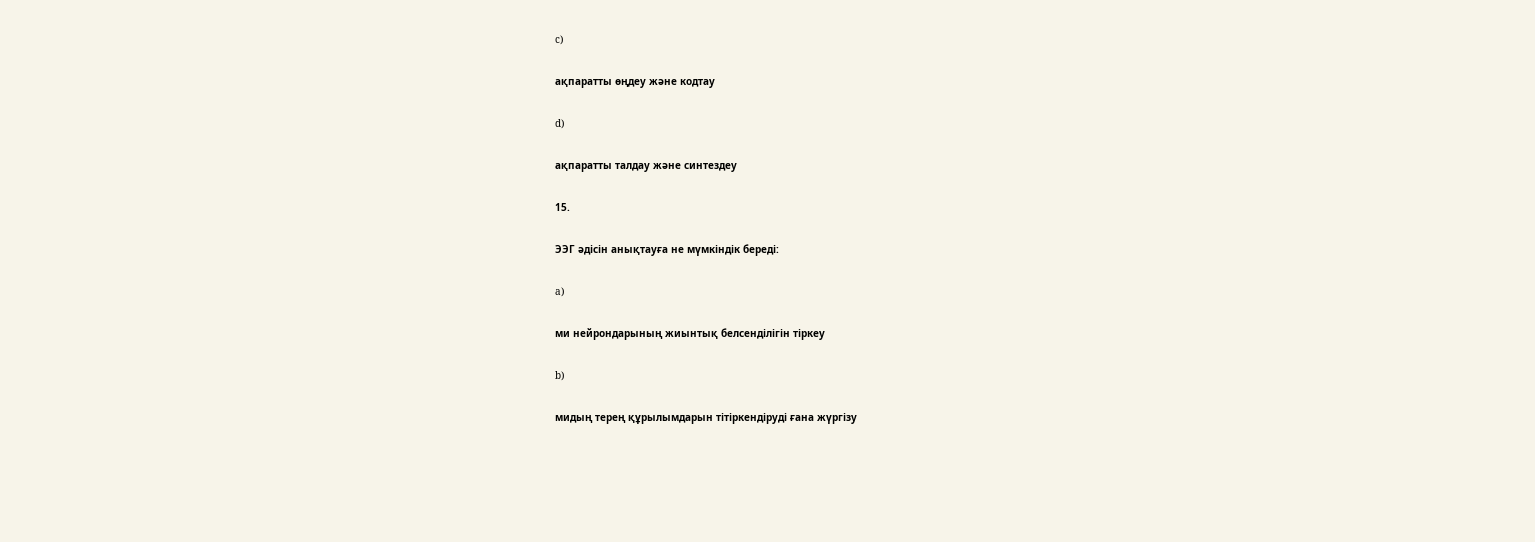c)

ақпаратты өңдеу және кодтау

d)

ақпаратты талдау және синтездеу

15.

ЭЭГ әдісін анықтауға не мүмкіндік береді:

a)

ми нейрондарының жиынтық белсенділігін тіркеу

b)

мидың терең құрылымдарын тітіркендіруді ғана жүргізу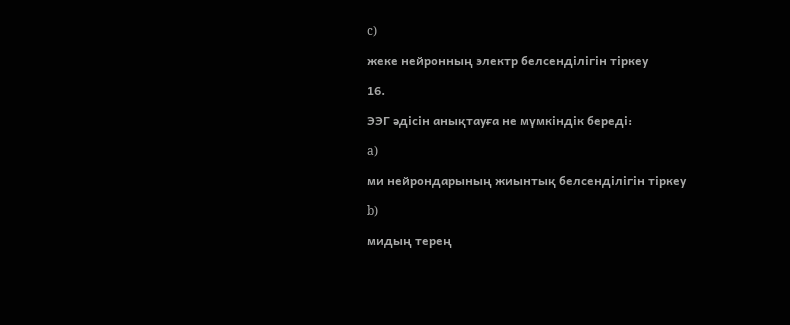c)

жеке нейронның электр белсенділігін тіркеу

16.

ЭЭГ әдісін анықтауға не мүмкіндік береді:

a)

ми нейрондарының жиынтық белсенділігін тіркеу

b)

мидың терең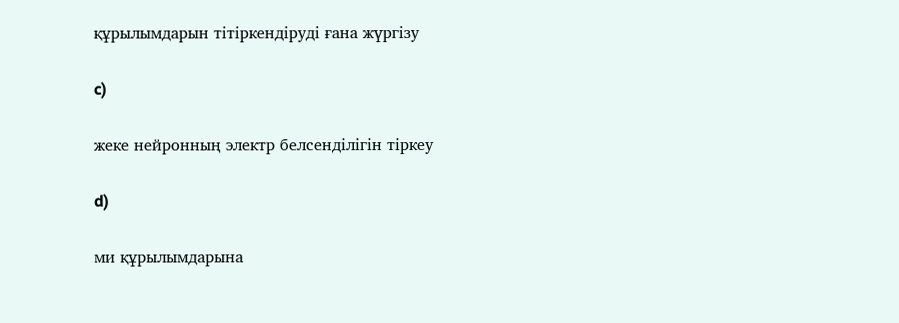құрылымдарын тітіркендіруді ғана жүргізу

c)

жеке нейронның электр белсенділігін тіркеу

d)

ми құрылымдарына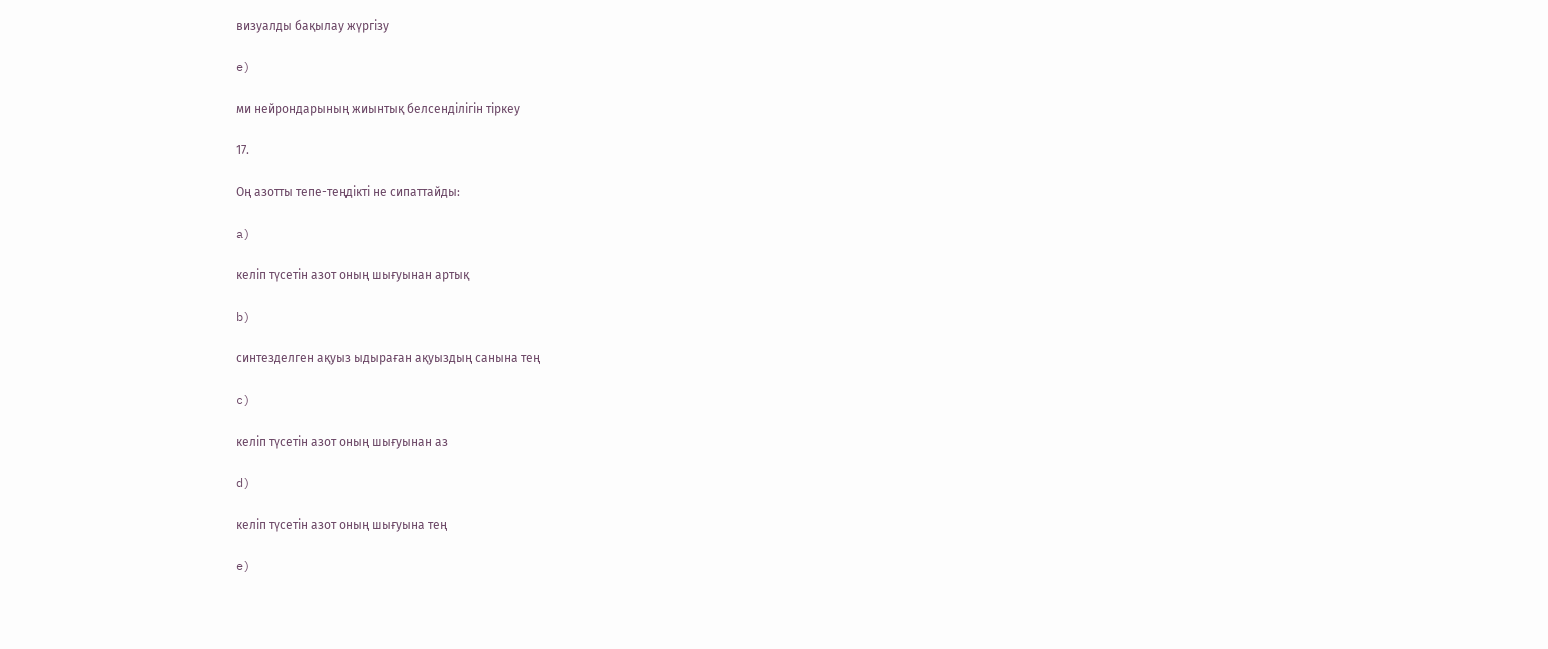визуалды бақылау жүргізу

e)

ми нейрондарының жиынтық белсенділігін тіркеу

17.

Оң азотты тепе-теңдікті не сипаттайды:

a)

келіп түсетін азот оның шығуынан артық

b)

синтезделген ақуыз ыдыраған ақуыздың санына тең

c)

келіп түсетін азот оның шығуынан аз

d)

келіп түсетін азот оның шығуына тең

e)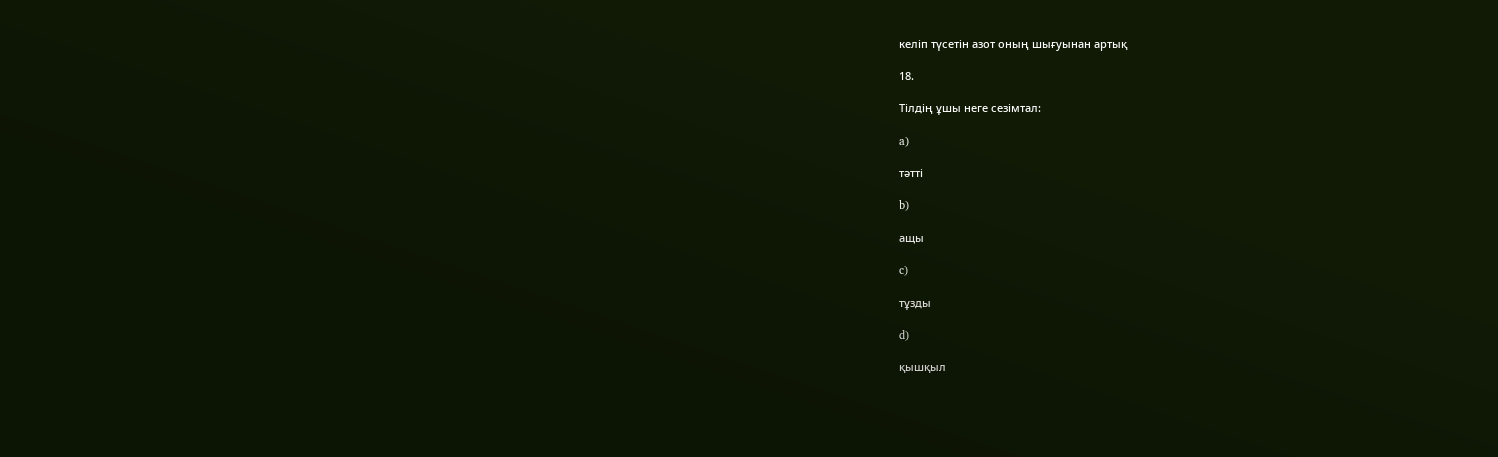келіп түсетін азот оның шығуынан артық

18.

Тілдің ұшы неге сезімтал:

a)

тәтті

b)

ащы

c)

тұзды

d)

қышқыл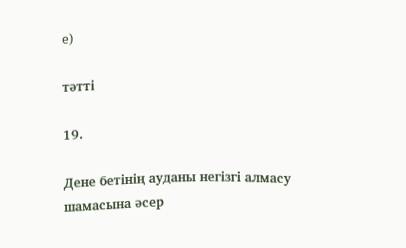e)

тәтті

19.

Дене бетінің ауданы негізгі алмасу шамасына әсер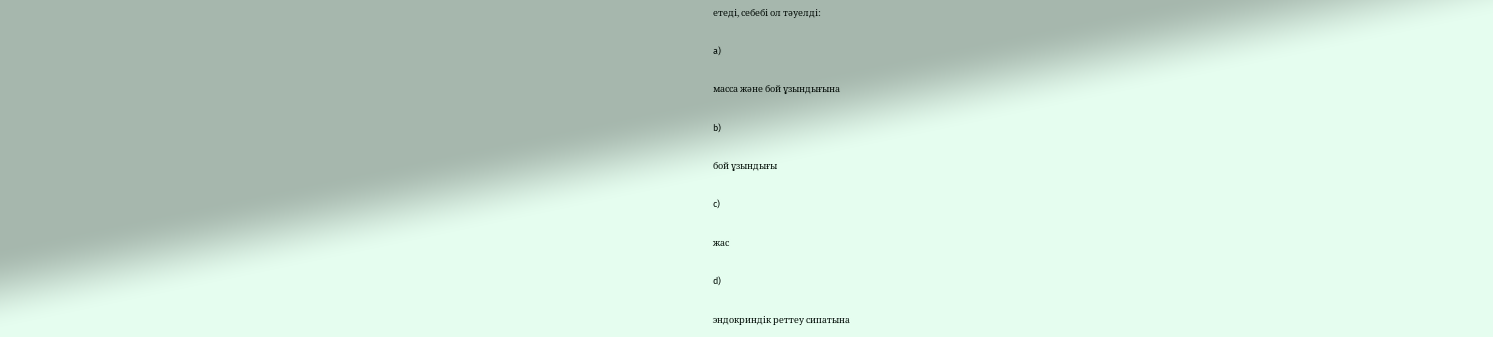етеді, себебі ол тәуелді:

a)

масса және бой ұзындығына

b)

бой ұзындығы

c)

жас

d)

эндокриндік реттеу сипатына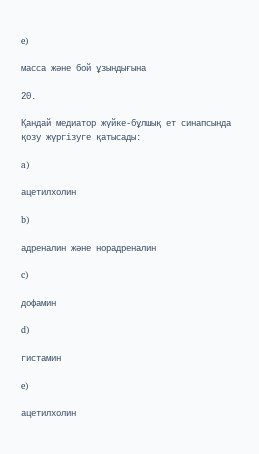e)

масса және бой ұзындығына

20.

Қандай медиатор жүйке-бұлшық ет синапсында қозу жүргізуге қатысады:

a)

ацетилхолин

b)

адреналин және норадреналин

c)

дофамин

d)

гистамин

e)

ацетилхолин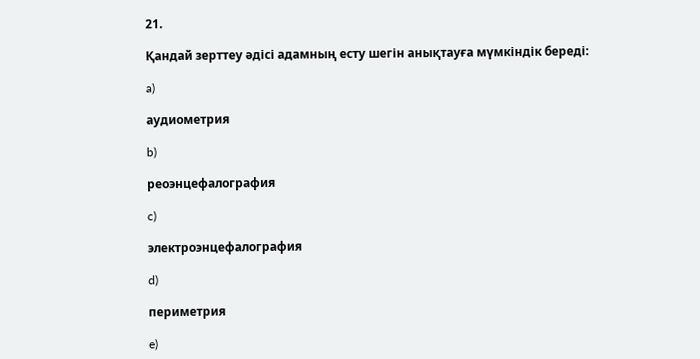21.

Қандай зерттеу әдісі адамның есту шегін анықтауға мүмкіндік береді:

a)

аудиометрия

b)

реоэнцефалография

c)

электроэнцефалография

d)

периметрия

e)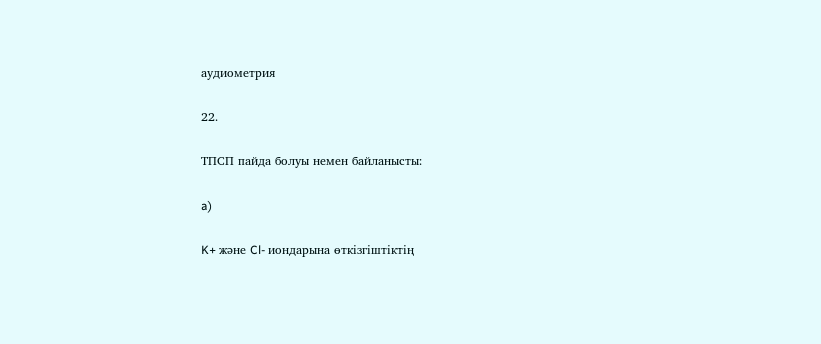аудиометрия

22.

TПСП пайда болуы немен байланысты:

a)

K+ және Cl- иондарына өткізгіштіктің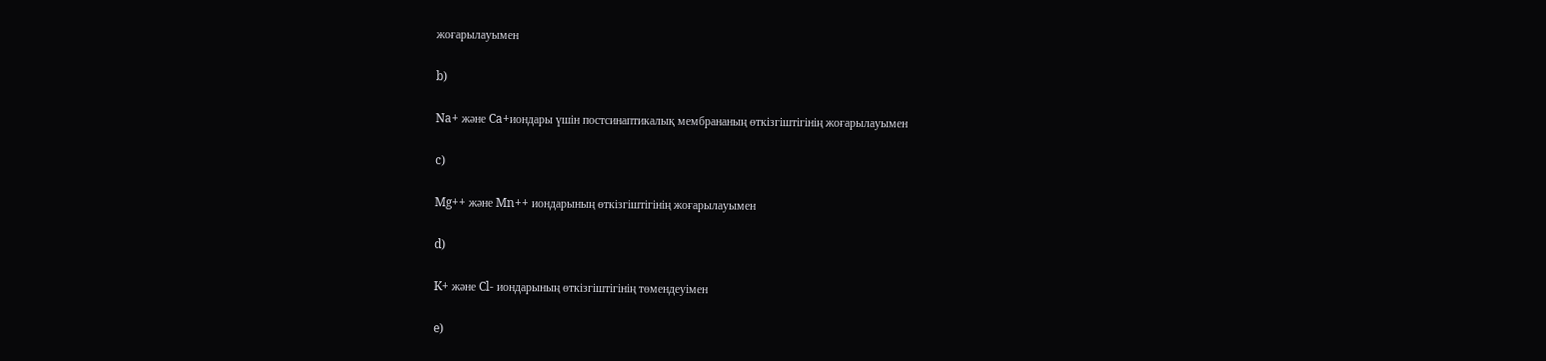жоғарылауымен

b)

Na+ және Ca+иондары үшін постсинаптикалық мембрананың өткізгіштігінің жоғарылауымен

c)

Mg++ және Mn++ иондарының өткізгіштігінің жоғарылауымен

d)

K+ және Cl- иондарының өткізгіштігінің төмендеуімен

e)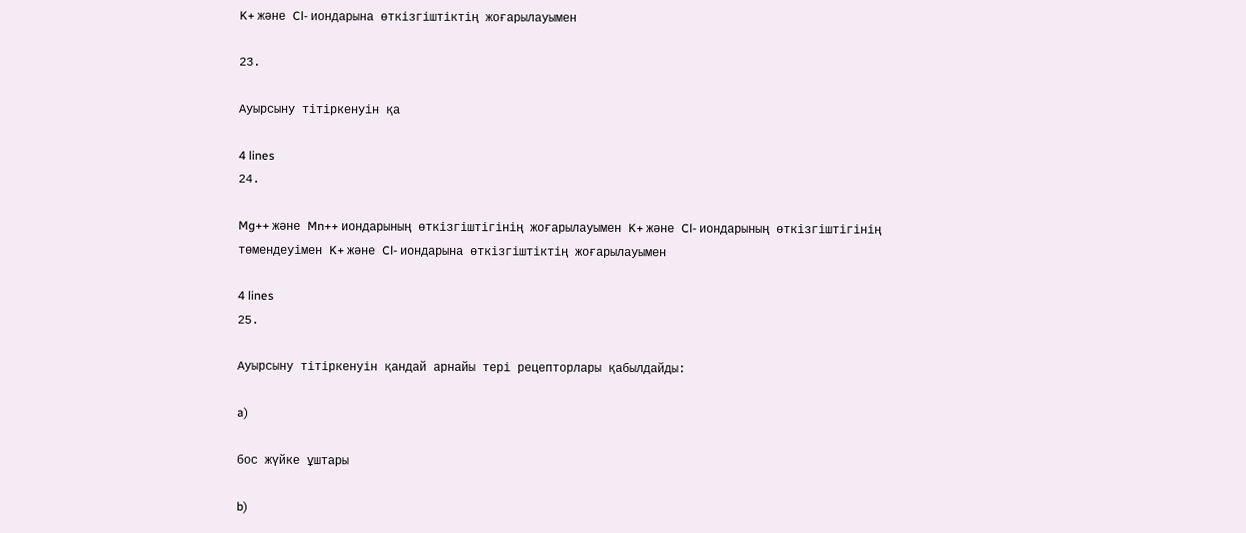K+ және Cl- иондарына өткізгіштіктің жоғарылауымен

23.

Ауырсыну тітіркенуін қа

4 lines
24.

Mg++ және Mn++ иондарының өткізгіштігінің жоғарылауымен K+ және Cl- иондарының өткізгіштігінің төмендеуімен K+ және Cl- иондарына өткізгіштіктің жоғарылауымен

4 lines
25.

Ауырсыну тітіркенуін қандай арнайы тері рецепторлары қабылдайды:

a)

бос жүйке ұштары

b)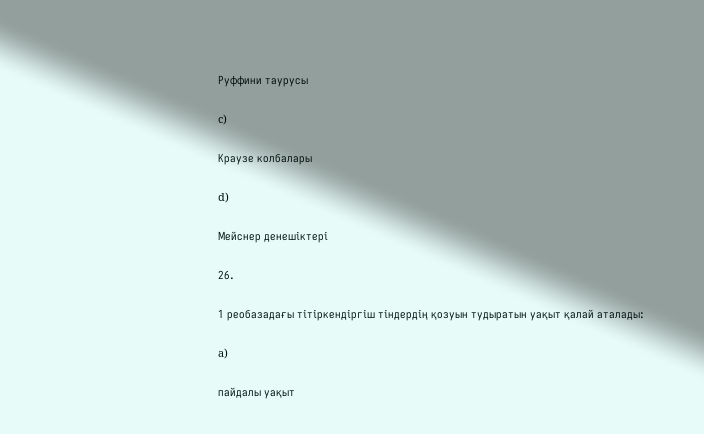Руффини таурусы

c)

Краузе колбалары

d)

Мейснер денешіктері

26.

1 реобазадағы тітіркендіргіш тіндердің қозуын тудыратын уақыт қалай аталады:

a)

пайдалы уақыт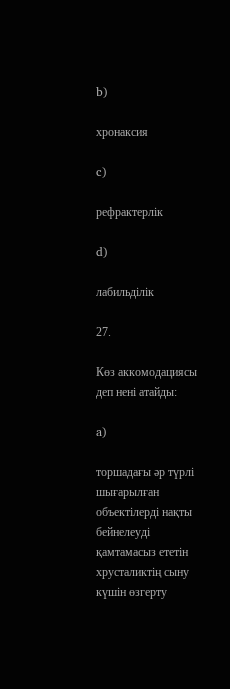b)

хронаксия

c)

рефрактерлік

d)

лабильділік

27.

Көз аккомодациясы деп нені атайды:

a)

торшадағы әр түрлі шығарылған объектілерді нақты бейнелеуді қамтамасыз ететін хрусталиктің сыну күшін өзгерту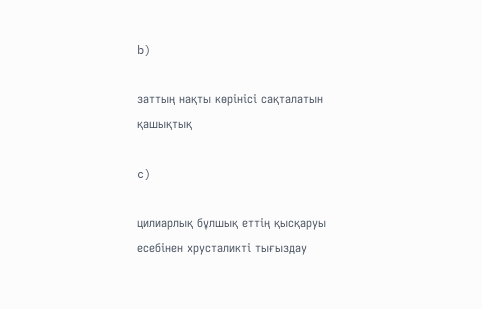b)

заттың нақты көрінісі сақталатын қашықтық

c)

цилиарлық бұлшық еттің қысқаруы есебінен хрусталикті тығыздау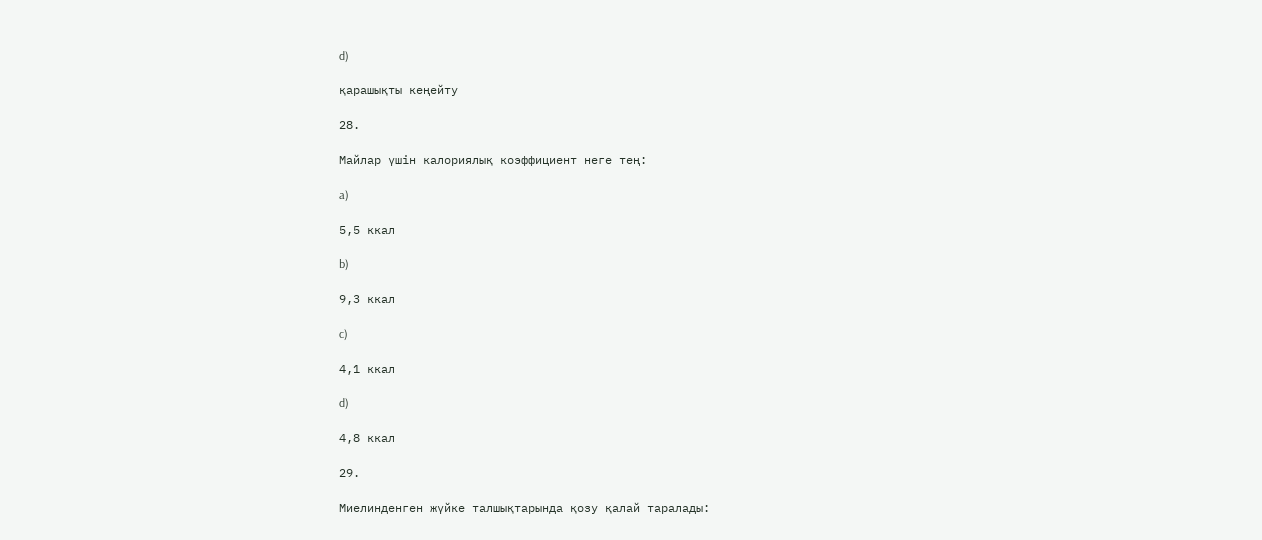d)

қарашықты кеңейту

28.

Майлар үшін калориялық коэффициент неге тең:

a)

5,5 ккал

b)

9,3 ккал

c)

4,1 ккал

d)

4,8 ккал

29.

Миелинденген жүйке талшықтарында қозу қалай таралады: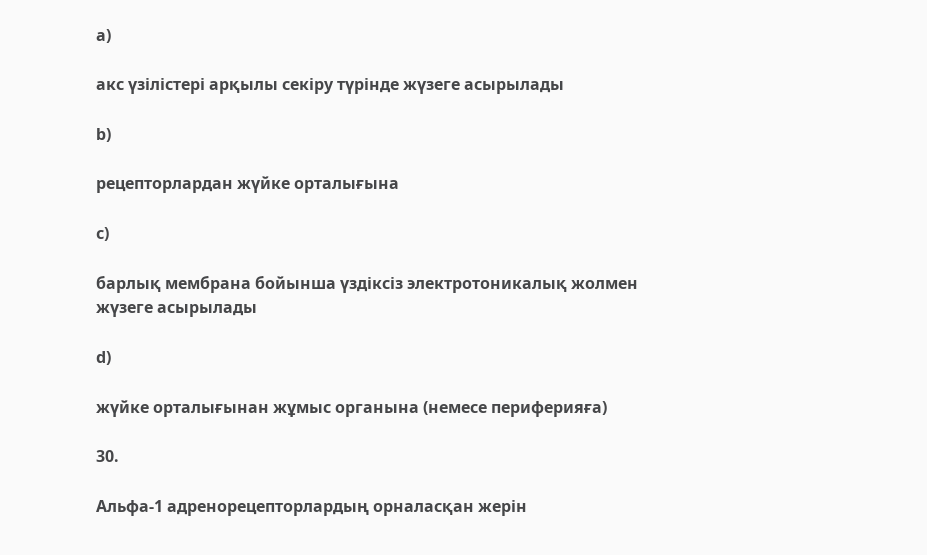a)

акс үзілістері арқылы секіру түрінде жүзеге асырылады

b)

рецепторлардан жүйке орталығына

c)

барлық мембрана бойынша үздіксіз электротоникалық жолмен жүзеге асырылады

d)

жүйке орталығынан жұмыс органына (немесе периферияға)

30.

Альфа-1 адренорецепторлардың орналасқан жерін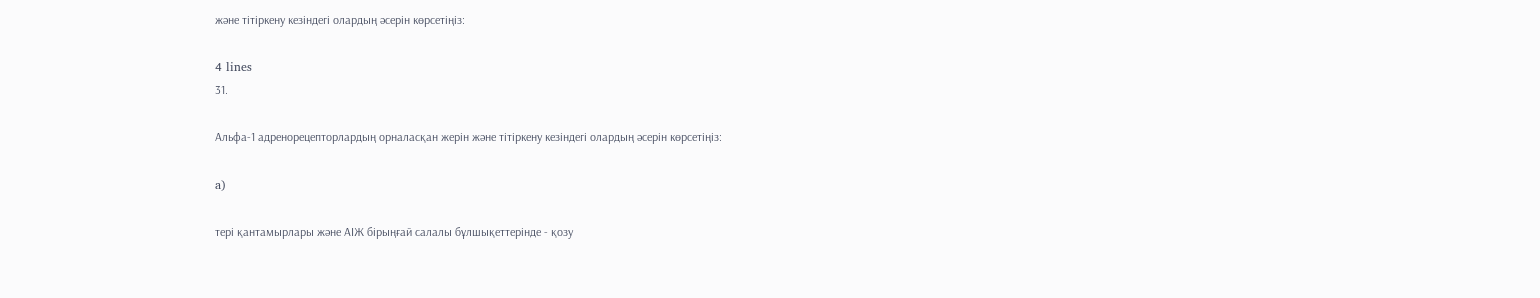және тітіркену кезіндегі олардың әсерін көрсетіңіз:

4 lines
31.

Альфа-1 адренорецепторлардың орналасқан жерін және тітіркену кезіндегі олардың әсерін көрсетіңіз:

a)

тері қантамырлары және АІЖ бірыңғай салалы бұлшықеттерінде - қозу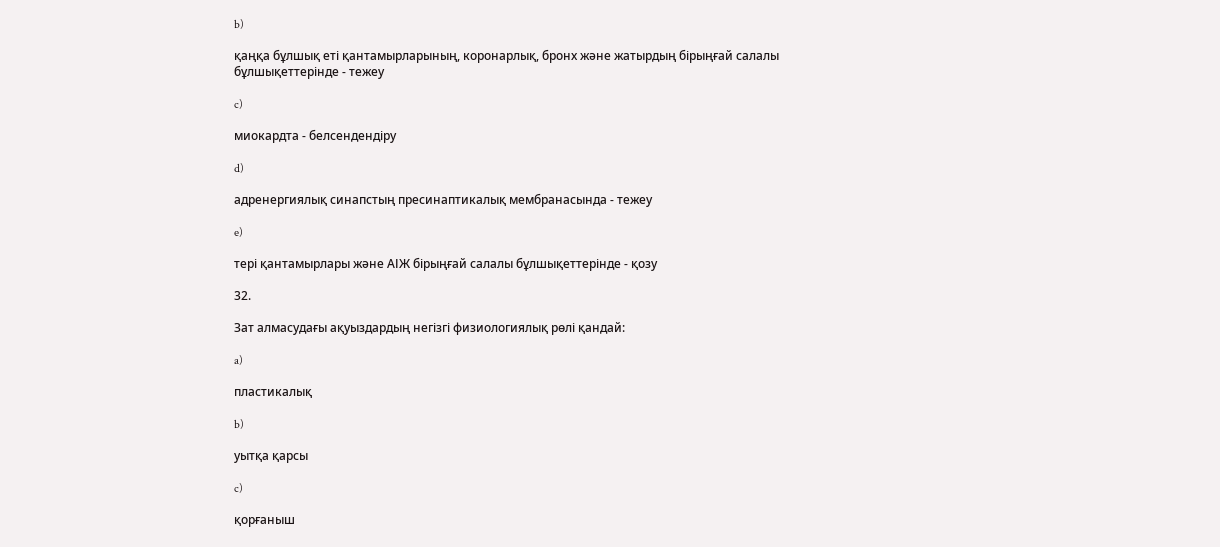b)

қаңқа бұлшық еті қантамырларының, коронарлық, бронх және жатырдың бірыңғай салалы бұлшықеттерінде - тежеу

c)

миокардта - белсендендіру

d)

адренергиялық синапстың пресинаптикалық мембранасында - тежеу

e)

тері қантамырлары және АІЖ бірыңғай салалы бұлшықеттерінде - қозу

32.

Зат алмасудағы ақуыздардың негізгі физиологиялық рөлі қандай:

a)

пластикалық

b)

уытқа қарсы

c)

қорғаныш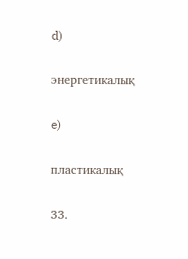d)

энергетикалық

e)

пластикалық

33.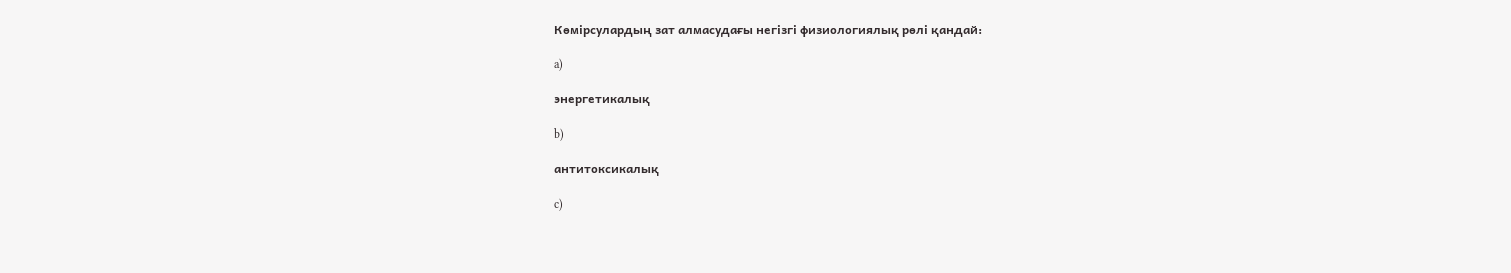Көмірсулардың зат алмасудағы негізгі физиологиялық рөлі қандай:

a)

энергетикалық

b)

антитоксикалық

c)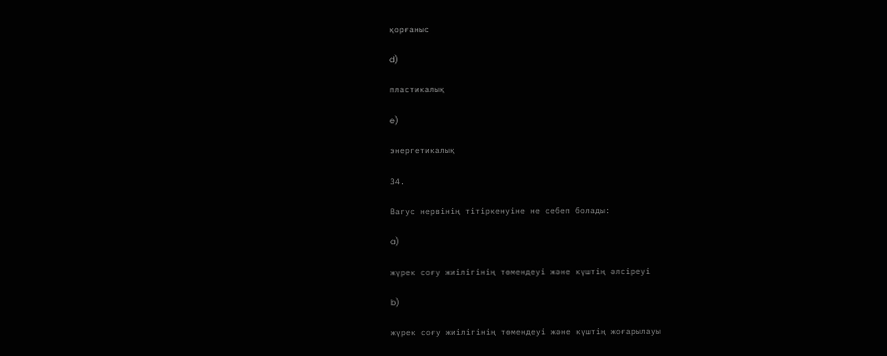қорғаныс

d)

пластикалық

e)

энергетикалық

34.

Вагус нервінің тітіркенуіне не себеп болады:

a)

жүрек соғу жиілігінің төмендеуі және күштің әлсіреуі

b)

жүрек соғу жиілігінің төмендеуі және күштің жоғарылауы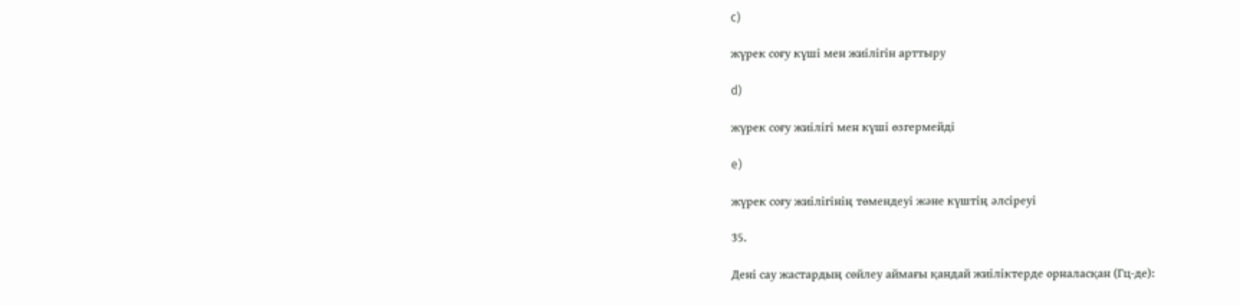c)

жүрек соғу күші мен жиілігін арттыру

d)

жүрек соғу жиілігі мен күші өзгермейді

e)

жүрек соғу жиілігінің төмендеуі және күштің әлсіреуі

35.

Дені сау жастардың сөйлеу аймағы қандай жиіліктерде орналасқан (Гц-де):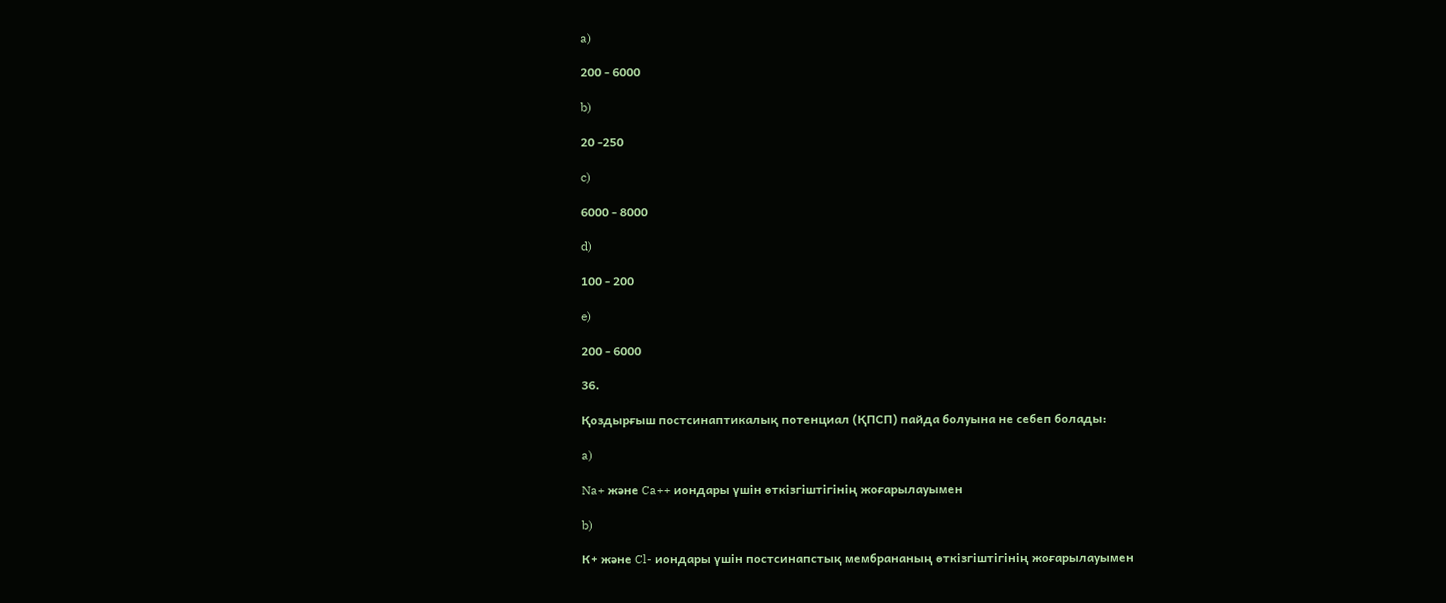a)

200 - 6000

b)

20 -250

c)

6000 - 8000

d)

100 - 200

e)

200 - 6000

36.

Қоздырғыш постсинаптикалық потенциал (ҚПСП) пайда болуына не себеп болады:

a)

Na+ және Ca++ иондары үшін өткізгіштігінің жоғарылауымен

b)

К+ және Cl- иондары үшін постсинапстық мембрананың өткізгіштігінің жоғарылауымен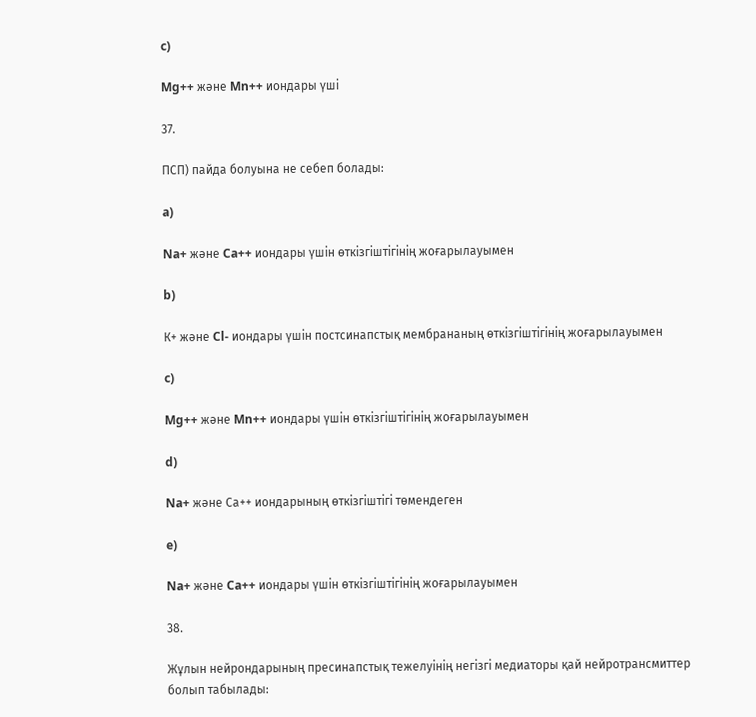c)

Mg++ және Mn++ иондары үші

37.

ПСП) пайда болуына не себеп болады:

a)

Na+ және Ca++ иондары үшін өткізгіштігінің жоғарылауымен

b)

К+ және Cl- иондары үшін постсинапстық мембрананың өткізгіштігінің жоғарылауымен

c)

Mg++ және Mn++ иондары үшін өткізгіштігінің жоғарылауымен

d)

Na+ және Са++ иондарының өткізгіштігі төмендеген

e)

Na+ және Ca++ иондары үшін өткізгіштігінің жоғарылауымен

38.

Жұлын нейрондарының пресинапстық тежелуінің негізгі медиаторы қай нейротрансмиттер болып табылады: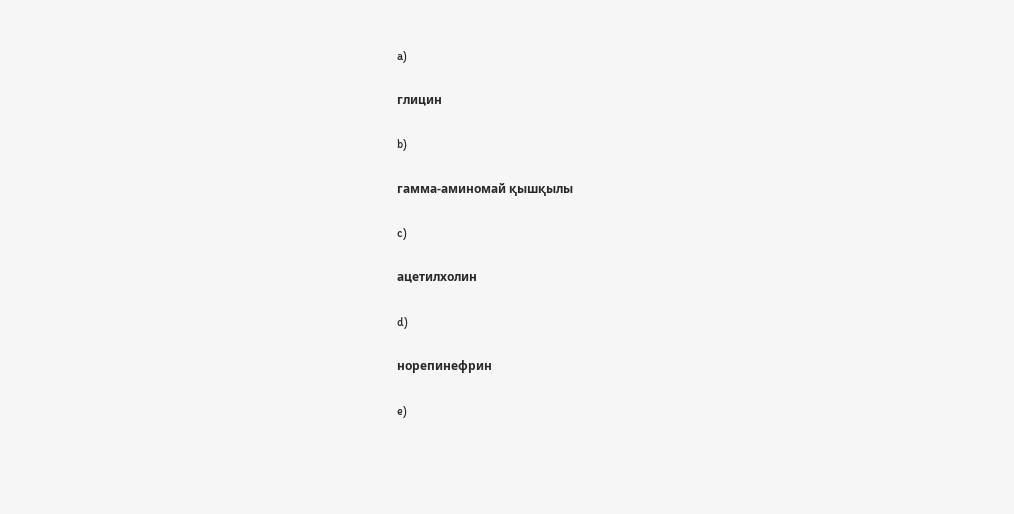a)

глицин

b)

гамма-аминомай қышқылы

c)

ацетилхолин

d)

норепинефрин

e)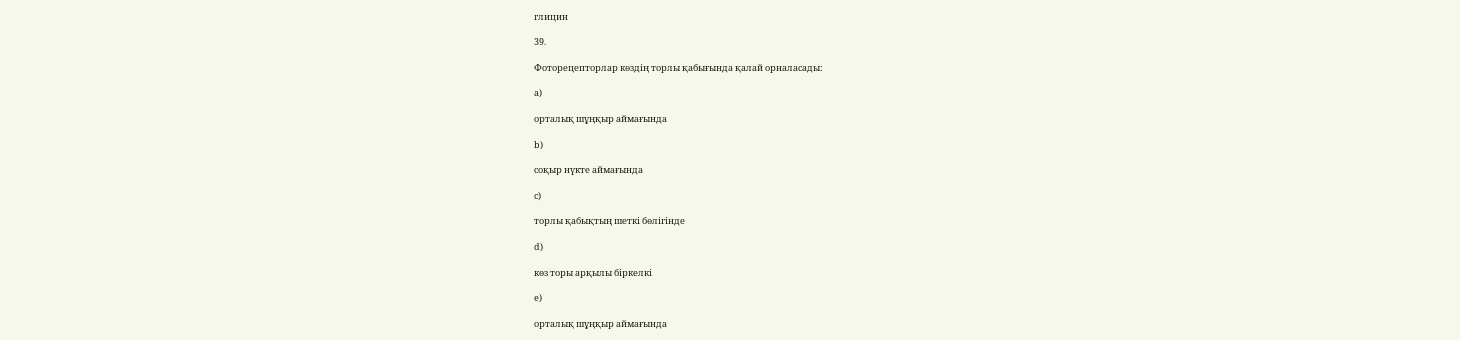глицин

39.

Фоторецепторлар көздің торлы қабығында қалай орналасады:

a)

орталық шұңқыр аймағында

b)

соқыр нүкте аймағында

c)

торлы қабықтың шеткі бөлігінде

d)

көз торы арқылы біркелкі

e)

орталық шұңқыр аймағында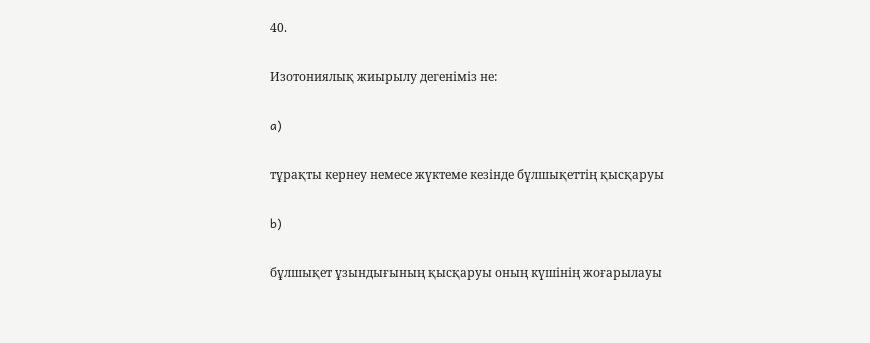40.

Изотониялық жиырылу дегеніміз не:

a)

тұрақты кернеу немесе жүктеме кезінде бұлшықеттің қысқаруы

b)

бұлшықет ұзындығының қысқаруы оның күшінің жоғарылауы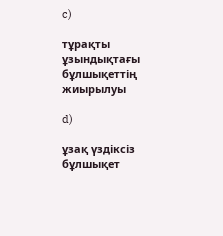c)

тұрақты ұзындықтағы бұлшықеттің жиырылуы

d)

ұзақ үздіксіз бұлшықет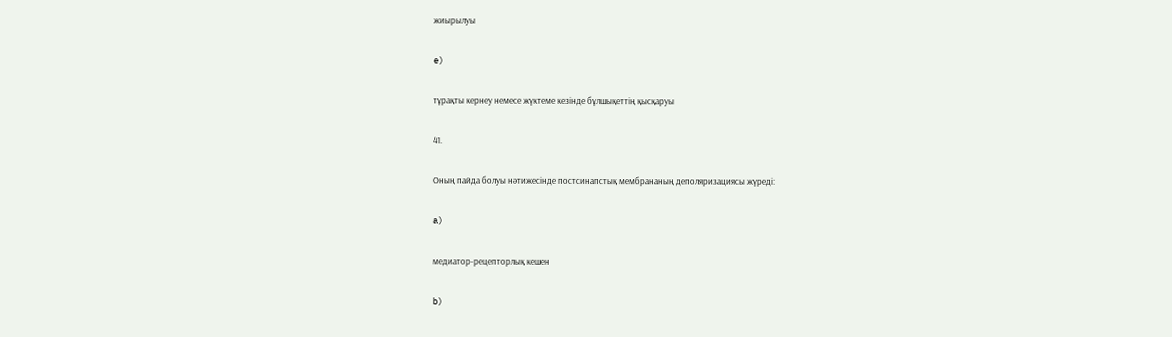жиырылуы

e)

тұрақты кернеу немесе жүктеме кезінде бұлшықеттің қысқаруы

41.

Оның пайда болуы нәтижесінде постсинапстық мембрананың деполяризациясы жүреді:

a)

медиатор-рецепторлық кешен

b)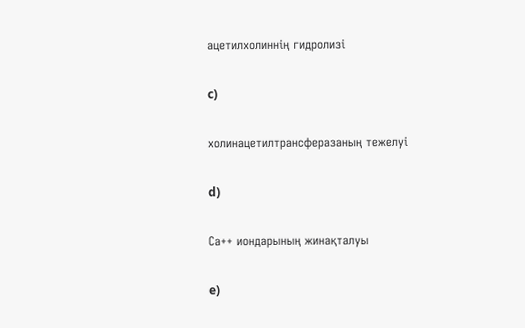ацетилхолиннің гидролизі

c)

холинацетилтрансферазаның тежелуі

d)

Са++ иондарының жинақталуы

e)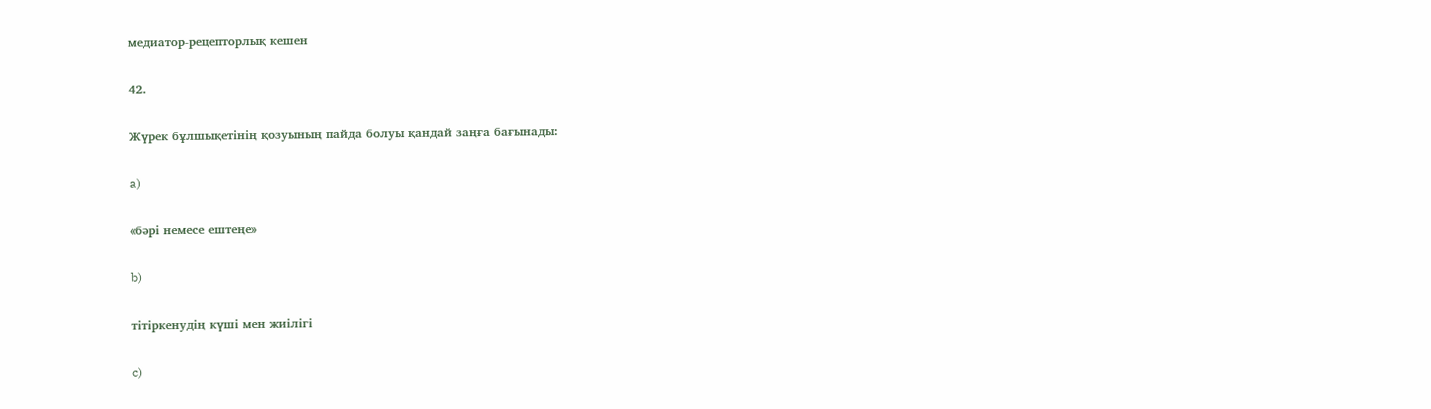медиатор-рецепторлық кешен

42.

Жүрек бұлшықетінің қозуының пайда болуы қандай заңға бағынады:

a)

«бәрі немесе ештеңе»

b)

тітіркенудің күші мен жиілігі

c)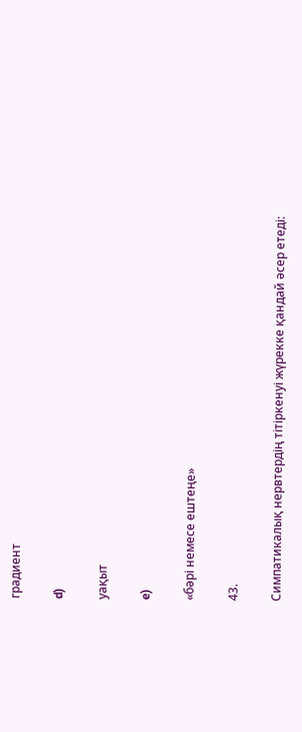градиент

d)

уақыт

e)

«бәрі немесе ештеңе»

43.

Симпатикалық нервтердің тітіркенуі жүрекке қандай әсер етеді: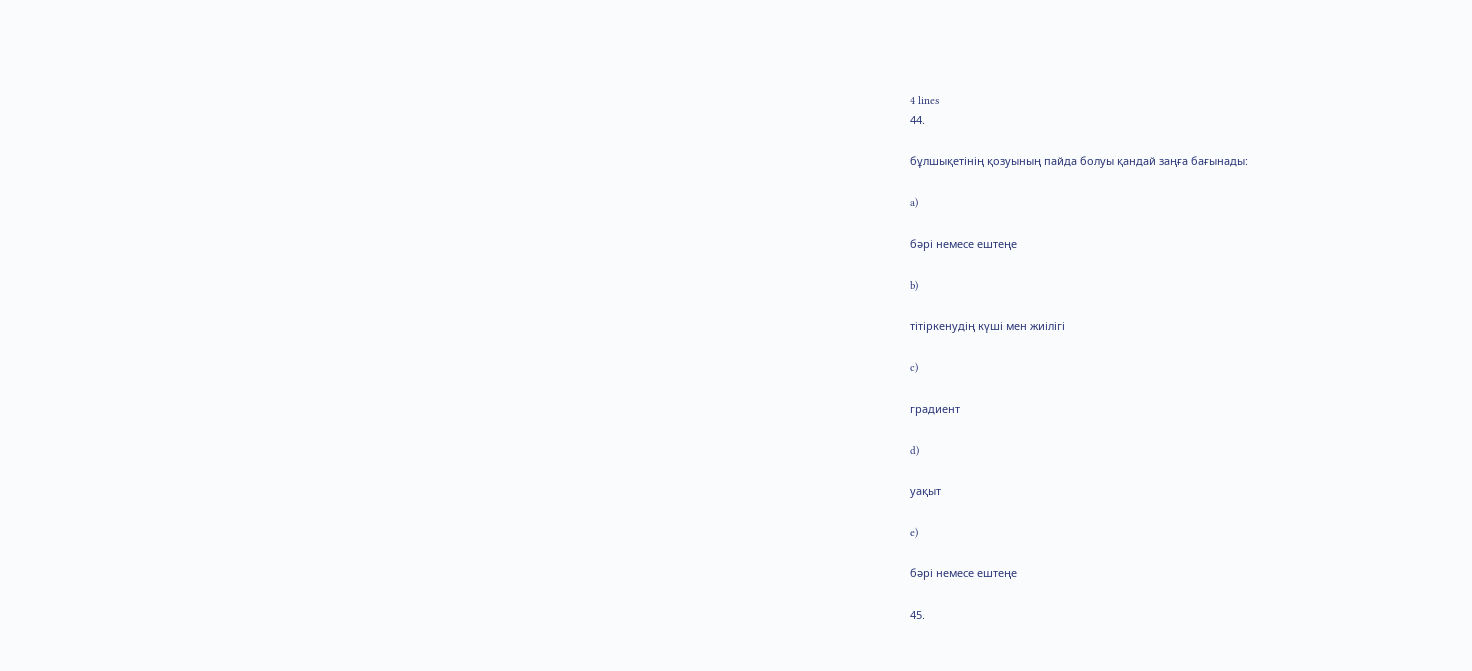4 lines
44.

бұлшықетінің қозуының пайда болуы қандай заңға бағынады:

a)

бәрі немесе ештеңе

b)

тітіркенудің күші мен жиілігі

c)

градиент

d)

уақыт

e)

бәрі немесе ештеңе

45.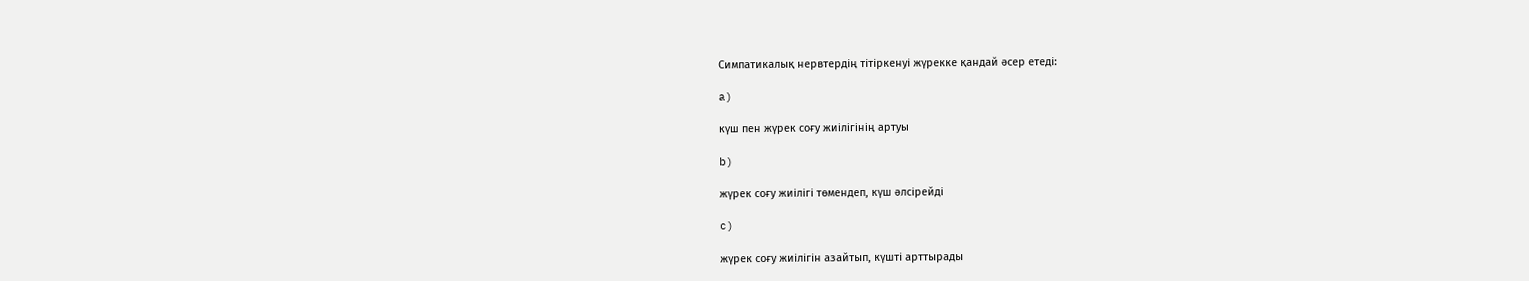Симпатикалық нервтердің тітіркенуі жүрекке қандай әсер етеді:

a)

күш пен жүрек соғу жиілігінің артуы

b)

жүрек соғу жиілігі төмендеп, күш әлсірейді

c)

жүрек соғу жиілігін азайтып, күшті арттырады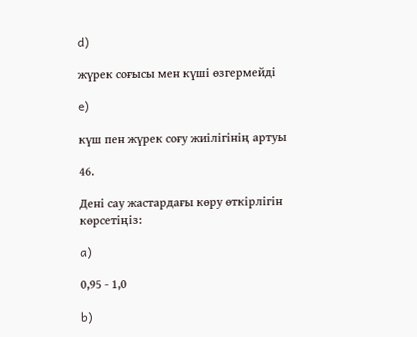d)

жүрек соғысы мен күші өзгермейді

e)

күш пен жүрек соғу жиілігінің артуы

46.

Дені сау жастардағы көру өткірлігін көрсетіңіз:

a)

0,95 - 1,0

b)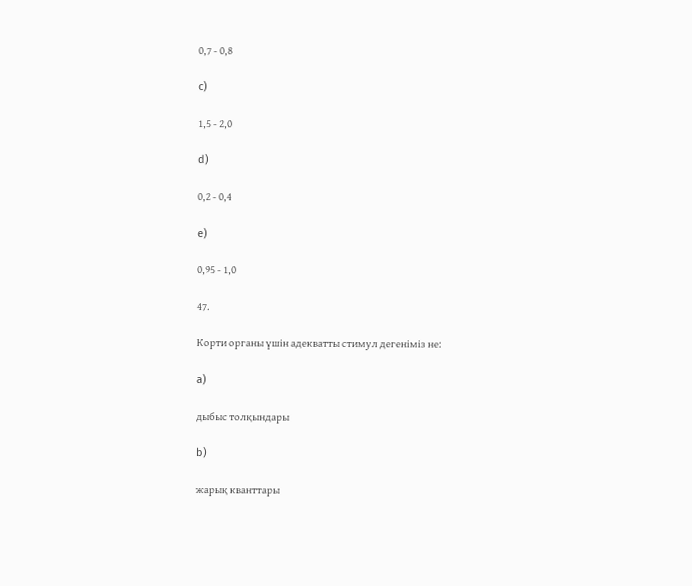0,7 - 0,8

c)

1,5 - 2,0

d)

0,2 - 0,4

e)

0,95 - 1,0

47.

Корти органы үшін адекватты стимул дегеніміз не:

a)

дыбыс толқындары

b)

жарық кванттары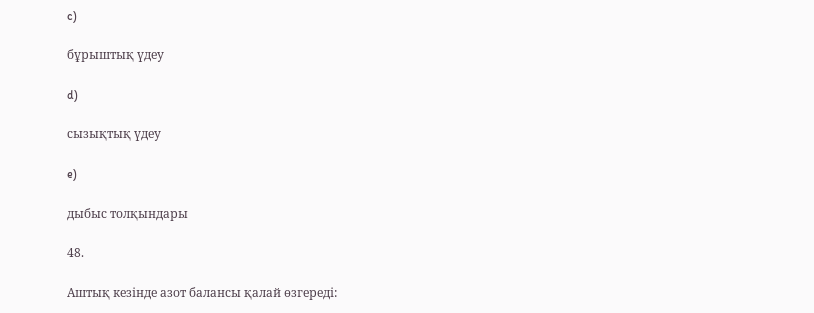c)

бұрыштық үдеу

d)

сызықтық үдеу

e)

дыбыс толқындары

48.

Аштық кезінде азот балансы қалай өзгереді: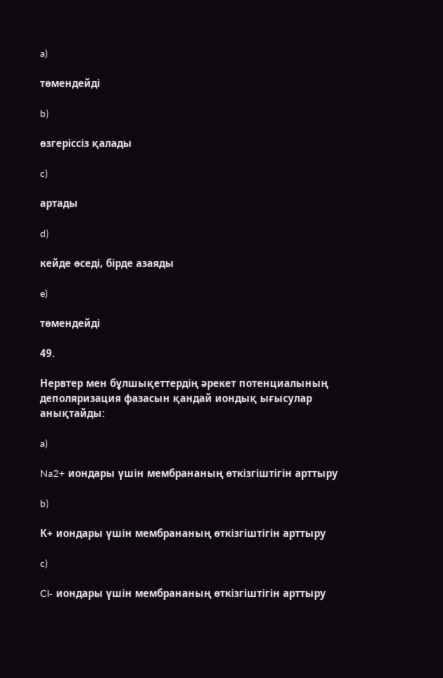a)

төмендейді

b)

өзгеріссіз қалады

c)

артады

d)

кейде өседі, бірде азаяды

e)

төмендейді

49.

Нервтер мен бұлшықеттердің әрекет потенциалының деполяризация фазасын қандай иондық ығысулар анықтайды:

a)

Na2+ иондары үшін мембрананың өткізгіштігін арттыру

b)

К+ иондары үшін мембрананың өткізгіштігін арттыру

c)

Cl- иондары үшін мембрананың өткізгіштігін арттыру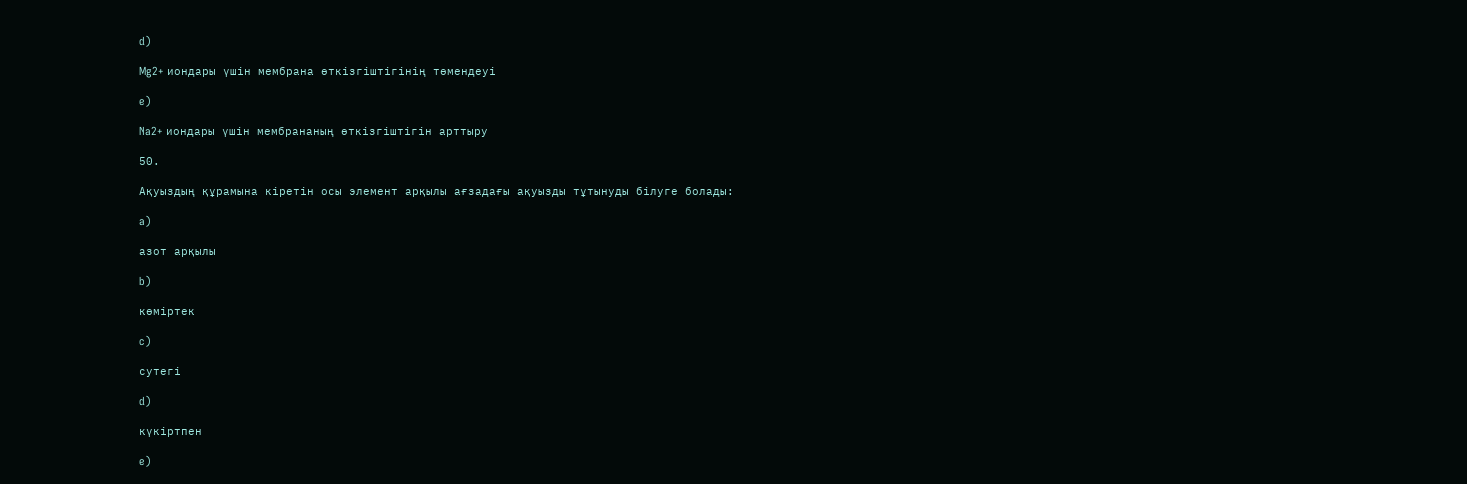d)

Mg2+ иондары үшін мембрана өткізгіштігінің төмендеуі

e)

Na2+ иондары үшін мембрананың өткізгіштігін арттыру

50.

Ақуыздың құрамына кіретін осы элемент арқылы ағзадағы ақуызды тұтынуды білуге болады:

a)

азот арқылы

b)

көміртек

c)

сутегі

d)

күкіртпен

e)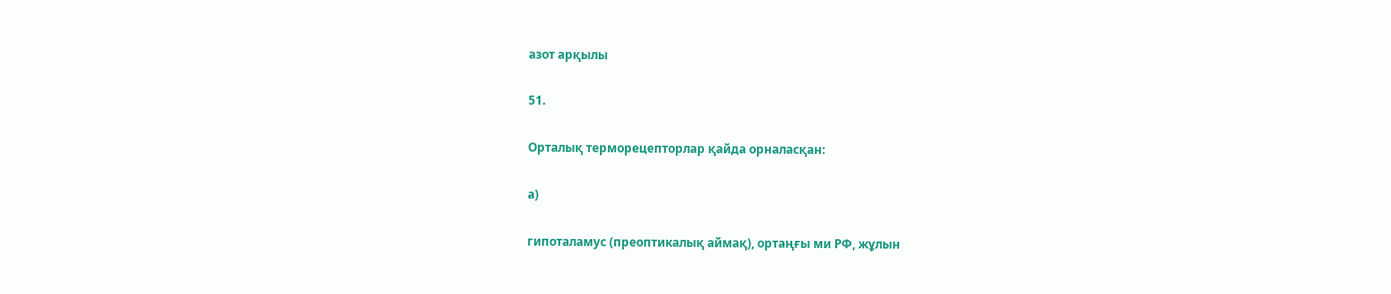азот арқылы

51.

Орталық терморецепторлар қайда орналасқан:

a)

гипоталамус (преоптикалық аймақ), ортаңғы ми РФ, жұлын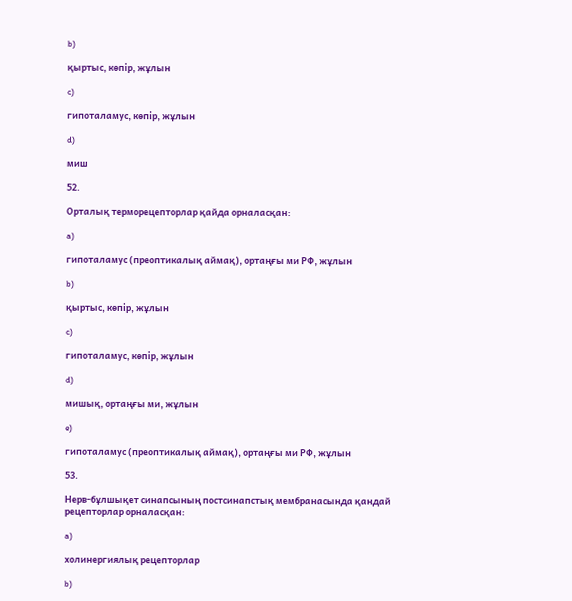b)

қыртыс, көпір, жұлын

c)

гипоталамус, көпір, жұлын

d)

миш

52.

Орталық терморецепторлар қайда орналасқан:

a)

гипоталамус (преоптикалық аймақ), ортаңғы ми РФ, жұлын

b)

қыртыс, көпір, жұлын

c)

гипоталамус, көпір, жұлын

d)

мишық, ортаңғы ми, жұлын

e)

гипоталамус (преоптикалық аймақ), ортаңғы ми РФ, жұлын

53.

Нерв-бұлшықет синапсының постсинапстық мембранасында қандай рецепторлар орналасқан:

a)

холинергиялық рецепторлар

b)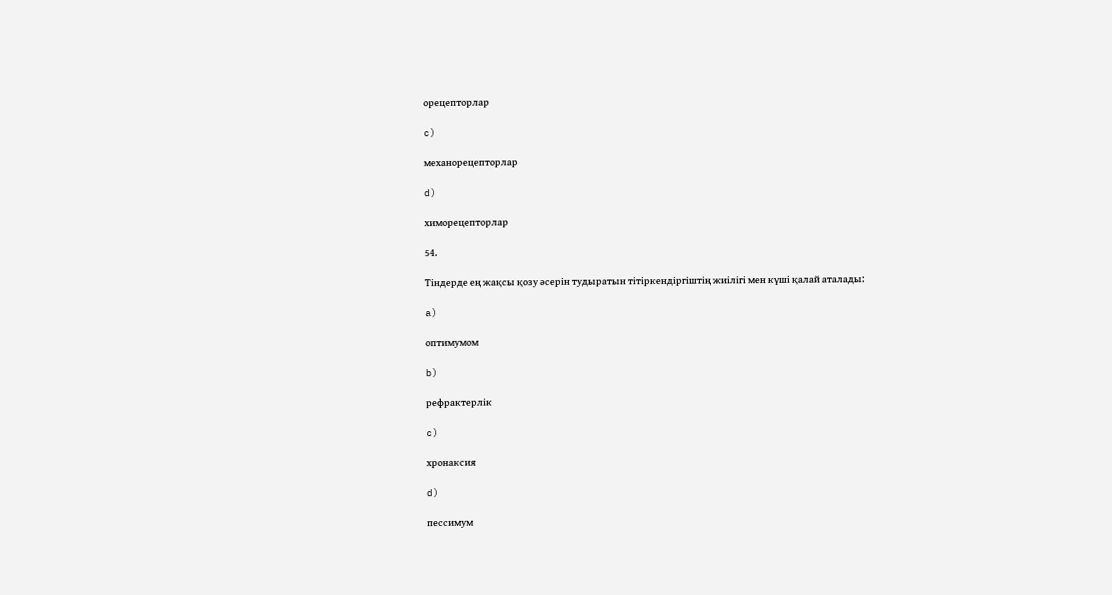орецепторлар

c)

механорецепторлар

d)

химорецепторлар

54.

Тіндерде ең жақсы қозу әсерін тудыратын тітіркендіргіштің жиілігі мен күші қалай аталады:

a)

оптимумом

b)

рефрактерлік

c)

хронаксия

d)

пессимум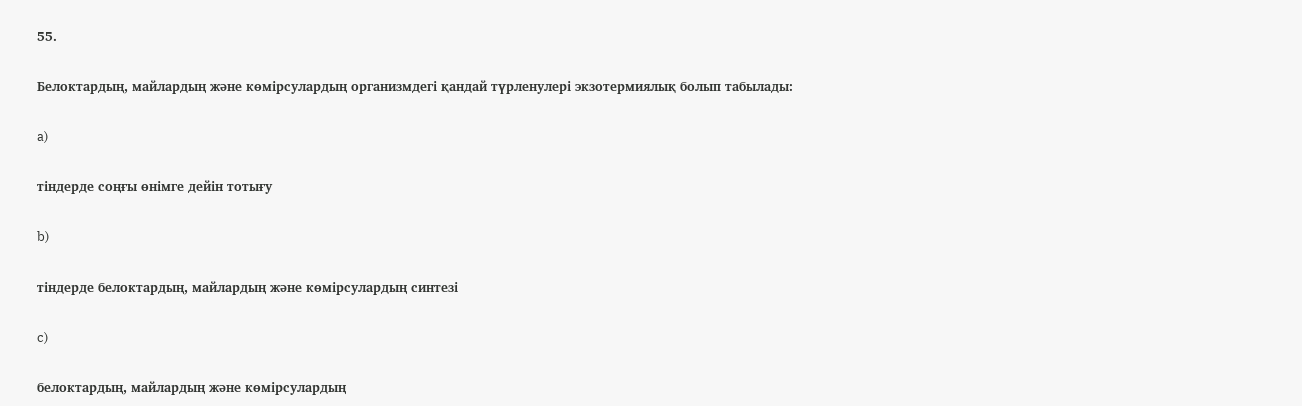55.

Белоктардың, майлардың және көмірсулардың организмдегі қандай түрленулері экзотермиялық болып табылады:

a)

тіндерде соңғы өнімге дейін тотығу

b)

тіндерде белоктардың, майлардың және көмірсулардың синтезі

c)

белоктардың, майлардың және көмірсулардың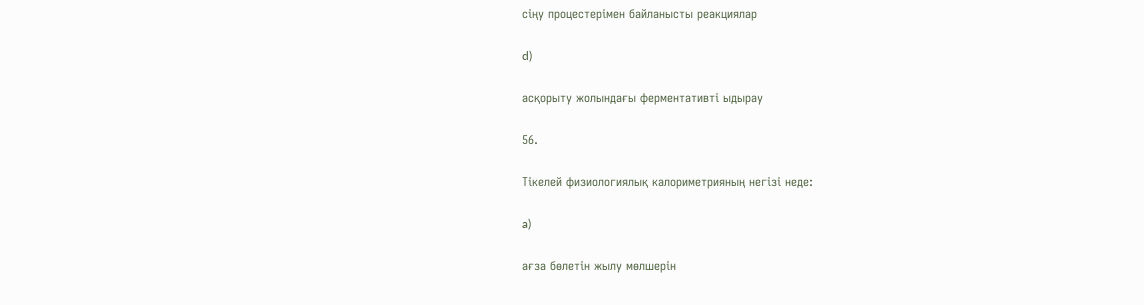сіңу процестерімен байланысты реакциялар

d)

асқорыту жолындағы ферментативті ыдырау

56.

Тікелей физиологиялық калориметрияның негізі неде:

a)

ағза бөлетін жылу мөлшерін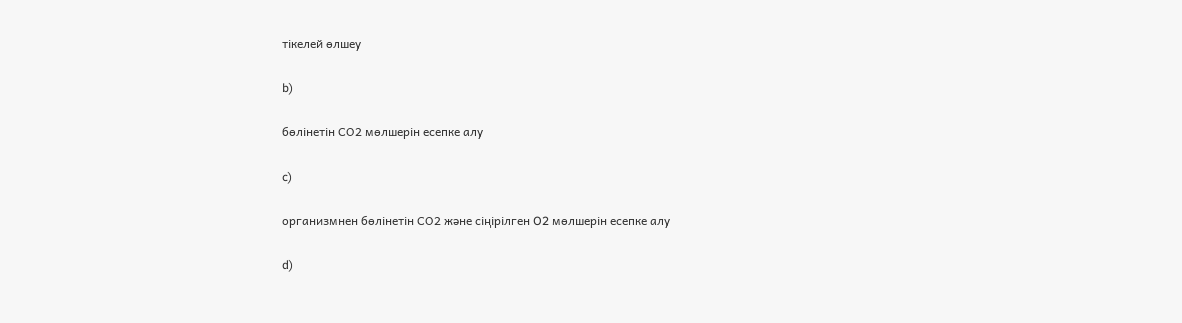тікелей өлшеу

b)

бөлінетін СО2 мөлшерін есепке алу

c)

организмнен бөлінетін СО2 және сіңірілген O2 мөлшерін есепке алу

d)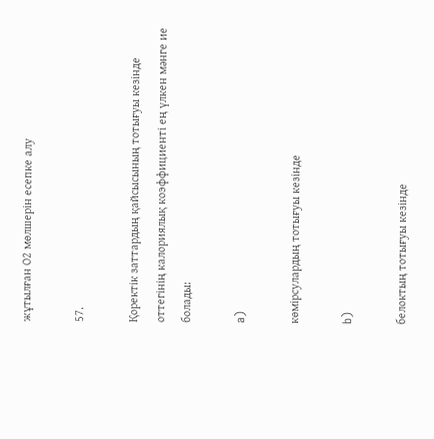жұтылған О2 мөлшерін есепке алу

57.

Қоректік заттардың қайсысының тотығуы кезінде оттегінің калориялық коэффициенті ең үлкен мәнге ие болады:

a)

көмірсулардың тотығуы кезінде

b)

белоктың тотығуы кезінде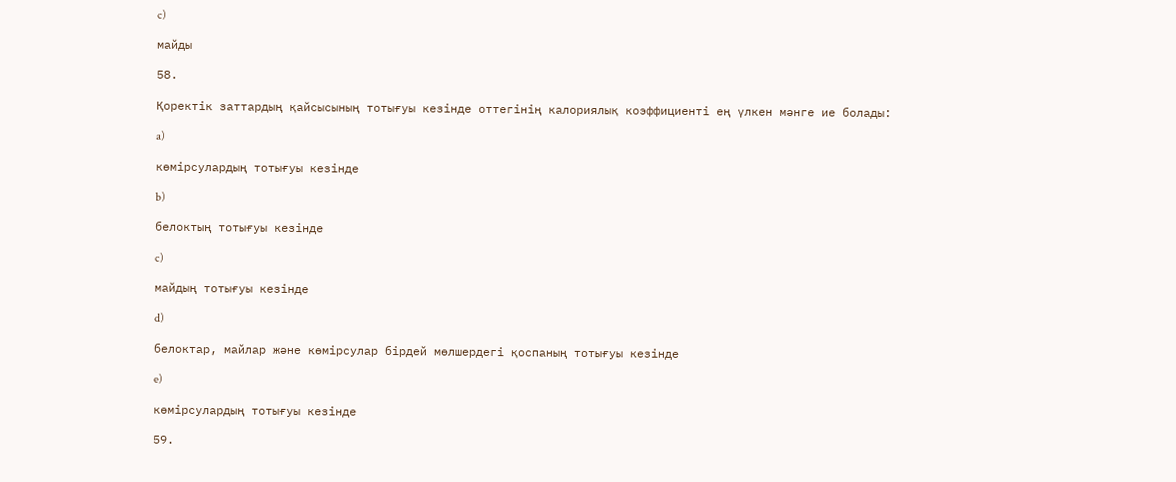c)

майды

58.

Қоректік заттардың қайсысының тотығуы кезінде оттегінің калориялық коэффициенті ең үлкен мәнге ие болады:

a)

көмірсулардың тотығуы кезінде

b)

белоктың тотығуы кезінде

c)

майдың тотығуы кезінде

d)

белоктар, майлар және көмірсулар бірдей мөлшердегі қоспаның тотығуы кезінде

e)

көмірсулардың тотығуы кезінде

59.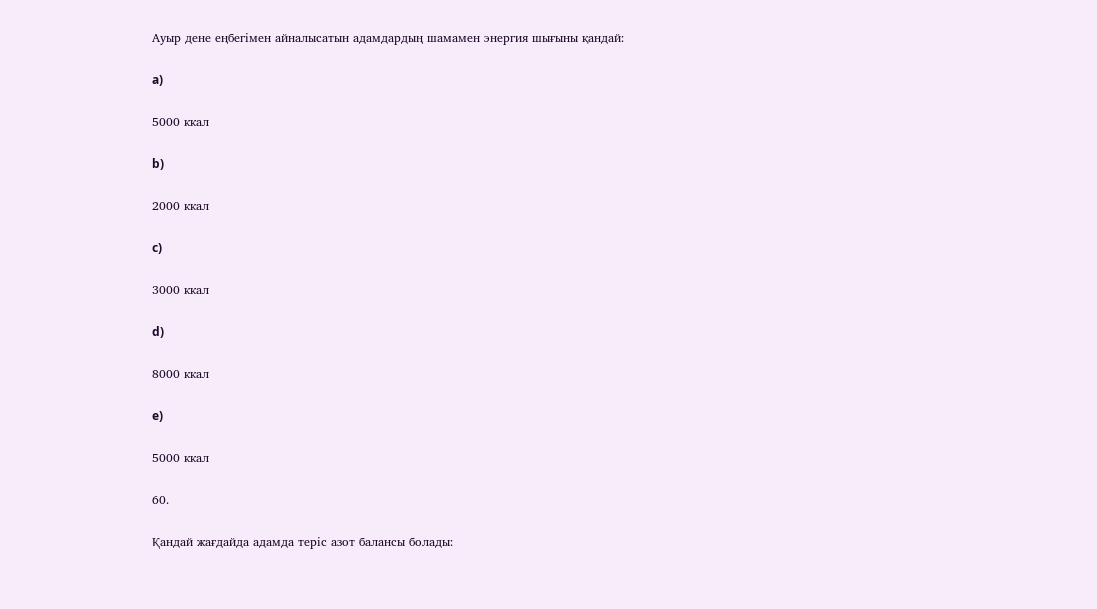Ауыр дене еңбегімен айналысатын адамдардың шамамен энергия шығыны қандай:

a)

5000 ккал

b)

2000 ккал

c)

3000 ккал

d)

8000 ккал

e)

5000 ккал

60.

Қандай жағдайда адамда теріс азот балансы болады: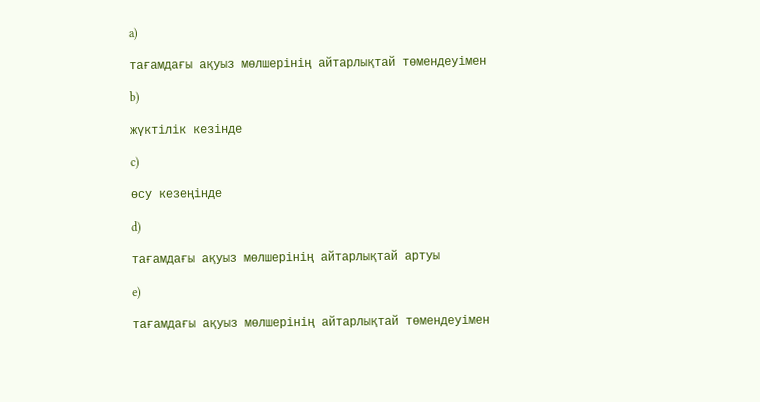a)

тағамдағы ақуыз мөлшерінің айтарлықтай төмендеуімен

b)

жүктілік кезінде

c)

өсу кезеңінде

d)

тағамдағы ақуыз мөлшерінің айтарлықтай артуы

e)

тағамдағы ақуыз мөлшерінің айтарлықтай төмендеуімен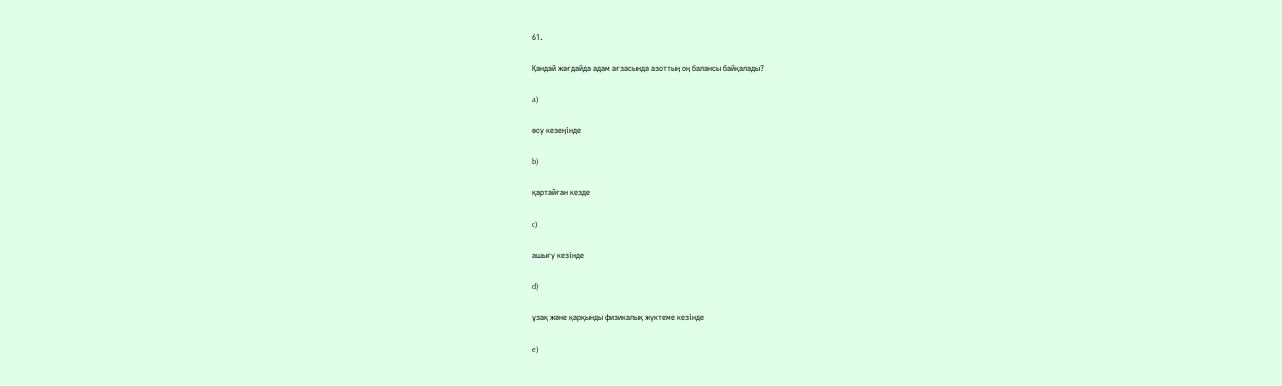61.

Қандай жағдайда адам ағзасында азоттың оң балансы байқалады?

a)

өсу кезеңінде

b)

қартайған кезде

c)

ашығу кезінде

d)

ұзақ және қарқынды физикалық жүктеме кезінде

e)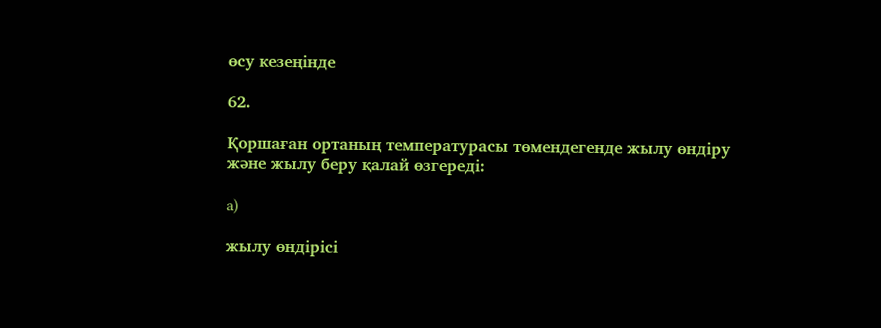өсу кезеңінде

62.

Қоршаған ортаның температурасы төмендегенде жылу өндіру және жылу беру қалай өзгереді:

a)

жылу өндірісі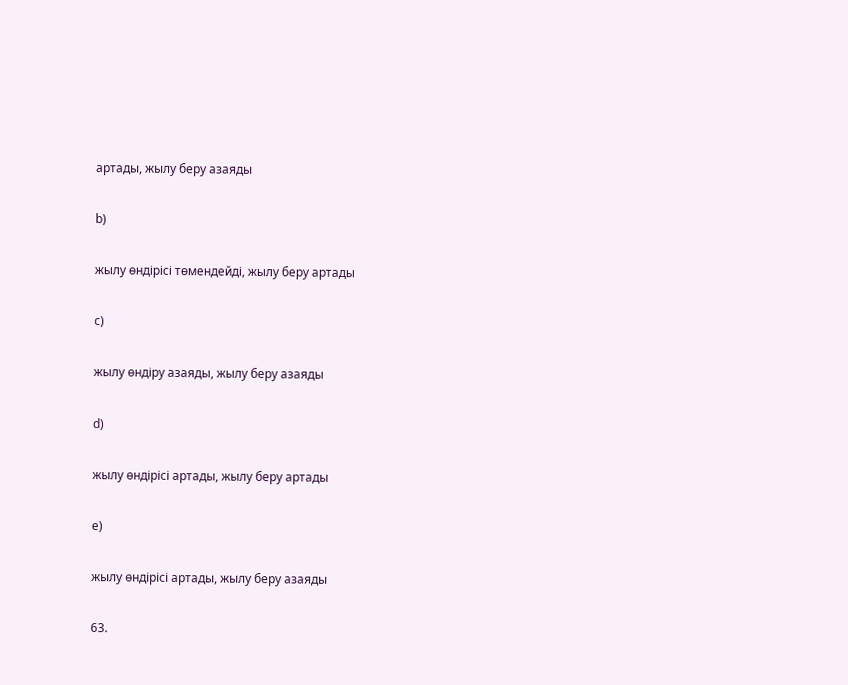артады, жылу беру азаяды

b)

жылу өндірісі төмендейді, жылу беру артады

c)

жылу өндіру азаяды, жылу беру азаяды

d)

жылу өндірісі артады, жылу беру артады

e)

жылу өндірісі артады, жылу беру азаяды

63.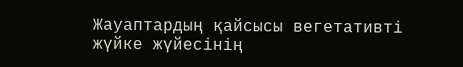Жауаптардың қайсысы вегетативті жүйке жүйесінің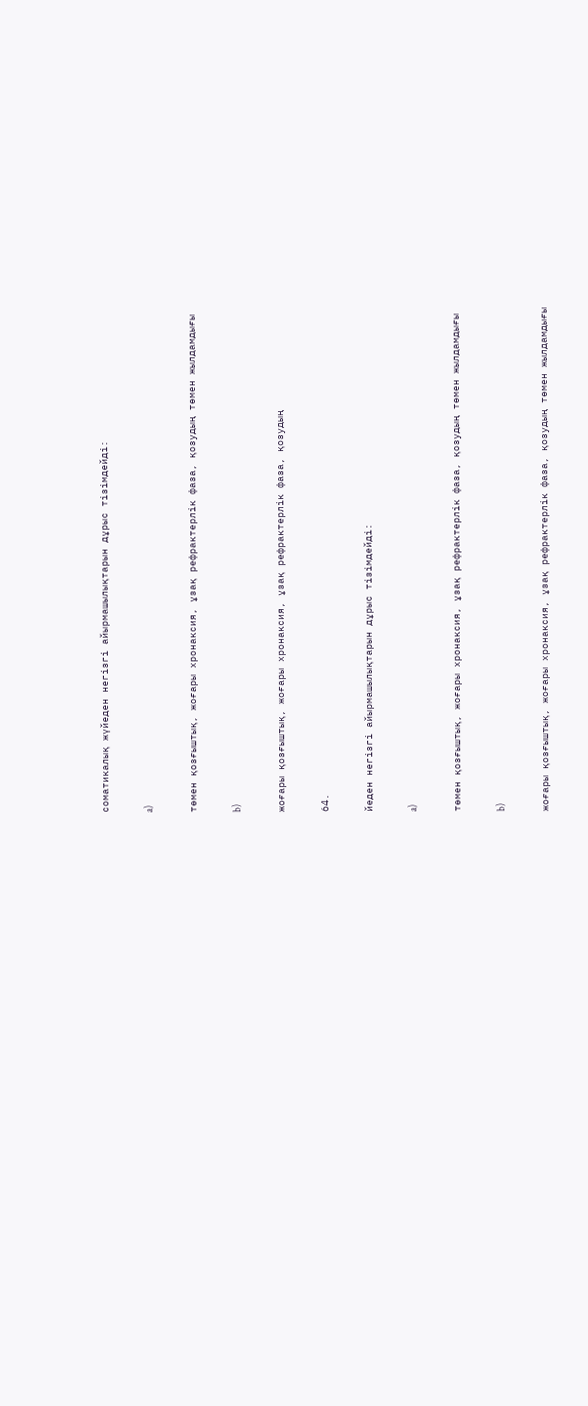соматикалық жүйеден негізгі айырмашылықтарын дұрыс тізімдейді:

a)

төмен қозғыштық, жоғары хронаксия, ұзақ рефрактерлік фаза, қозудың төмен жылдамдығы

b)

жоғары қозғыштық, жоғары хронаксия, ұзақ рефрактерлік фаза, қозудың

64.

йеден негізгі айырмашылықтарын дұрыс тізімдейді:

a)

төмен қозғыштық, жоғары хронаксия, ұзақ рефрактерлік фаза, қозудың төмен жылдамдығы

b)

жоғары қозғыштық, жоғары хронаксия, ұзақ рефрактерлік фаза, қозудың төмен жылдамдығы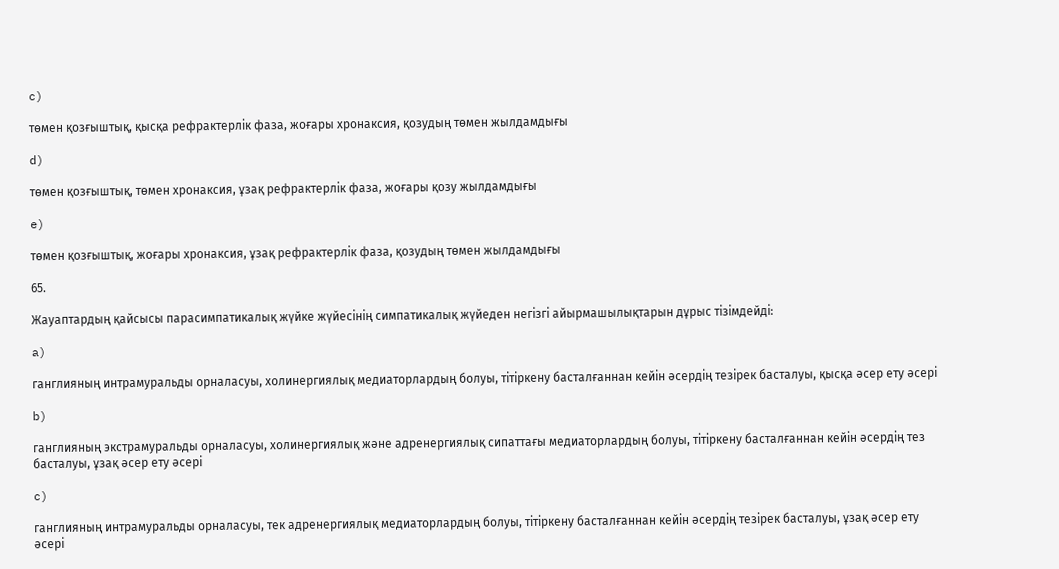c)

төмен қозғыштық, қысқа рефрактерлік фаза, жоғары хронаксия, қозудың төмен жылдамдығы

d)

төмен қозғыштық, төмен хронаксия, ұзақ рефрактерлік фаза, жоғары қозу жылдамдығы

e)

төмен қозғыштық, жоғары хронаксия, ұзақ рефрактерлік фаза, қозудың төмен жылдамдығы

65.

Жауаптардың қайсысы парасимпатикалық жүйке жүйесінің симпатикалық жүйеден негізгі айырмашылықтарын дұрыс тізімдейді:

a)

ганглияның интрамуральды орналасуы, холинергиялық медиаторлардың болуы, тітіркену басталғаннан кейін әсердің тезірек басталуы, қысқа әсер ету әсері

b)

ганглияның экстрамуральды орналасуы, холинергиялық және адренергиялық сипаттағы медиаторлардың болуы, тітіркену басталғаннан кейін әсердің тез басталуы, ұзақ әсер ету әсері

c)

ганглияның интрамуральды орналасуы, тек адренергиялық медиаторлардың болуы, тітіркену басталғаннан кейін әсердің тезірек басталуы, ұзақ әсер ету әсері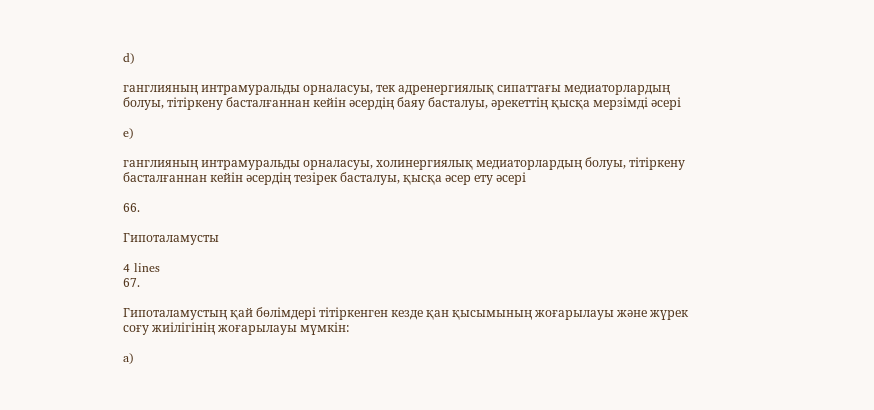d)

ганглияның интрамуральды орналасуы, тек адренергиялық сипаттағы медиаторлардың болуы, тітіркену басталғаннан кейін әсердің баяу басталуы, әрекеттің қысқа мерзімді әсері

e)

ганглияның интрамуральды орналасуы, холинергиялық медиаторлардың болуы, тітіркену басталғаннан кейін әсердің тезірек басталуы, қысқа әсер ету әсері

66.

Гипоталамусты

4 lines
67.

Гипоталамустың қай бөлімдері тітіркенген кезде қан қысымының жоғарылауы және жүрек соғу жиілігінің жоғарылауы мүмкін:

a)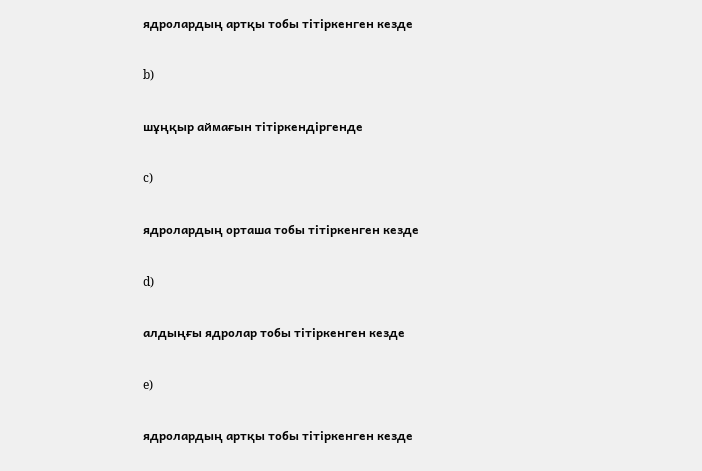ядролардың артқы тобы тітіркенген кезде

b)

шұңқыр аймағын тітіркендіргенде

c)

ядролардың орташа тобы тітіркенген кезде

d)

алдыңғы ядролар тобы тітіркенген кезде

e)

ядролардың артқы тобы тітіркенген кезде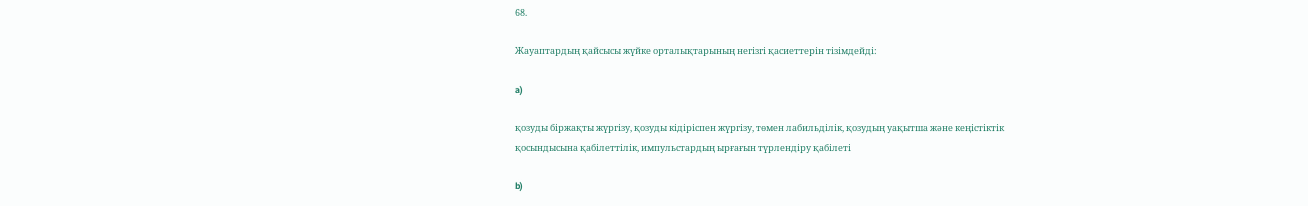68.

Жауаптардың қайсысы жүйке орталықтарының негізгі қасиеттерін тізімдейді:

a)

қозуды біржақты жүргізу, қозуды кідіріспен жүргізу, төмен лабильділік, қозудың уақытша және кеңістіктік қосындысына қабілеттілік, импульстардың ырғағын түрлендіру қабілеті

b)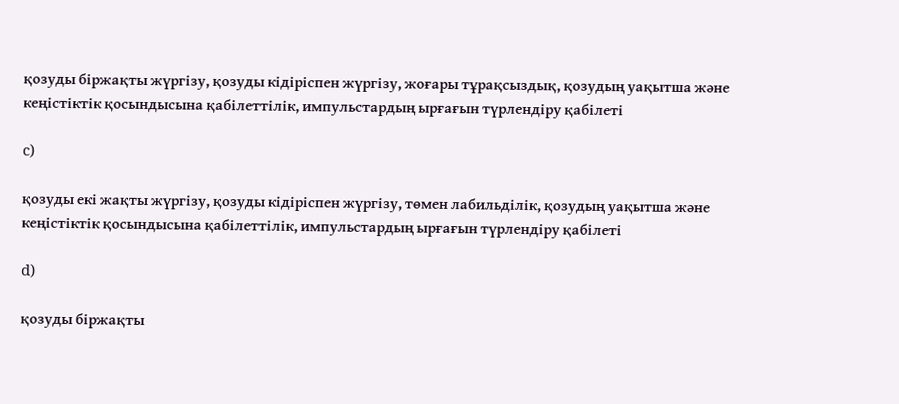қозуды біржақты жүргізу, қозуды кідіріспен жүргізу, жоғары тұрақсыздық, қозудың уақытша және кеңістіктік қосындысына қабілеттілік, импульстардың ырғағын түрлендіру қабілеті

c)

қозуды екі жақты жүргізу, қозуды кідіріспен жүргізу, төмен лабильділік, қозудың уақытша және кеңістіктік қосындысына қабілеттілік, импульстардың ырғағын түрлендіру қабілеті

d)

қозуды біржақты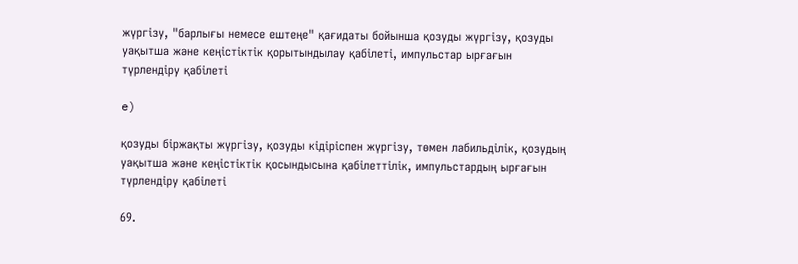жүргізу, "барлығы немесе ештеңе" қағидаты бойынша қозуды жүргізу, қозуды уақытша және кеңістіктік қорытындылау қабілеті, импульстар ырғағын түрлендіру қабілеті

e)

қозуды біржақты жүргізу, қозуды кідіріспен жүргізу, төмен лабильділік, қозудың уақытша және кеңістіктік қосындысына қабілеттілік, импульстардың ырғағын түрлендіру қабілеті

69.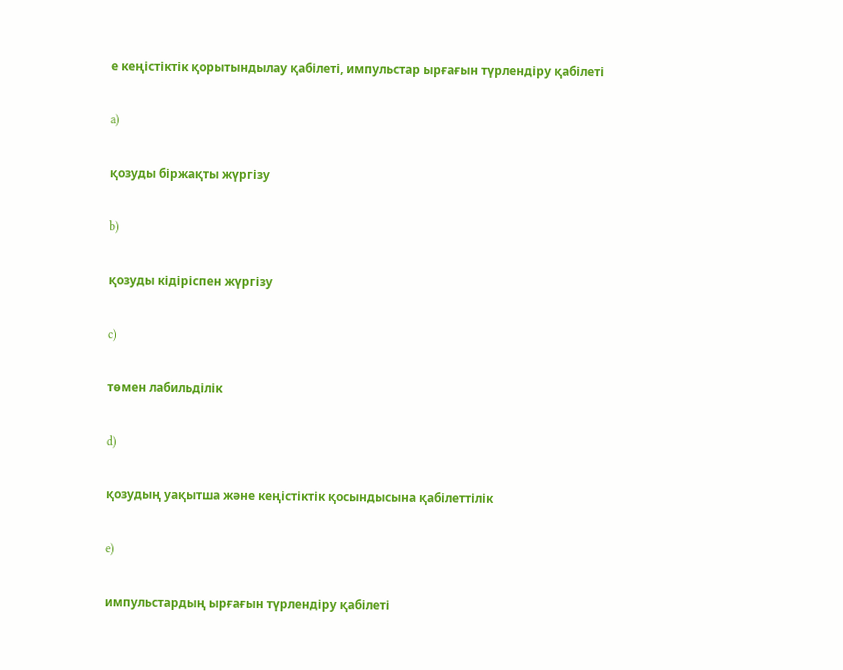е кеңістіктік қорытындылау қабілеті, импульстар ырғағын түрлендіру қабілеті

a)

қозуды біржақты жүргізу

b)

қозуды кідіріспен жүргізу

c)

төмен лабильділік

d)

қозудың уақытша және кеңістіктік қосындысына қабілеттілік

e)

импульстардың ырғағын түрлендіру қабілеті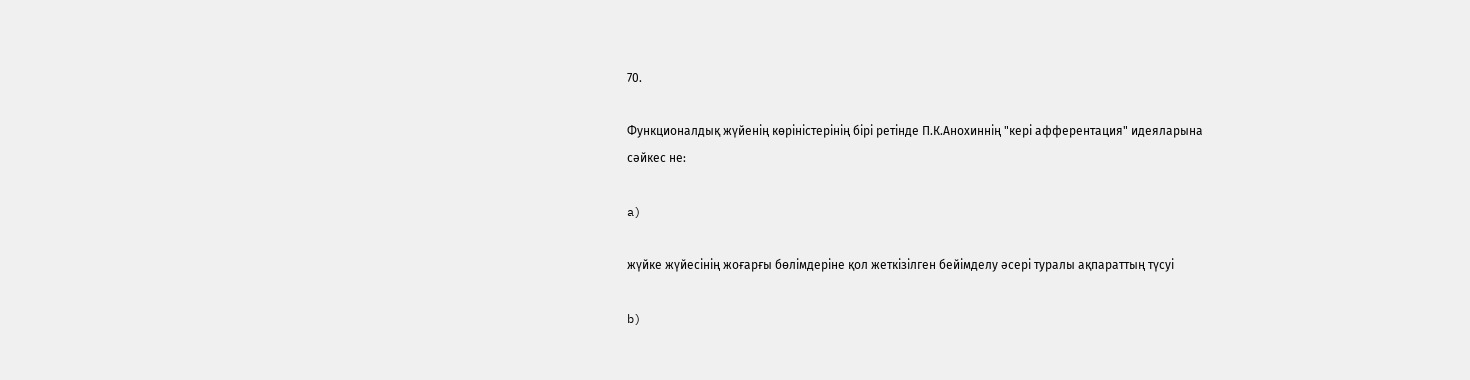70.

Функционалдық жүйенің көріністерінің бірі ретінде П.К.Анохиннің "кері афферентация" идеяларына сәйкес не:

a)

жүйке жүйесінің жоғарғы бөлімдеріне қол жеткізілген бейімделу әсері туралы ақпараттың түсуі

b)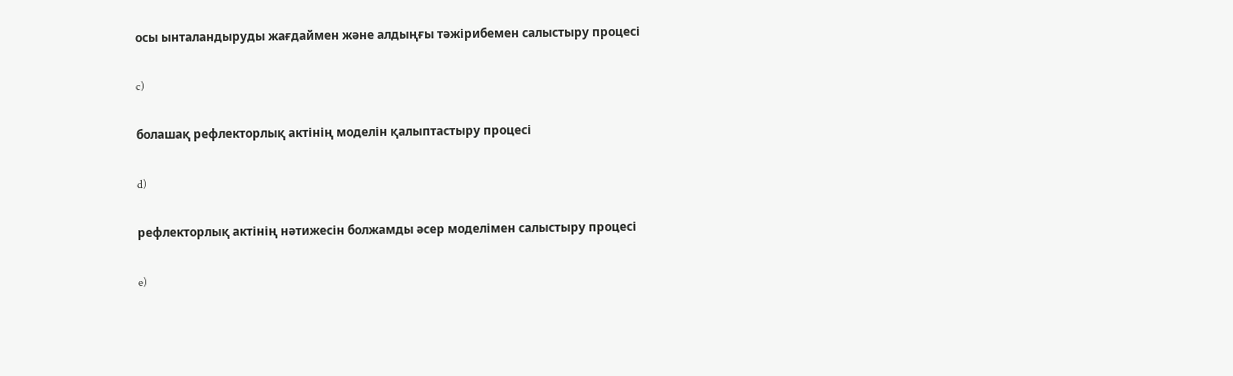осы ынталандыруды жағдаймен және алдыңғы тәжірибемен салыстыру процесі

c)

болашақ рефлекторлық актінің моделін қалыптастыру процесі

d)

рефлекторлық актінің нәтижесін болжамды әсер моделімен салыстыру процесі

e)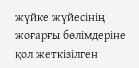жүйке жүйесінің жоғарғы бөлімдеріне қол жеткізілген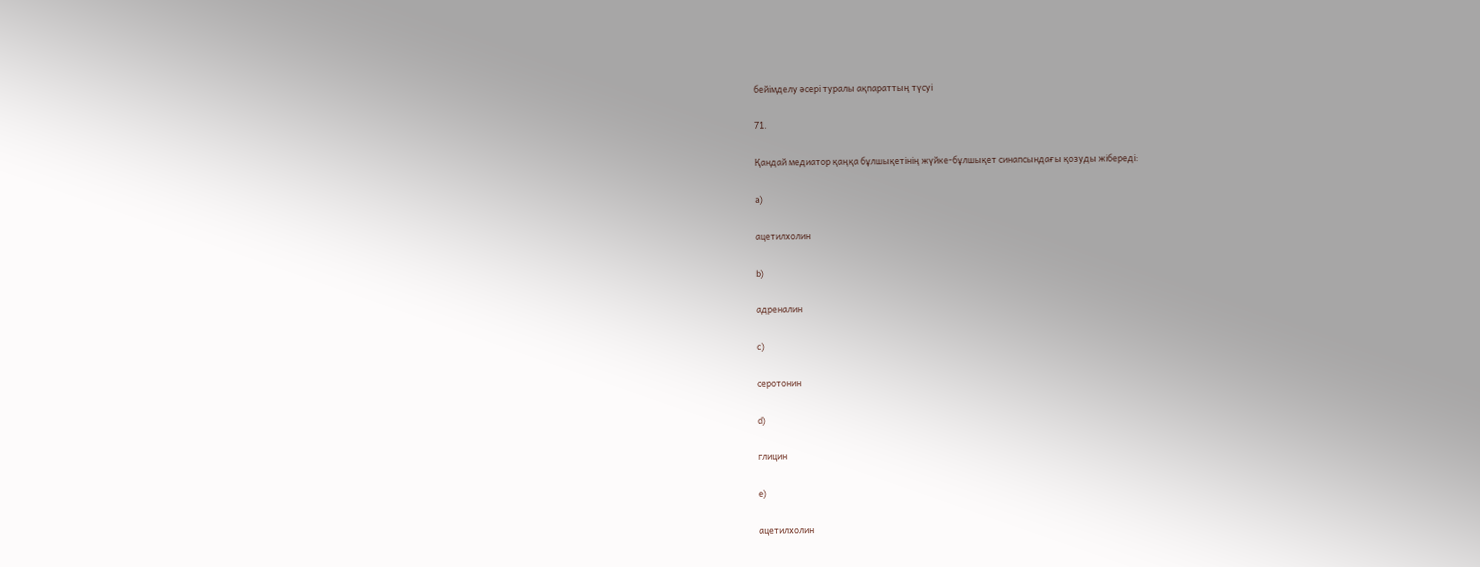бейімделу әсері туралы ақпараттың түсуі

71.

Қандай медиатор қаңқа бұлшықетінің жүйке-бұлшықет синапсындағы қозуды жібереді:

a)

ацетилхолин

b)

адреналин

c)

серотонин

d)

глицин

e)

ацетилхолин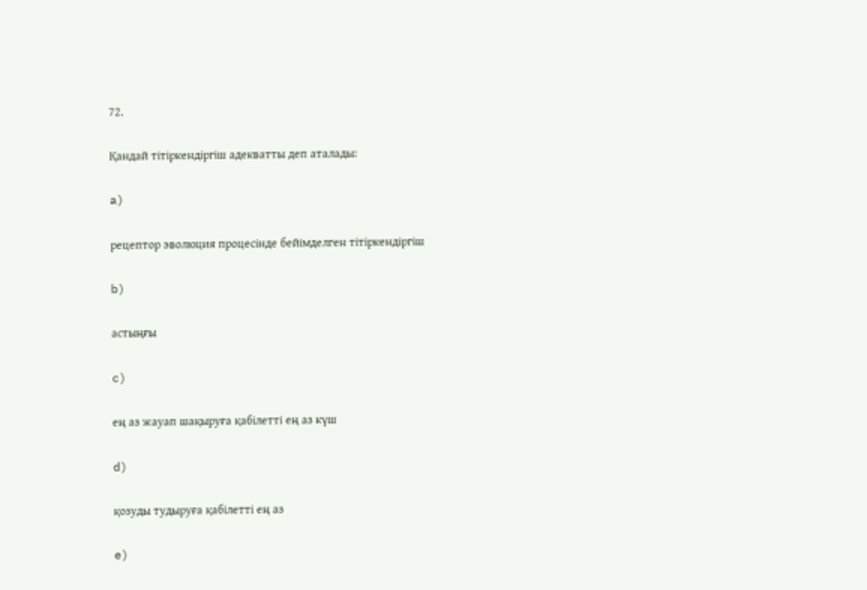72.

Қандай тітіркендіргіш адекватты деп аталады:

a)

рецептор эволюция процесінде бейімделген тітіркендіргіш

b)

астыңғы

c)

ең аз жауап шақыруға қабілетті ең аз күш

d)

қозуды тудыруға қабілетті ең аз

e)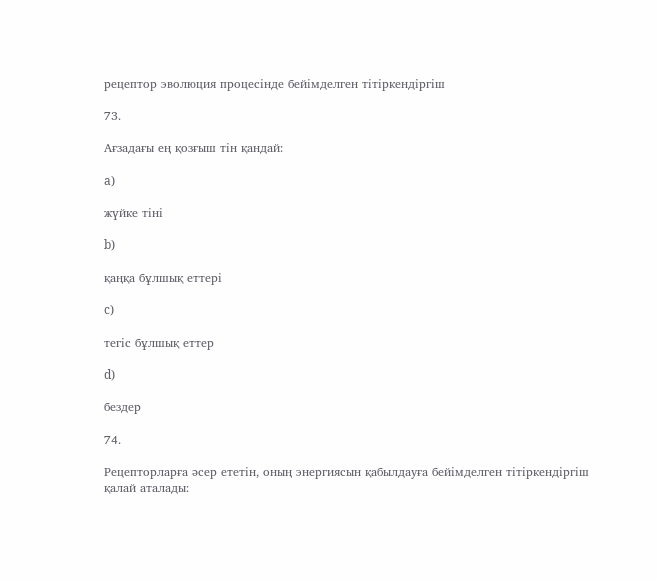рецептор эволюция процесінде бейімделген тітіркендіргіш

73.

Ағзадағы ең қозғыш тін қандай:

a)

жүйке тіні

b)

қаңқа бұлшық еттері

c)

тегіс бұлшық еттер

d)

бездер

74.

Рецепторларға әсер ететін, оның энергиясын қабылдауға бейімделген тітіркендіргіш қалай аталады: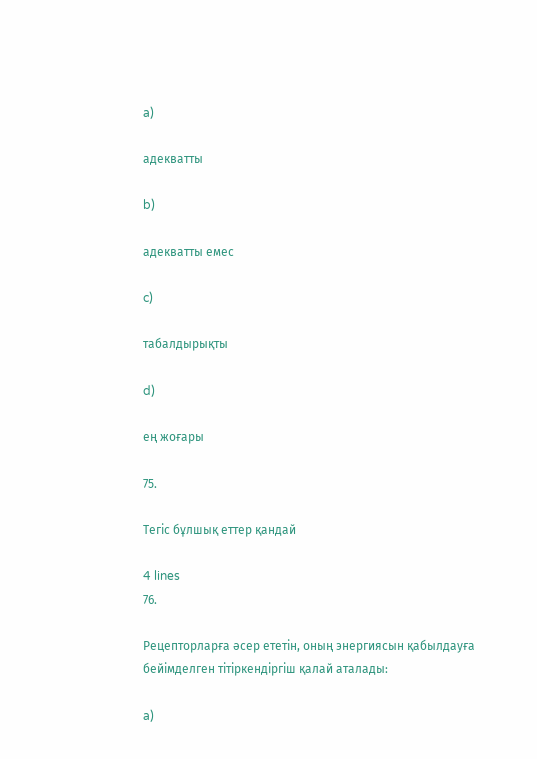a)

адекватты

b)

адекватты емес

c)

табалдырықты

d)

ең жоғары

75.

Тегіс бұлшық еттер қандай

4 lines
76.

Рецепторларға әсер ететін, оның энергиясын қабылдауға бейімделген тітіркендіргіш қалай аталады:

a)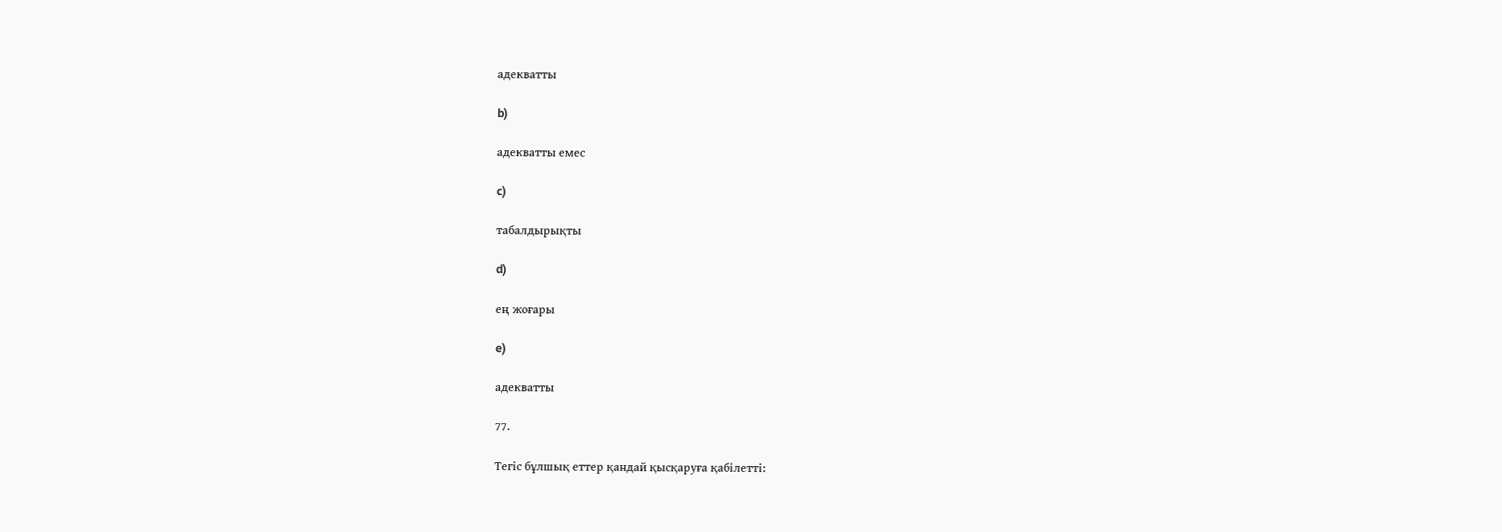адекватты

b)

адекватты емес

c)

табалдырықты

d)

ең жоғары

e)

адекватты

77.

Тегіс бұлшық еттер қандай қысқаруға қабілетті: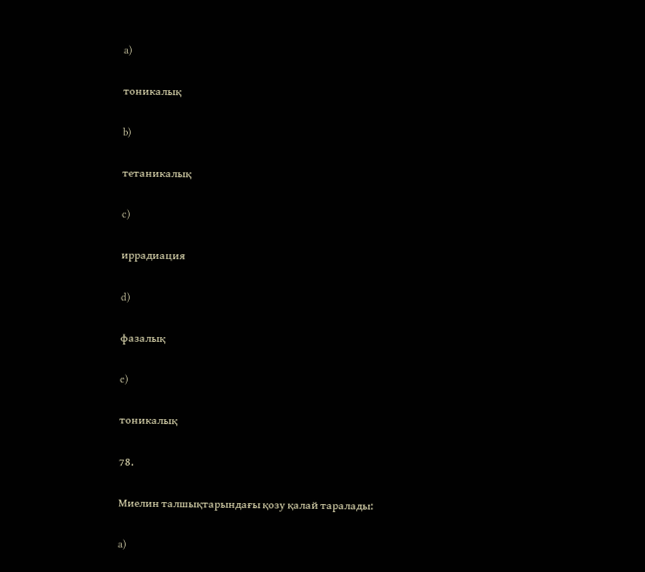a)

тоникалық

b)

тетаникалық

c)

иррадиация

d)

фазалық

e)

тоникалық

78.

Миелин талшықтарындағы қозу қалай таралады:

a)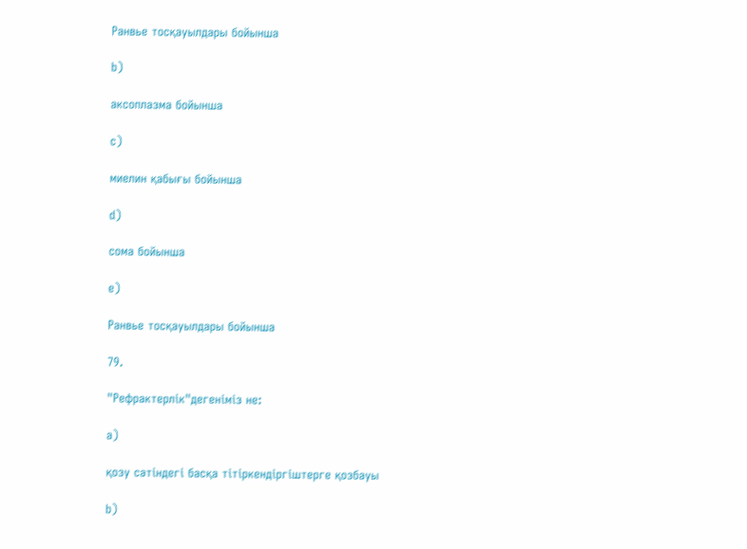Ранвье тосқауылдары бойынша

b)

аксоплазма бойынша

c)

миелин қабығы бойынша

d)

сома бойынша

e)

Ранвье тосқауылдары бойынша

79.

"Рефрактерлік"дегеніміз не:

a)

қозу сәтіндегі басқа тітіркендіргіштерге қозбауы

b)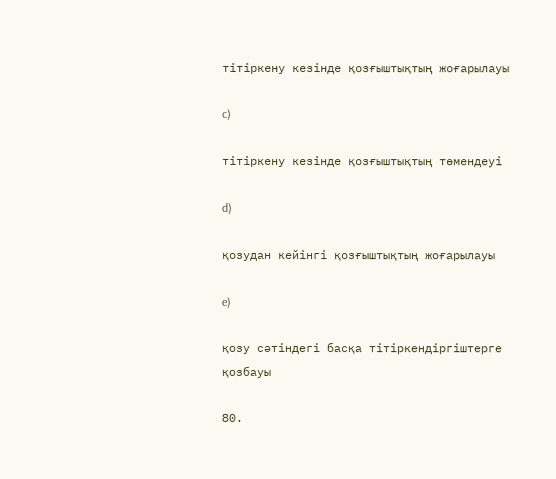тітіркену кезінде қозғыштықтың жоғарылауы

c)

тітіркену кезінде қозғыштықтың төмендеуі

d)

қозудан кейінгі қозғыштықтың жоғарылауы

e)

қозу сәтіндегі басқа тітіркендіргіштерге қозбауы

80.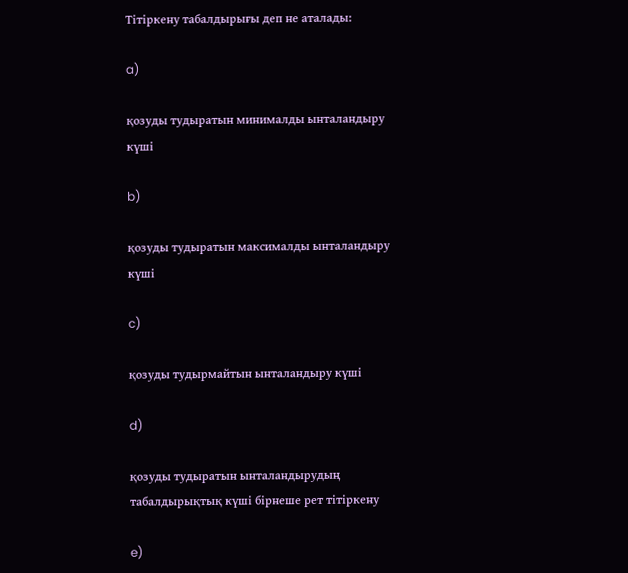Тітіркену табалдырығы деп не аталады:

a)

қозуды тудыратын минималды ынталандыру күші

b)

қозуды тудыратын максималды ынталандыру күші

c)

қозуды тудырмайтын ынталандыру күші

d)

қозуды тудыратын ынталандырудың табалдырықтық күші бірнеше рет тітіркену

e)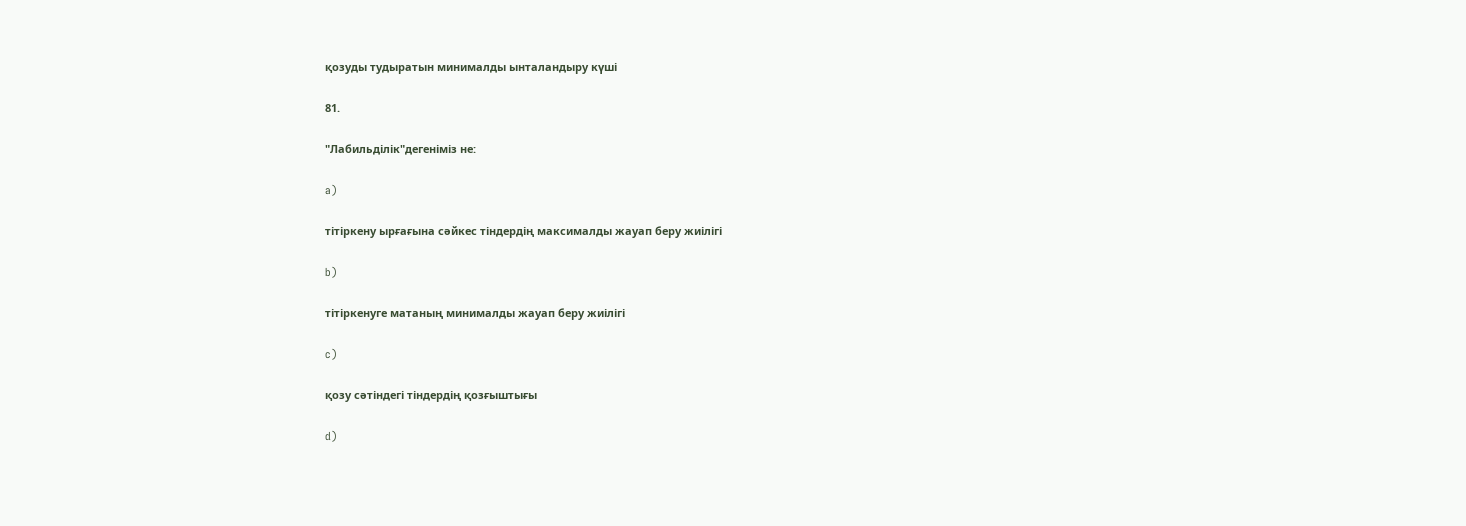қозуды тудыратын минималды ынталандыру күші

81.

"Лабильділік"дегеніміз не:

a)

тітіркену ырғағына сәйкес тіндердің максималды жауап беру жиілігі

b)

тітіркенуге матаның минималды жауап беру жиілігі

c)

қозу сәтіндегі тіндердің қозғыштығы

d)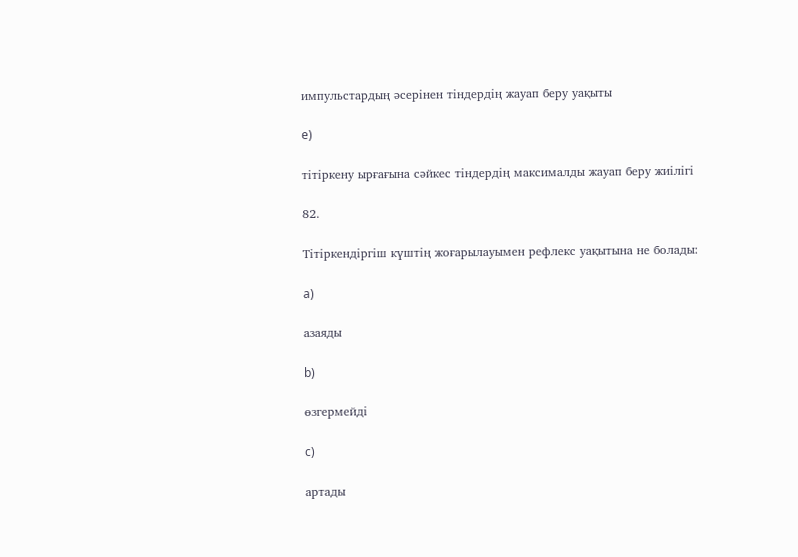импульстардың әсерінен тіндердің жауап беру уақыты

e)

тітіркену ырғағына сәйкес тіндердің максималды жауап беру жиілігі

82.

Тітіркендіргіш күштің жоғарылауымен рефлекс уақытына не болады:

a)

азаяды

b)

өзгермейді

c)

артады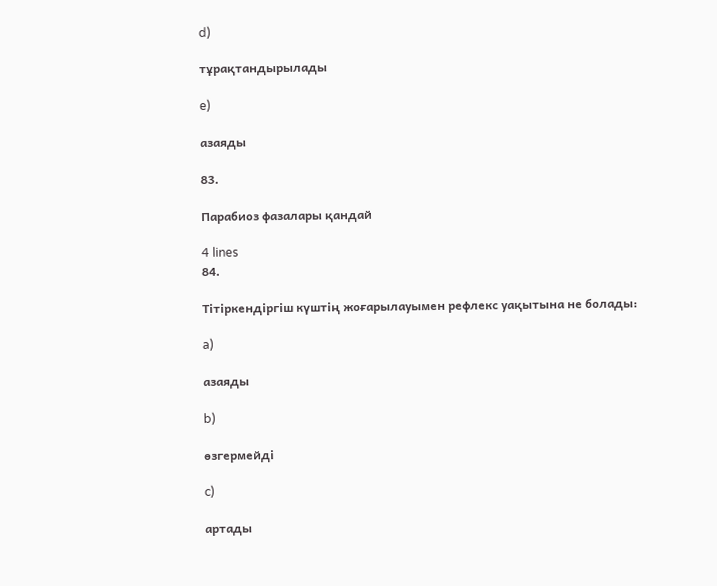d)

тұрақтандырылады

e)

азаяды

83.

Парабиоз фазалары қандай

4 lines
84.

Тітіркендіргіш күштің жоғарылауымен рефлекс уақытына не болады:

a)

азаяды

b)

өзгермейді

c)

артады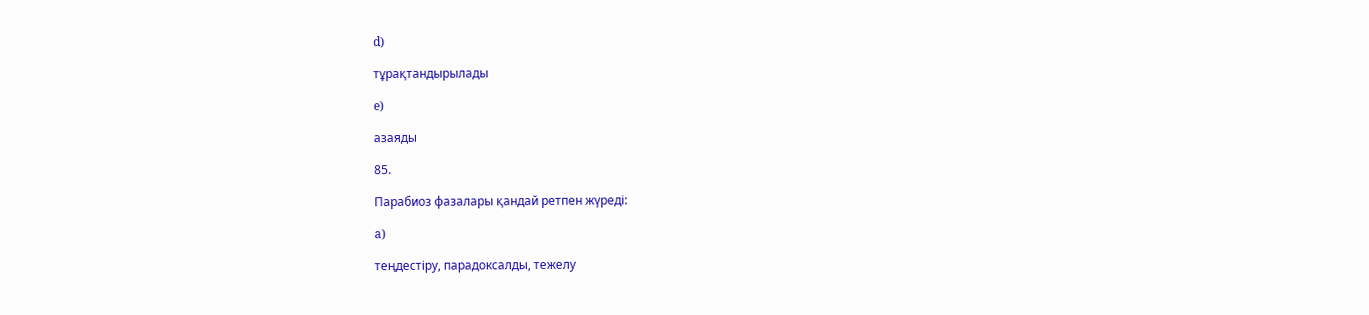d)

тұрақтандырылады

e)

азаяды

85.

Парабиоз фазалары қандай ретпен жүреді:

a)

теңдестіру, парадоксалды, тежелу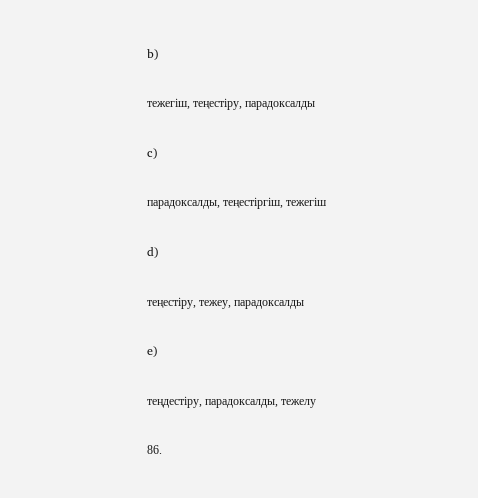b)

тежегіш, теңестіру, парадоксалды

c)

парадоксалды, теңестіргіш, тежегіш

d)

теңестіру, тежеу, парадоксалды

e)

теңдестіру, парадоксалды, тежелу

86.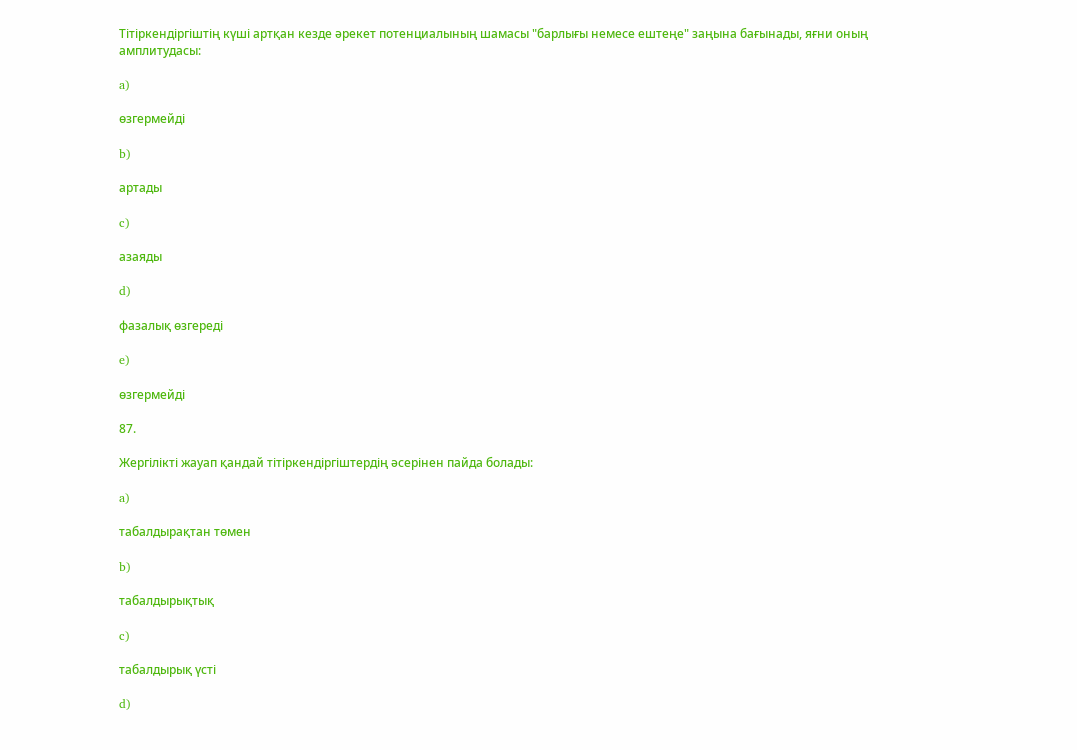Тітіркендіргіштің күші артқан кезде әрекет потенциалының шамасы "барлығы немесе ештеңе" заңына бағынады, яғни оның амплитудасы:

a)

өзгермейді

b)

артады

c)

азаяды

d)

фазалық өзгереді

e)

өзгермейді

87.

Жергілікті жауап қандай тітіркендіргіштердің әсерінен пайда болады:

a)

табалдырақтан төмен

b)

табалдырықтық

c)

табалдырық үсті

d)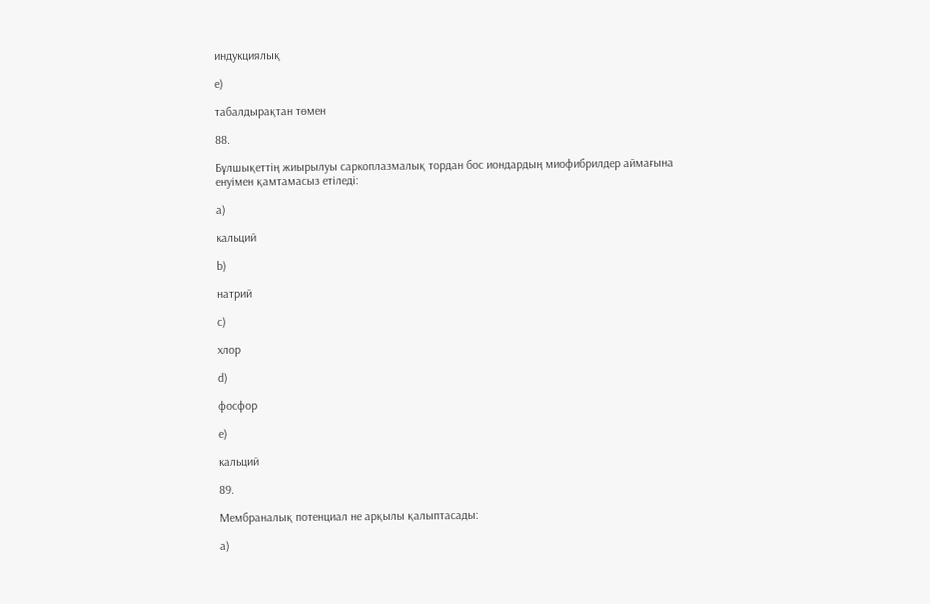индукциялық

e)

табалдырақтан төмен

88.

Бұлшықеттің жиырылуы саркоплазмалық тордан бос иондардың миофибрилдер аймағына енуімен қамтамасыз етіледі:

a)

кальций

b)

натрий

c)

хлор

d)

фосфор

e)

кальций

89.

Мембраналық потенциал не арқылы қалыптасады:

a)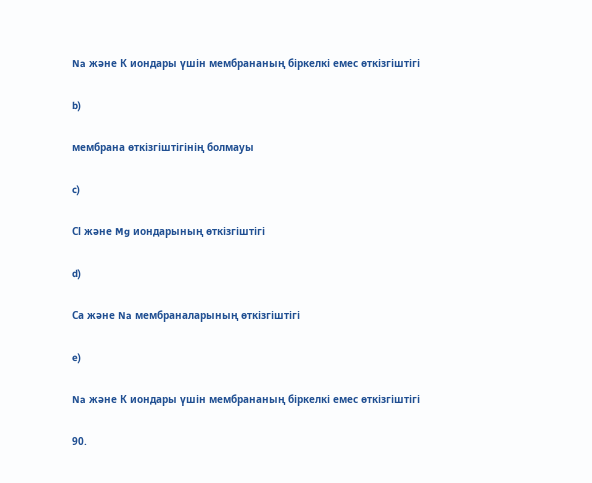Na және К иондары үшін мембрананың біркелкі емес өткізгіштігі

b)

мембрана өткізгіштігінің болмауы

c)

Сl және Mg иондарының өткізгіштігі

d)

Сa және Na мембраналарының өткізгіштігі

e)

Na және К иондары үшін мембрананың біркелкі емес өткізгіштігі

90.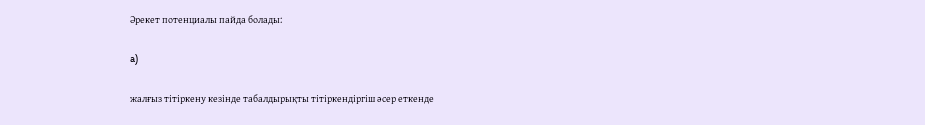Әрекет потенциалы пайда болады:

a)

жалғыз тітіркену кезінде табалдырықты тітіркендіргіш әсер еткенде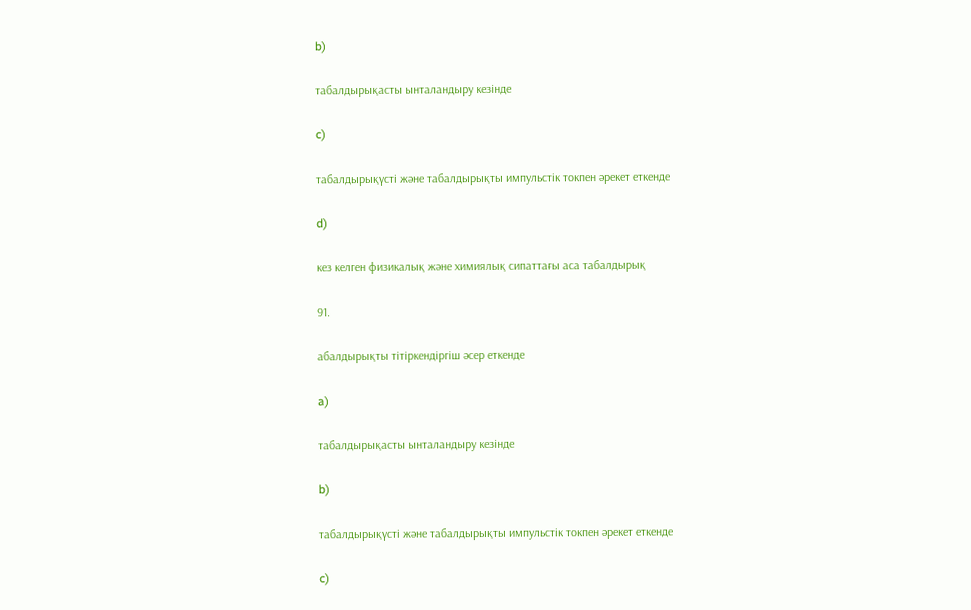b)

табалдырықасты ынталандыру кезінде

c)

табалдырықүсті және табалдырықты импульстік токпен әрекет еткенде

d)

кез келген физикалық және химиялық сипаттағы аса табалдырық

91.

абалдырықты тітіркендіргіш әсер еткенде

a)

табалдырықасты ынталандыру кезінде

b)

табалдырықүсті және табалдырықты импульстік токпен әрекет еткенде

c)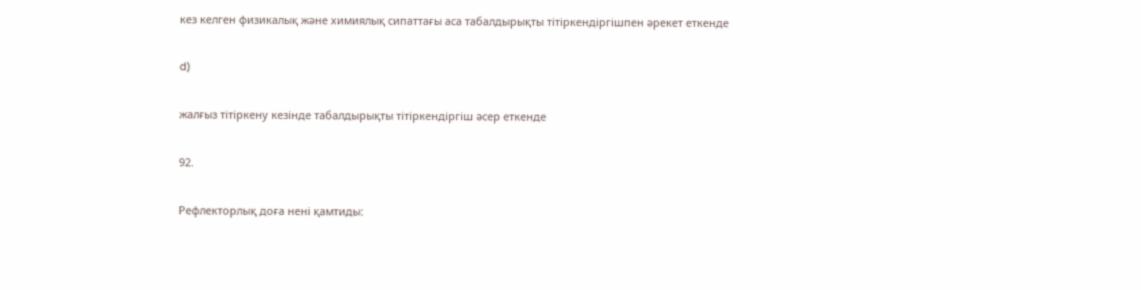кез келген физикалық және химиялық сипаттағы аса табалдырықты тітіркендіргішпен әрекет еткенде

d)

жалғыз тітіркену кезінде табалдырықты тітіркендіргіш әсер еткенде

92.

Рефлекторлық доға нені қамтиды: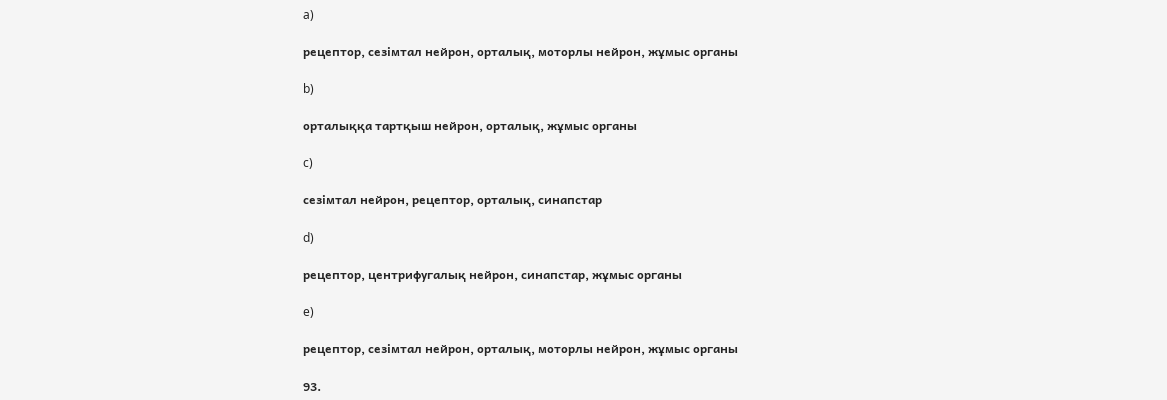a)

рецептор, сезімтал нейрон, орталық, моторлы нейрон, жұмыс органы

b)

орталыққа тартқыш нейрон, орталық, жұмыс органы

c)

сезімтал нейрон, рецептор, орталық, синапстар

d)

рецептор, центрифугалық нейрон, синапстар, жұмыс органы

e)

рецептор, сезімтал нейрон, орталық, моторлы нейрон, жұмыс органы

93.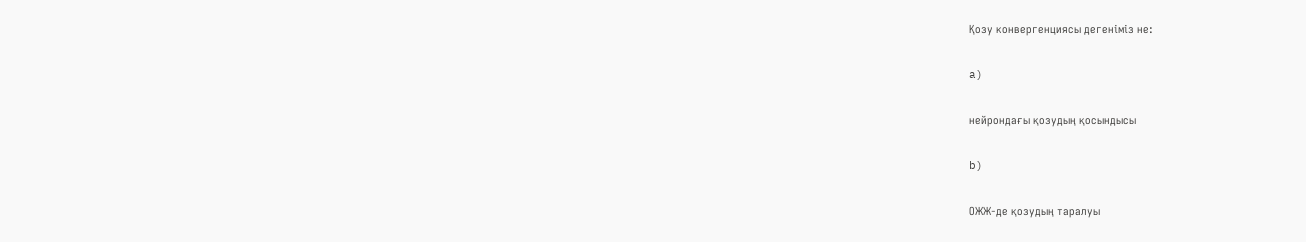Қозу конвергенциясы дегеніміз не:

a)

нейрондағы қозудың қосындысы

b)

ОЖЖ-де қозудың таралуы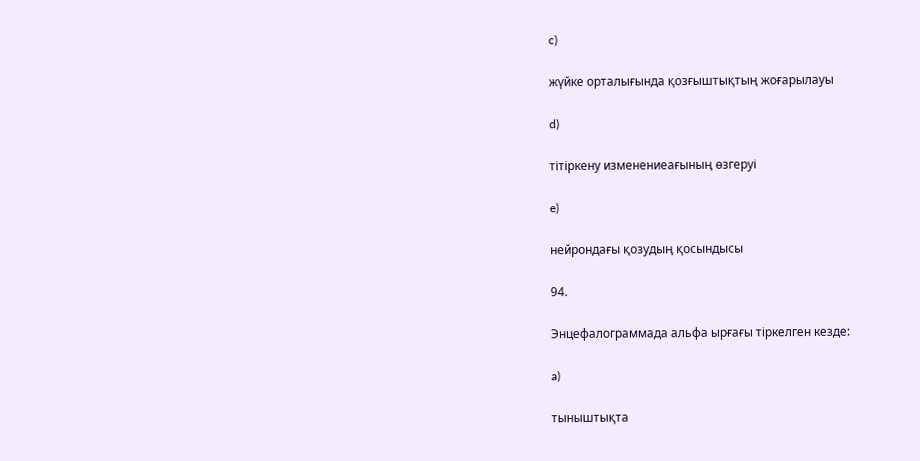c)

жүйке орталығында қозғыштықтың жоғарылауы

d)

тітіркену изменениеағының өзгеруі

e)

нейрондағы қозудың қосындысы

94.

Энцефалограммада альфа ырғағы тіркелген кезде:

a)

тыныштықта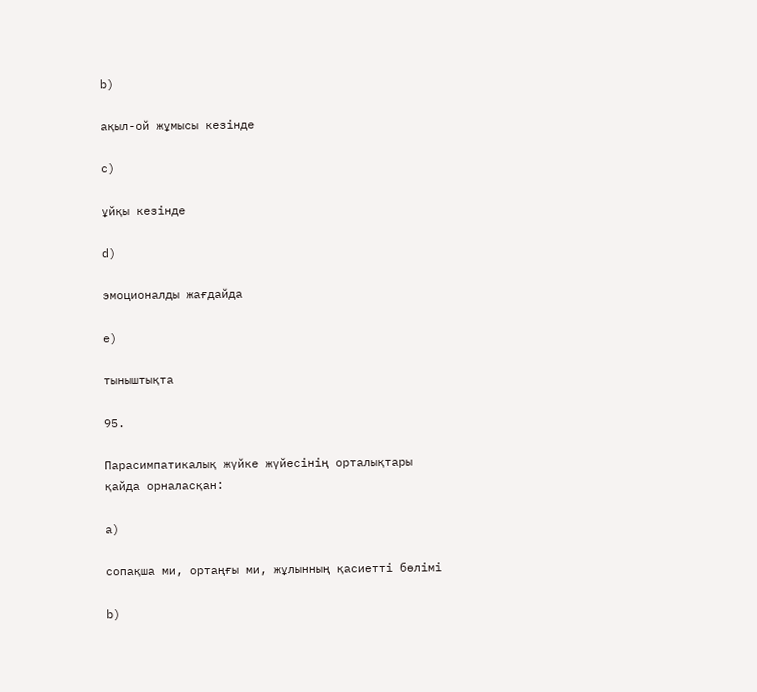b)

ақыл-ой жұмысы кезінде

c)

ұйқы кезінде

d)

эмоционалды жағдайда

e)

тыныштықта

95.

Парасимпатикалық жүйке жүйесінің орталықтары қайда орналасқан:

a)

сопақша ми, ортаңғы ми, жұлынның қасиетті бөлімі

b)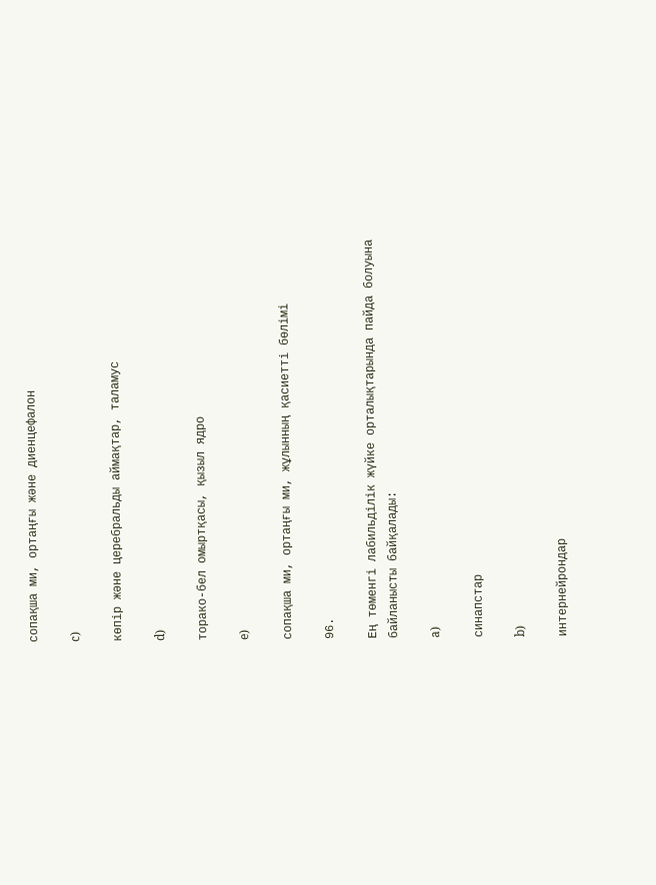сопақша ми, ортаңғы және диенцефалон

c)

көпір және церебральды аймақтар, таламус

d)

торако-бел омыртқасы, қызыл ядро

e)

сопақша ми, ортаңғы ми, жұлынның қасиетті бөлімі

96.

Ең төменгі лабильділік жүйке орталықтарында пайда болуына байланысты байқалады:

a)

синапстар

b)

интернейрондар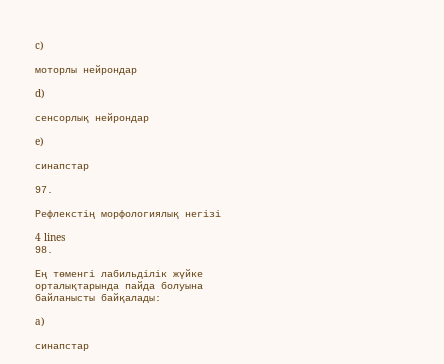c)

моторлы нейрондар

d)

сенсорлық нейрондар

e)

синапстар

97.

Рефлекстің морфологиялық негізі

4 lines
98.

Ең төменгі лабильділік жүйке орталықтарында пайда болуына байланысты байқалады:

a)

синапстар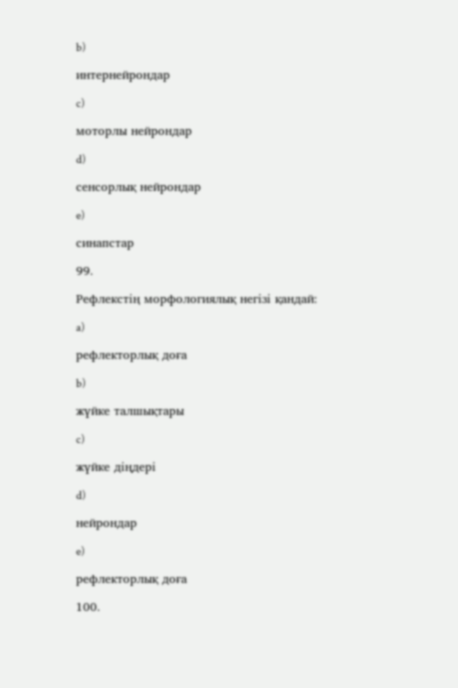b)

интернейрондар

c)

моторлы нейрондар

d)

сенсорлық нейрондар

e)

синапстар

99.

Рефлекстің морфологиялық негізі қандай:

a)

рефлекторлық доға

b)

жүйке талшықтары

c)

жүйке діңдері

d)

нейрондар

e)

рефлекторлық доға

100.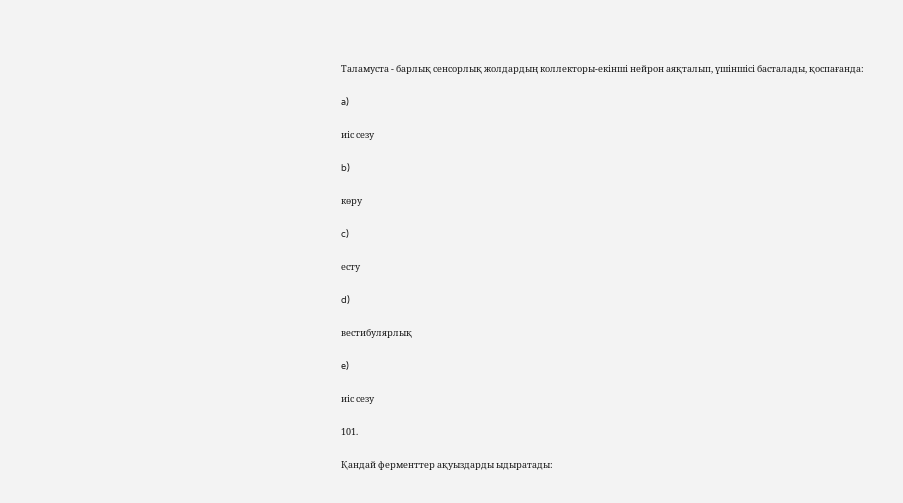Таламуста - барлық сенсорлық жолдардың коллекторы-екінші нейрон аяқталып, үшіншісі басталады, қоспағанда:

a)

иіс сезу

b)

көру

c)

есту

d)

вестибулярлық

e)

иіс сезу

101.

Қандай ферменттер ақуыздарды ыдыратады: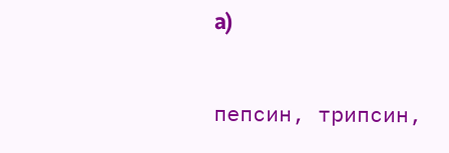a)

пепсин, трипсин,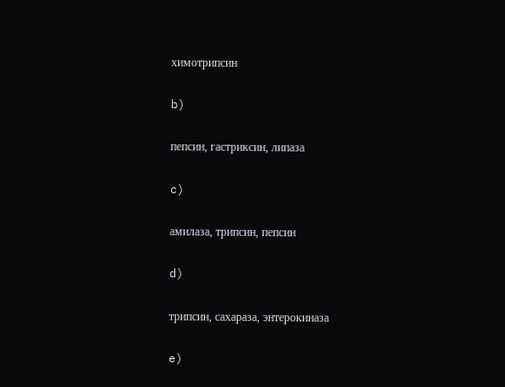химотрипсин

b)

пепсин, гастриксин, липаза

c)

амилаза, трипсин, пепсин

d)

трипсин, сахараза, энтерокиназа

e)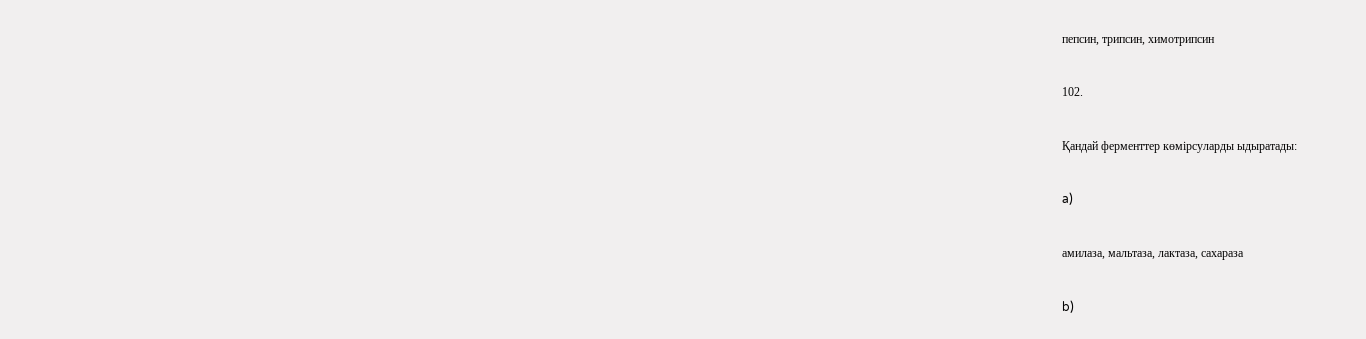пепсин, трипсин, химотрипсин

102.

Қандай ферменттер көмірсуларды ыдыратады:

a)

амилаза, мальтаза, лактаза, сахараза

b)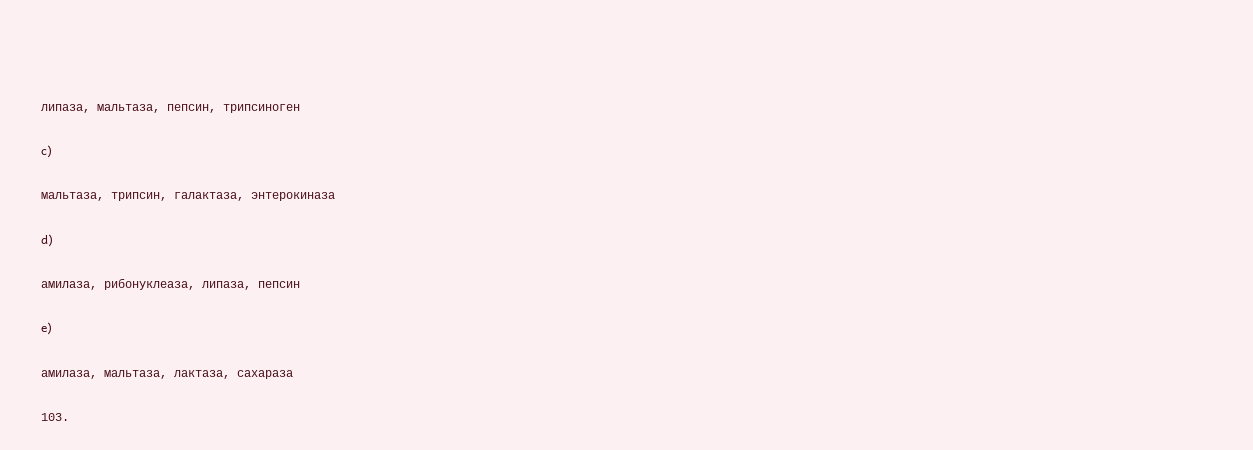липаза, мальтаза, пепсин, трипсиноген

c)

мальтаза, трипсин, галактаза, энтерокиназа

d)

амилаза, рибонуклеаза, липаза, пепсин

e)

амилаза, мальтаза, лактаза, сахараза

103.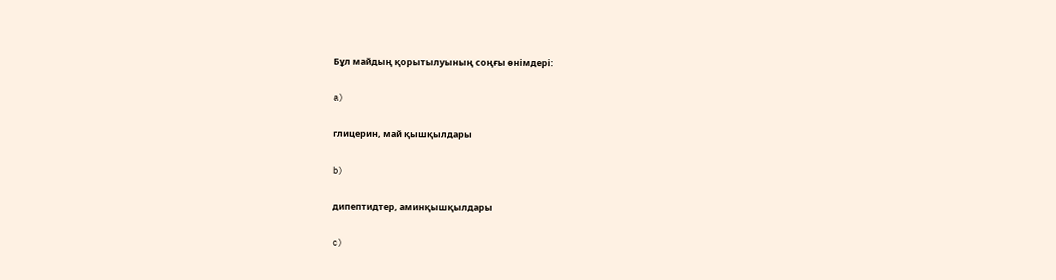Бұл майдың қорытылуының соңғы өнімдері:

a)

глицерин, май қышқылдары

b)

дипептидтер, аминқышқылдары

c)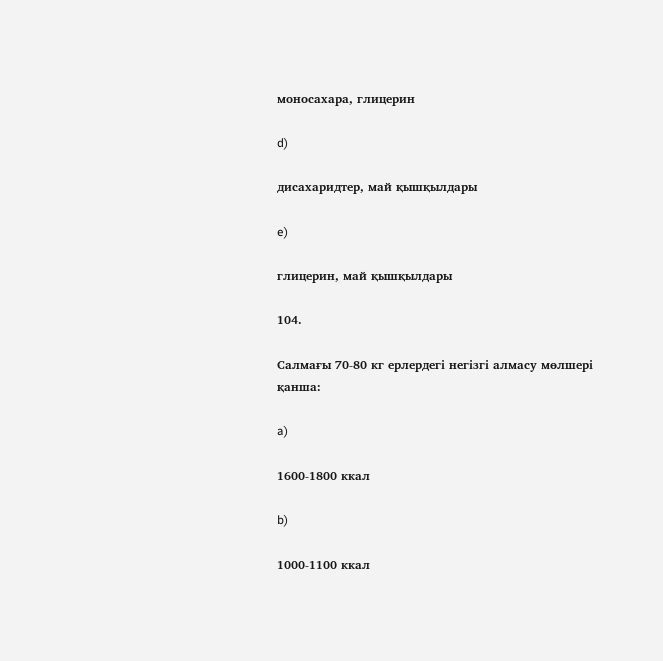моносахара, глицерин

d)

дисахаридтер, май қышқылдары

e)

глицерин, май қышқылдары

104.

Салмағы 70-80 кг ерлердегі негізгі алмасу мөлшері қанша:

a)

1600-1800 ккал

b)

1000-1100 ккал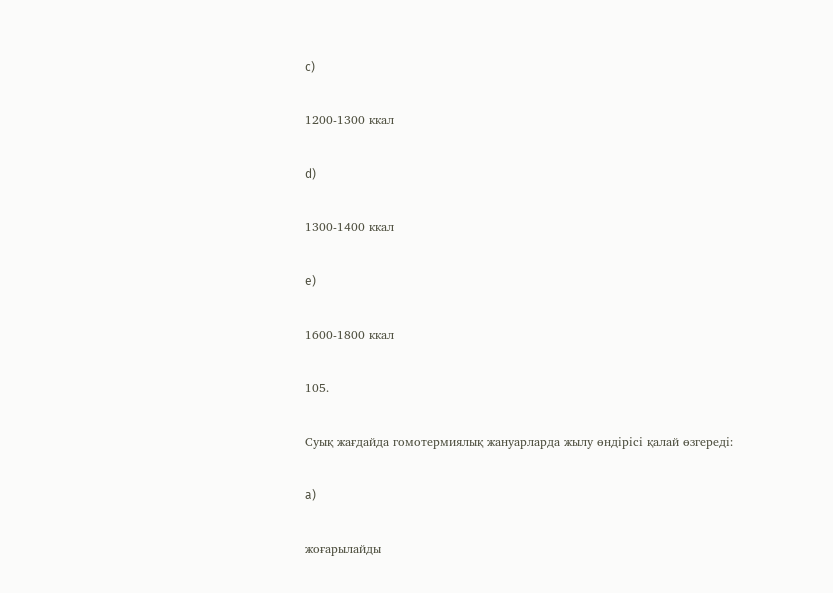c)

1200-1300 ккал

d)

1300-1400 ккал

e)

1600-1800 ккал

105.

Суық жағдайда гомотермиялық жануарларда жылу өндірісі қалай өзгереді:

a)

жоғарылайды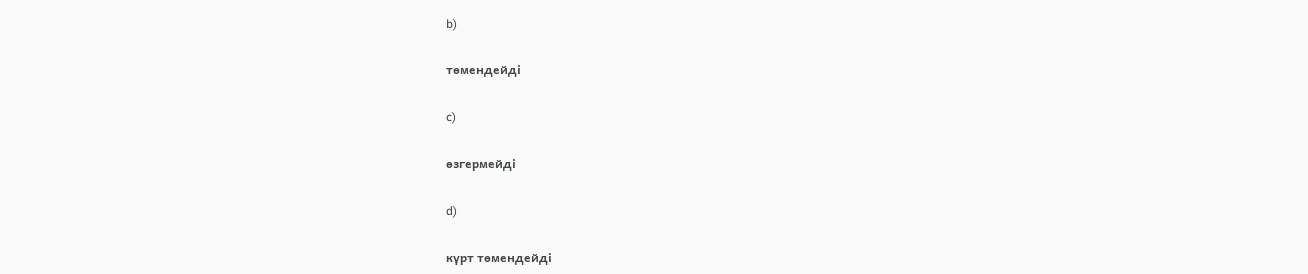b)

төмендейді

c)

өзгермейді

d)

күрт төмендейді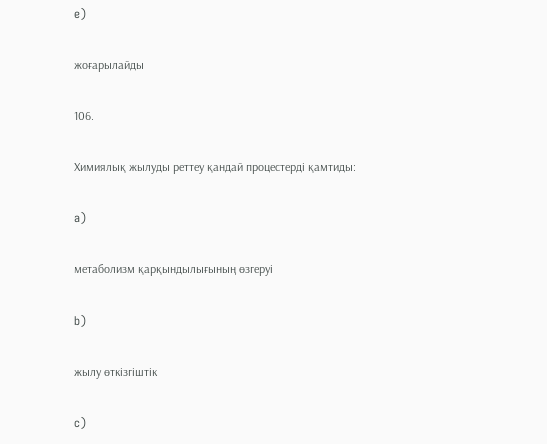e)

жоғарылайды

106.

Химиялық жылуды реттеу қандай процестерді қамтиды:

a)

метаболизм қарқындылығының өзгеруі

b)

жылу өткізгіштік

c)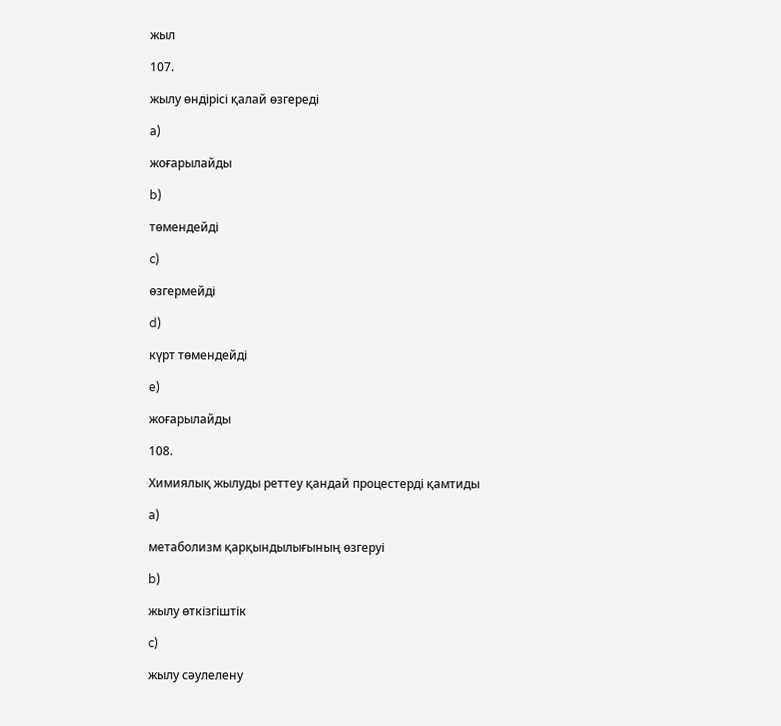жыл

107.

жылу өндірісі қалай өзгереді

a)

жоғарылайды

b)

төмендейді

c)

өзгермейді

d)

күрт төмендейді

e)

жоғарылайды

108.

Химиялық жылуды реттеу қандай процестерді қамтиды

a)

метаболизм қарқындылығының өзгеруі

b)

жылу өткізгіштік

c)

жылу сәулелену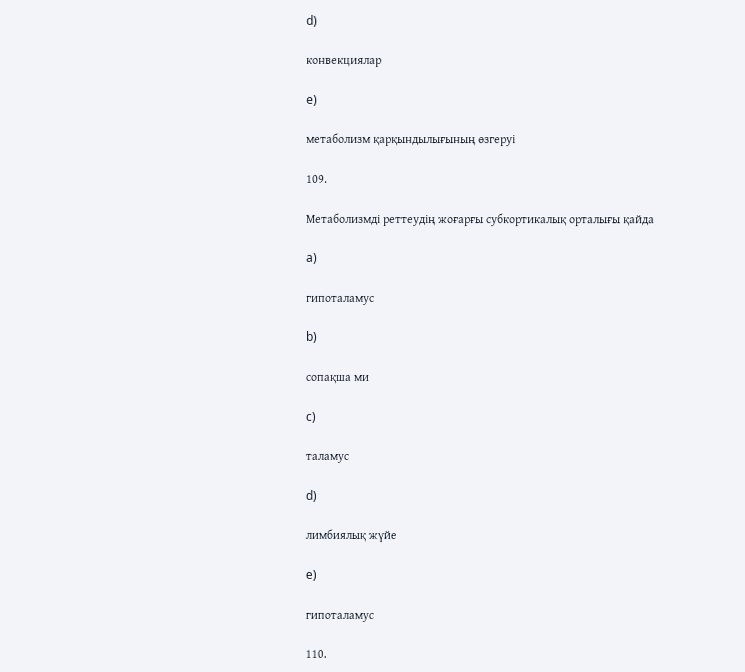d)

конвекциялар

e)

метаболизм қарқындылығының өзгеруі

109.

Метаболизмді реттеудің жоғарғы субкортикалық орталығы қайда

a)

гипоталамус

b)

сопақша ми

c)

таламус

d)

лимбиялық жүйе

e)

гипоталамус

110.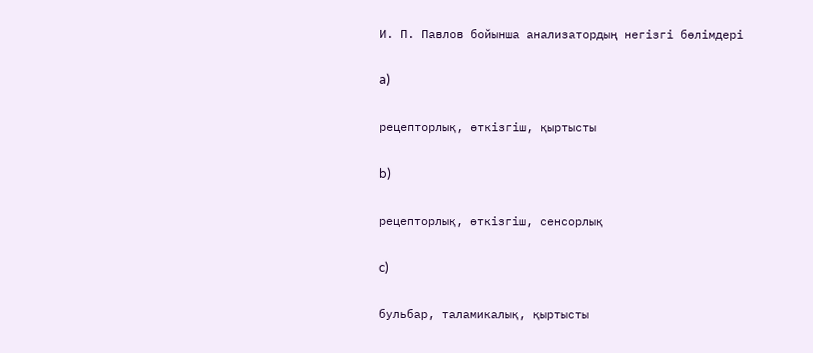И. П. Павлов бойынша анализатордың негізгі бөлімдері

a)

рецепторлық, өткізгіш, қыртысты

b)

рецепторлық, өткізгіш, сенсорлық

c)

бульбар, таламикалық, қыртысты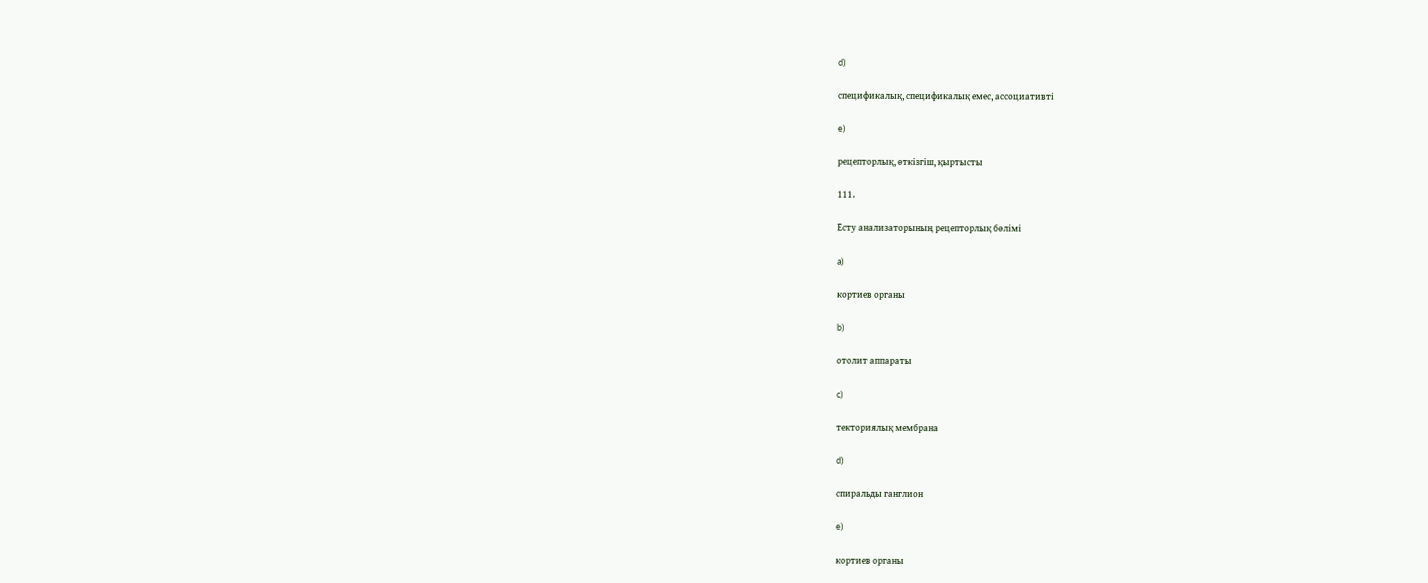d)

спецификалық, спецификалық емес, ассоциативті

e)

рецепторлық, өткізгіш, қыртысты

111.

Есту анализаторының рецепторлық бөлімі

a)

кортиев органы

b)

отолит аппараты

c)

текториялық мембрана

d)

спиральды ганглион

e)

кортиев органы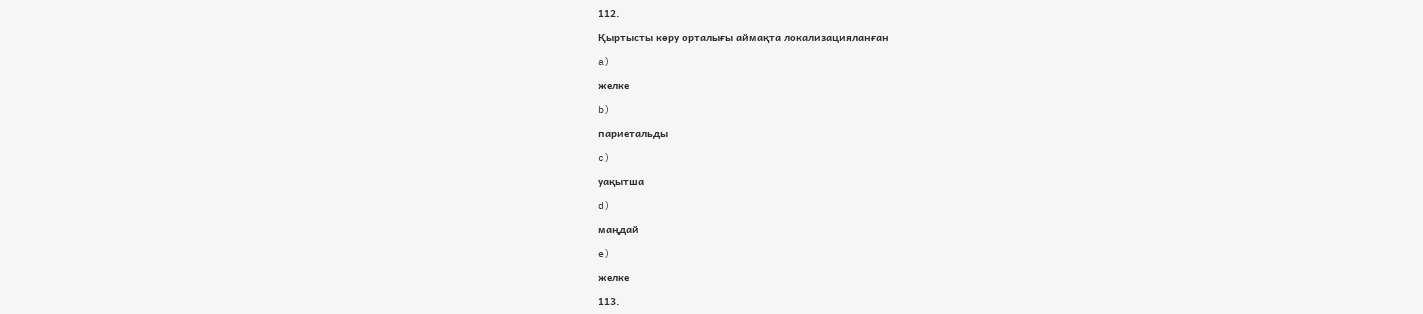112.

Қыртысты көру орталығы аймақта локализацияланған

a)

желке

b)

париетальды

c)

уақытша

d)

маңдай

e)

желке

113.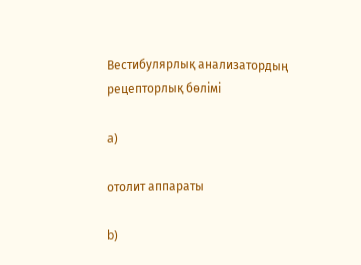Вестибулярлық анализатордың рецепторлық бөлімі

a)

отолит аппараты

b)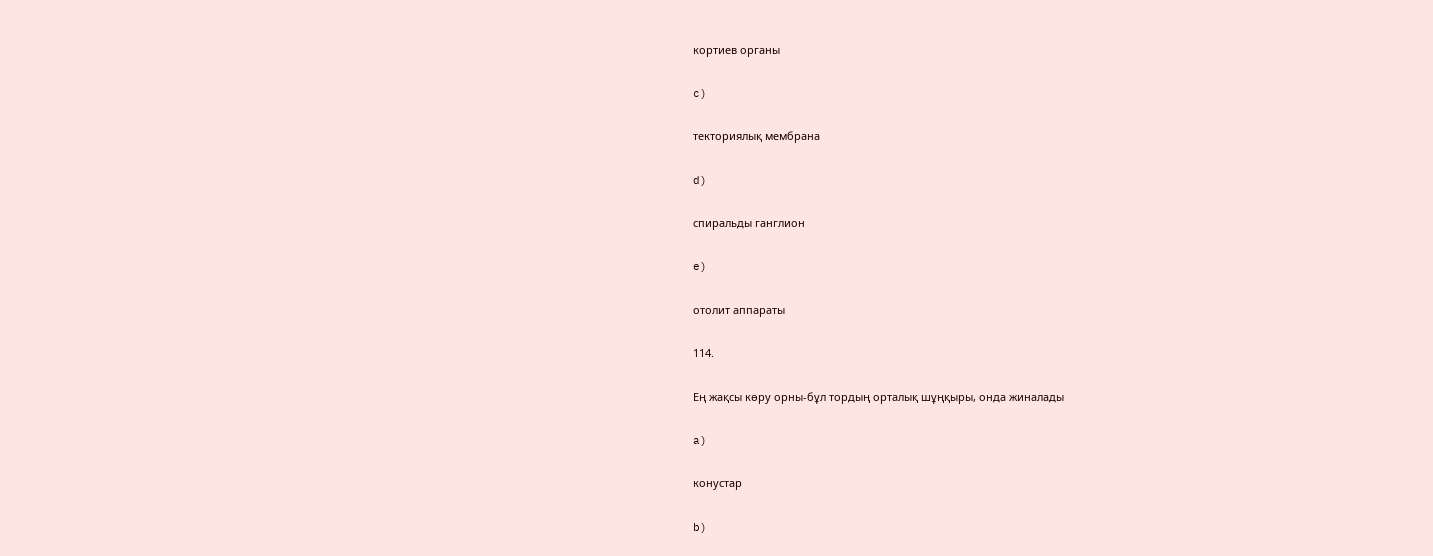кортиев органы

c)

текториялық мембрана

d)

спиральды ганглион

e)

отолит аппараты

114.

Ең жақсы көру орны-бұл тордың орталық шұңқыры, онда жиналады

a)

конустар

b)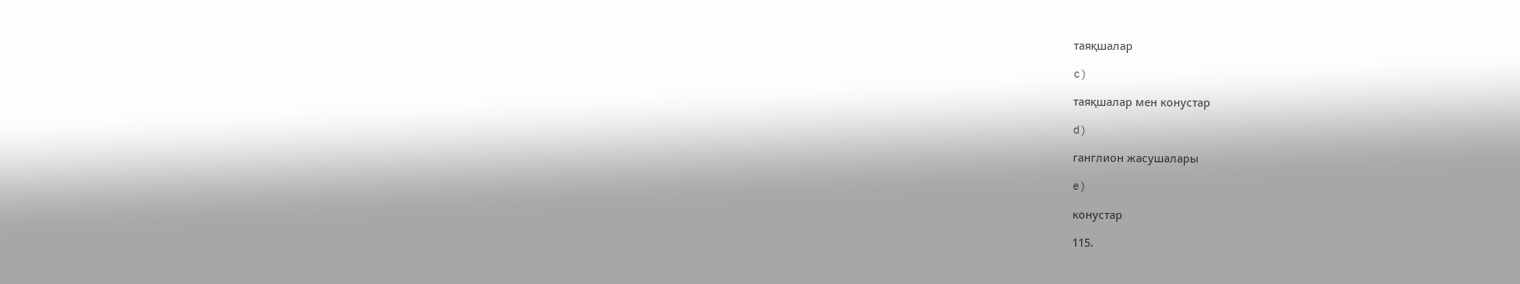таяқшалар

c)

таяқшалар мен конустар

d)

ганглион жасушалары

e)

конустар

115.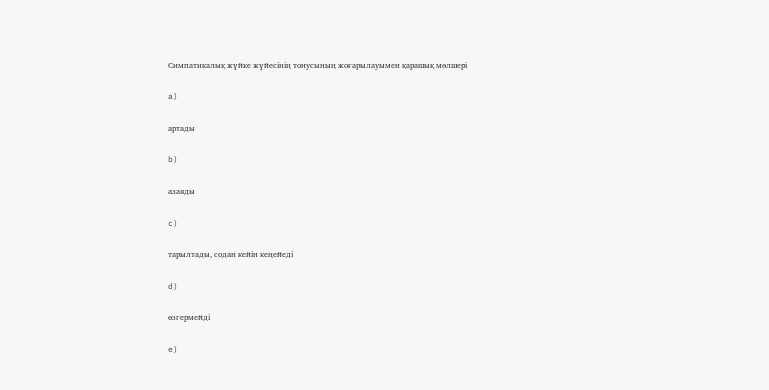Симпатикалық жүйке жүйесінің тонусының жоғарылауымен қарашық мөлшері

a)

артады

b)

азаяды

c)

тарылтады, содан кейін кеңейеді

d)

өзгермейді

e)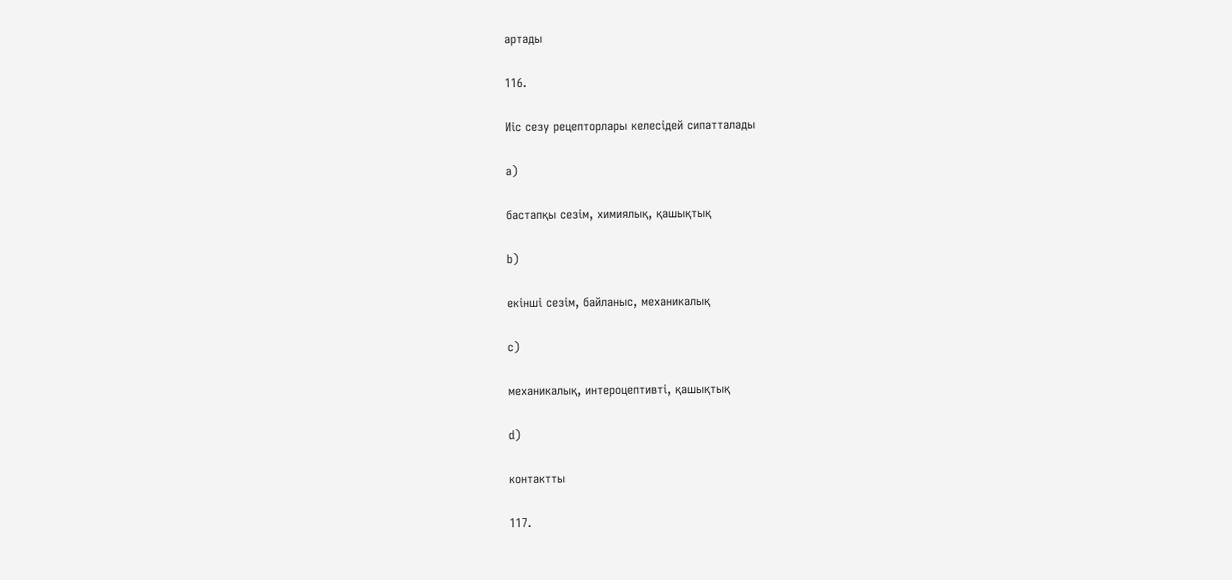артады

116.

Иіс сезу рецепторлары келесідей сипатталады

a)

бастапқы сезім, химиялық, қашықтық

b)

екінші сезім, байланыс, механикалық

c)

механикалық, интероцептивті, қашықтық

d)

контактты

117.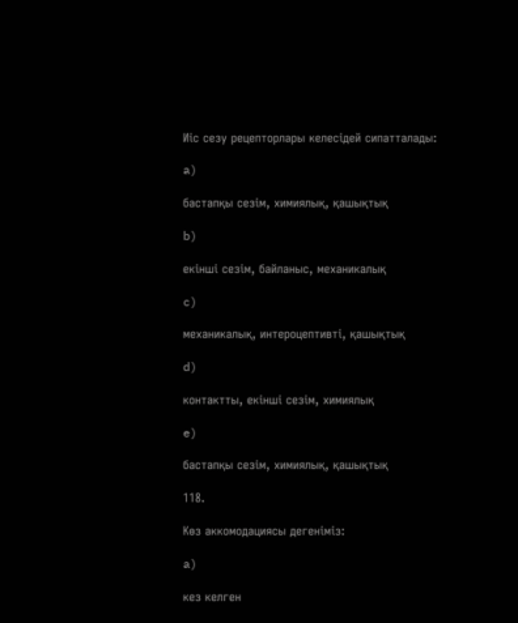Иіс сезу рецепторлары келесідей сипатталады:

a)

бастапқы сезім, химиялық, қашықтық

b)

екінші сезім, байланыс, механикалық

c)

механикалық, интероцептивті, қашықтық

d)

контактты, екінші сезім, химиялық

e)

бастапқы сезім, химиялық, қашықтық

118.

Көз аккомодациясы дегеніміз:

a)

кез келген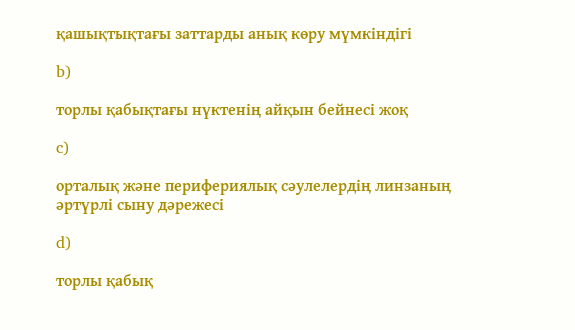қашықтықтағы заттарды анық көру мүмкіндігі

b)

торлы қабықтағы нүктенің айқын бейнесі жоқ

c)

орталық және перифериялық сәулелердің линзаның әртүрлі сыну дәрежесі

d)

торлы қабық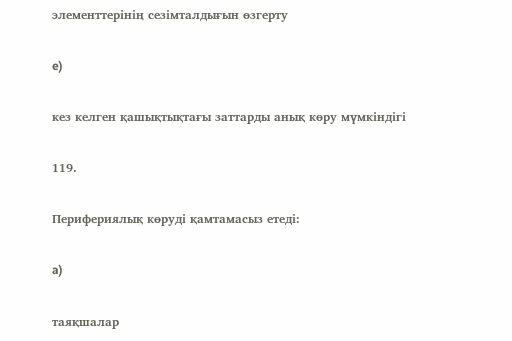элементтерінің сезімталдығын өзгерту

e)

кез келген қашықтықтағы заттарды анық көру мүмкіндігі

119.

Перифериялық көруді қамтамасыз етеді:

a)

таяқшалар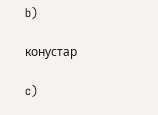b)

конустар

c)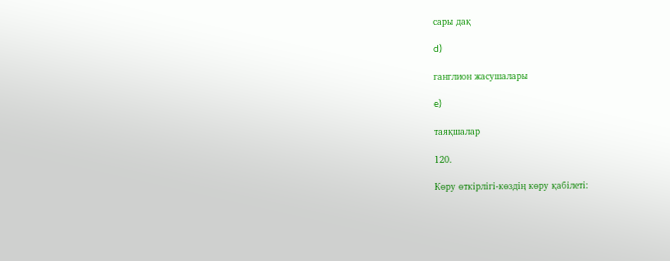сары дақ

d)

ганглион жасушалары

e)

таяқшалар

120.

Көру өткірлігі-көздің көру қабілеті: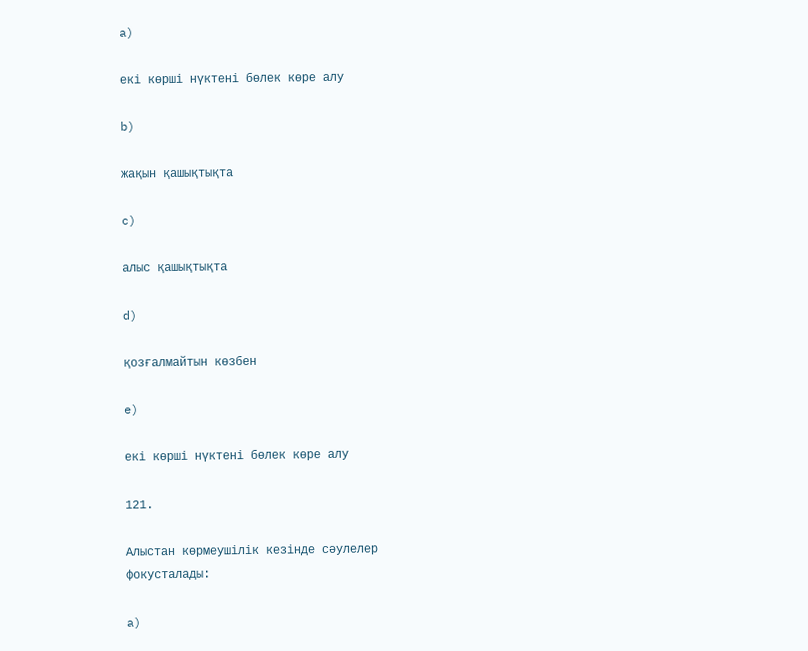a)

екі көрші нүктені бөлек көре алу

b)

жақын қашықтықта

c)

алыс қашықтықта

d)

қозғалмайтын көзбен

e)

екі көрші нүктені бөлек көре алу

121.

Алыстан көрмеушілік кезінде сәулелер фокусталады:

a)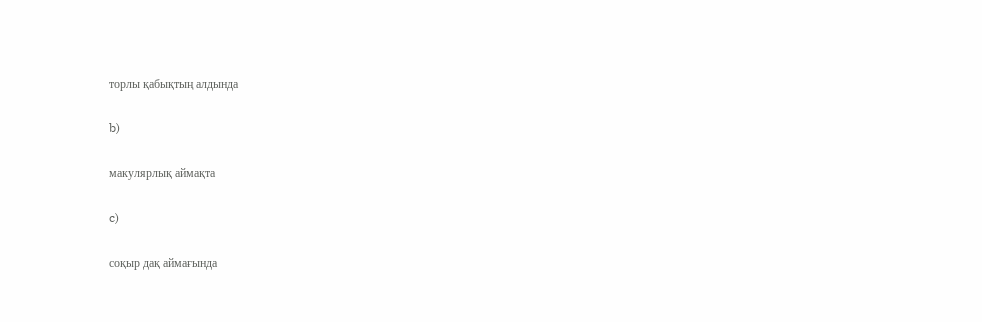торлы қабықтың алдында

b)

макулярлық аймақта

c)

соқыр дақ аймағында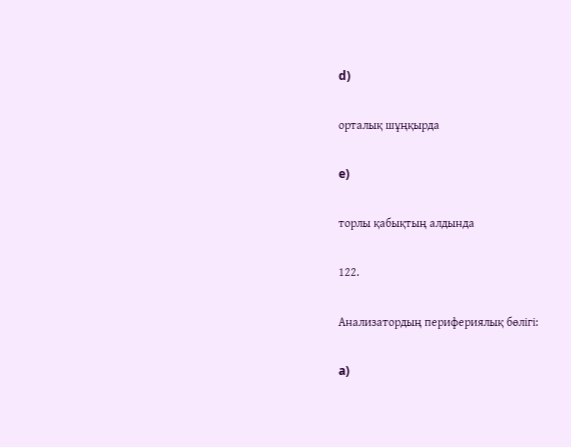d)

орталық шұңқырда

e)

торлы қабықтың алдында

122.

Анализатордың перифериялық бөлігі:

a)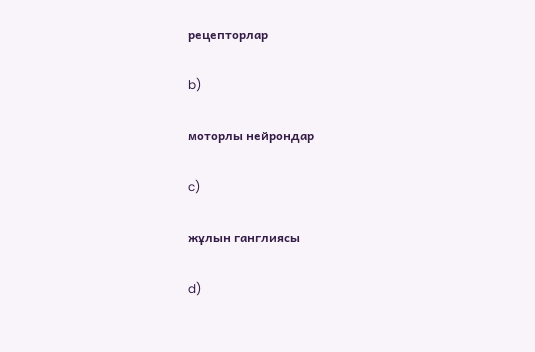рецепторлар

b)

моторлы нейрондар

c)

жұлын ганглиясы

d)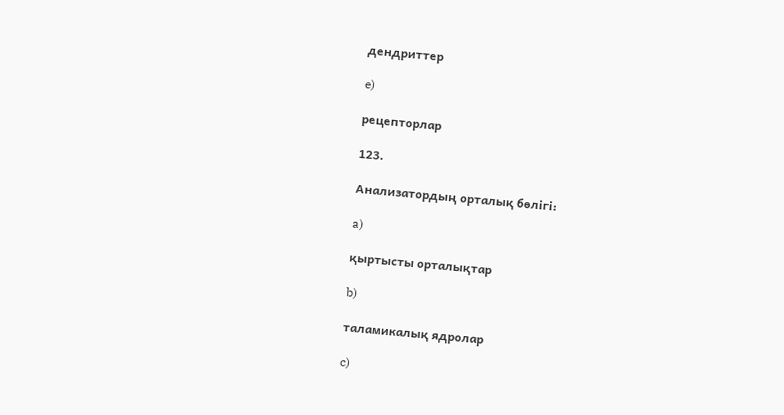дендриттер

e)

рецепторлар

123.

Анализатордың орталық бөлігі:

a)

қыртысты орталықтар

b)

таламикалық ядролар

c)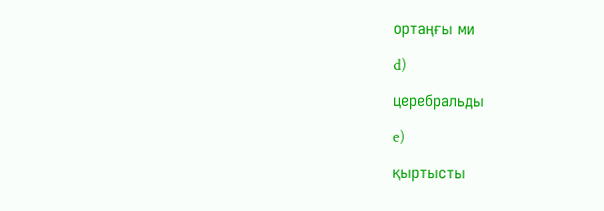ортаңғы ми

d)

церебральды

e)

қыртысты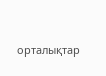орталықтар